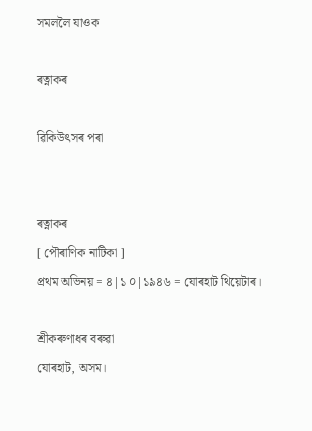সমললৈ যাওক

ৰত্নাকৰ

ৱিকিউৎসৰ পৰা


ৰত্নাকৰ
[ পৌৰাণিক নাটিকা ]
প্ৰথম অভিনয় = ৪|১ ০|১৯৪৬ = যোৰহাট থিয়েটাৰ।

শ্ৰীকৰুণাধৰ বৰুৱা
যোৰহাট, অসম।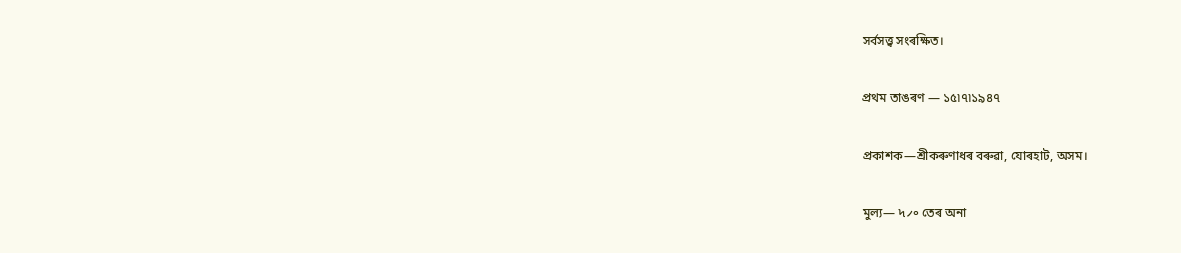সৰ্বসত্ত্ব সংৰক্ষিত।

প্ৰথম তাঙৰণ — ১৫৷৭৷১৯৪৭

প্ৰকাশক—শ্ৰীকৰুণাধৰ বৰুৱা, যোৰহাট, অসম।

মুল্য— ৸৴৹ তেৰ অনা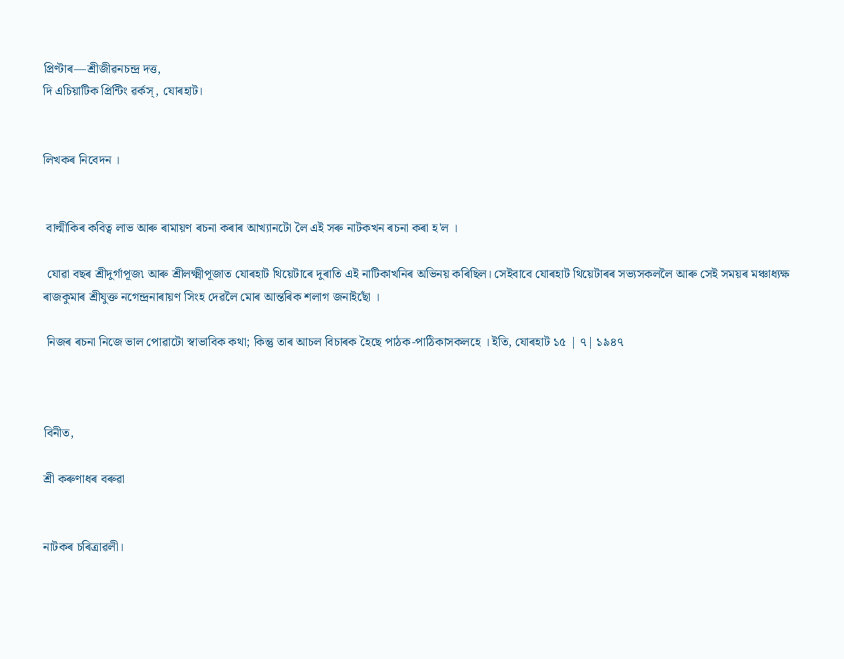প্ৰিণ্টাৰ—শ্ৰীজীৱনচন্দ্ৰ দত্ত,
দি এচিয়াটিক প্ৰিন্টিং ৱৰ্কস্, যোৰহাট।


লিখকৰ নিবেদন ।


 বাল্মীকিৰ কবিত্ব লাভ আৰু ৰামায়ণ ৰচনা কৰাৰ আখ্যানটো লৈ এই সৰু নাটকখন ৰচনা কৰা হ'ল ।

 যোৱা বছৰ শ্রীদুর্গাপূজ৷ আৰু শ্রীলক্ষ্মীপূজাত যোৰহাট থিয়েটাৰে দুৰাতি এই নাটিকাখনিৰ অভিনয় কৰিছিল। সেইবাবে যোৰহাট থিয়েটাৰৰ সভ্যসকললৈ আৰু সেই সময়ৰ মঞ্চাধ্যক্ষ ৰাজকুমাৰ শ্রীযুক্ত নগেন্দ্ৰনাৰায়ণ সিংহ দেৱলৈ মোৰ আন্তৰিক শলাগ জনাইছোঁ ।

 নিজৰ ৰচনা নিজে ভাল পোৱাটো স্বাভাবিক কথা; কিন্তু তাৰ আচল বিচাৰক হৈছে পাঠক-পাঠিকাসকলহে । ইতি, যোৰহাট ১৫ | ৭| ১৯৪৭



বিনীত,

শ্ৰী কৰুণাধৰ বৰুৱা


নাটকৰ চৰিত্ৰাৱলী।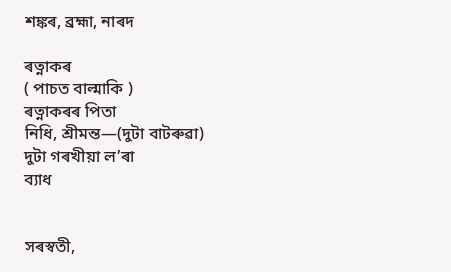শঙ্কৰ, ব্ৰহ্মা, নাৰদ

ৰত্নাকৰ
( পাচত বাল্মাকি )
ৰত্নাকৰৰ পিতা
নিধি, শ্ৰীমন্ত—(দুটা বাটৰুৱা)
দুটা গৰখীয়া ল’ৰা
ব্যাধ


সৰস্বতী,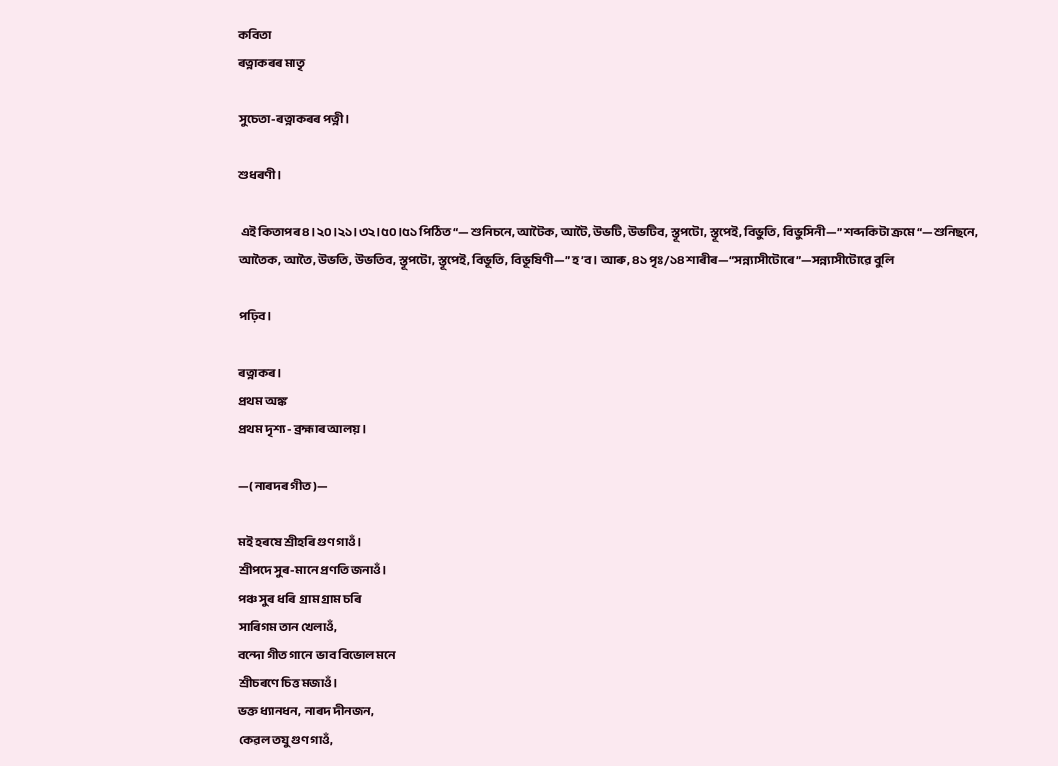কবিতা
ৰত্নাকৰৰ মাতৃ

সুচেতা-ৰত্নাকৰৰ পত্নী।

শুধৰণী।

 এই কিতাপৰ ৪।২০।২১।৩২।৫০।৫১ পিঠিত “— শুনিচনে, আটৈক, আটৈ, উভটি, উভটিব, স্তূপটো, স্তূপেই, বিভুতি, বিভুসিনী—” শব্দকিটা ক্ৰমে “—শুনিছনে, আতৈক, আতৈ, উভতি, উভতিব, স্তূপটো, স্তূপেই, বিভূতি, বিভূষিণী—” হ’ব। আৰু, ৪১ পৃঃ/১৪ শাৰীৰ—“সন্ন্যাসীটোৰে”—সন্ন্যাসীটোৱে বুলি

পঢ়িব।

ৰত্নাকৰ।
প্ৰথম অঙ্ক
প্ৰথম দৃশ্য - ব্ৰহ্মাৰ আলয়।

—( নাৰদৰ গীত )—

মই হৰষে শ্ৰীহৰি গুণ গাওঁ।
শ্ৰীপদে সুৰ-মানে প্ৰণতি জনাওঁ।
পঞ্চ সুৰ ধৰি  গ্ৰাম গ্ৰাম চৰি
সাৰিগম তান খেলাওঁ,
বন্দো গীত গানে  ভাব বিভোল মনে
শ্ৰীচৰণে চিত্ত মজাওঁ।
ভক্ত ধ্যানধন,  নাৰদ দীনজন,
কেৱল তযু গুণ গাওঁ,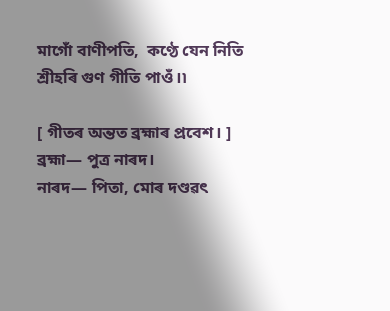মাগোঁ বাণীপতি,  কণ্ঠে যেন নিতি
শ্ৰীহৰি গুণ গীতি পাওঁ।৷

[ গীতৰ অন্তত ব্ৰহ্মাৰ প্ৰবেশ। ]
ব্ৰহ্মা— পুত্ৰ নাৰদ।
নাৰদ— পিতা, মোৰ দণ্ডৱ‍ৎ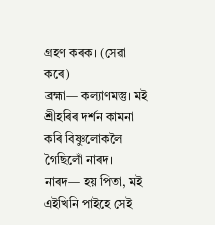গ্ৰহণ কৰক। (সেৱা কৰে)
ব্ৰহ্মা— কল্যাণমস্তু। মই শ্ৰীহৰিৰ দৰ্শন কামনা কৰি বিষ্ণুলোকলৈ গৈছিলোঁ নাৰদ।
নাৰদ— হয় পিতা, ম‍ই এইখিনি পাইহে সেই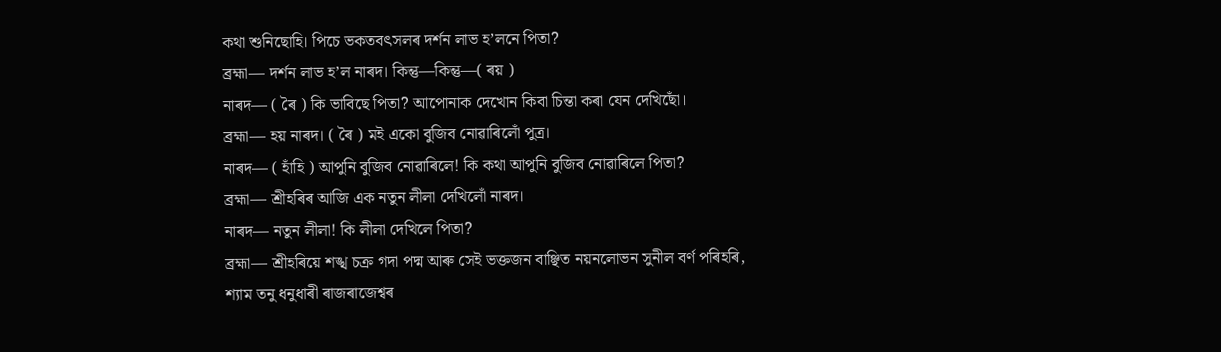কথা শুনিছোহি। পিচে ভকতবৎসলৰ দৰ্শন লাভ হ’লনে পিতা?
ব্ৰহ্মা— দৰ্শন লাভ হ’ল নাৰদ। কিন্তু—কিন্তু—( ৰয় )
নাৰদ— ( ৰৈ ) কি ভাবিছে পিতা? আপোনাক দেখোন কিবা চিন্তা কৰা যেন দেখিছোঁ।
ব্ৰহ্মা— হয় নাৰদ। ( ৰৈ ) মই একো বুজিব নোৱাৰিলোঁ পুত্ৰ।
নাৰদ— ( হাঁহি ) আপুনি বুজিব নোৱাৰিলে! কি কথা আপুনি বুজিব নোৱাৰিলে পিতা?
ব্ৰহ্মা— শ্ৰীহৰিৰ আজি এক নতুন লীলা দেখিলোঁ নাৰদ।
নাৰদ— নতুন লীলা! কি লীলা দেখিলে পিতা?
ব্ৰহ্মা— শ্ৰীহৰিয়ে শঙ্খ চক্ৰ গদা পদ্ম আৰু সেই ভক্তজন বাঞ্ছিত নয়নলোভন সুনীল বৰ্ণ পৰিহৰি, শ্যাম তনু ধনুধাৰী ৰাজৰাজেশ্বৰ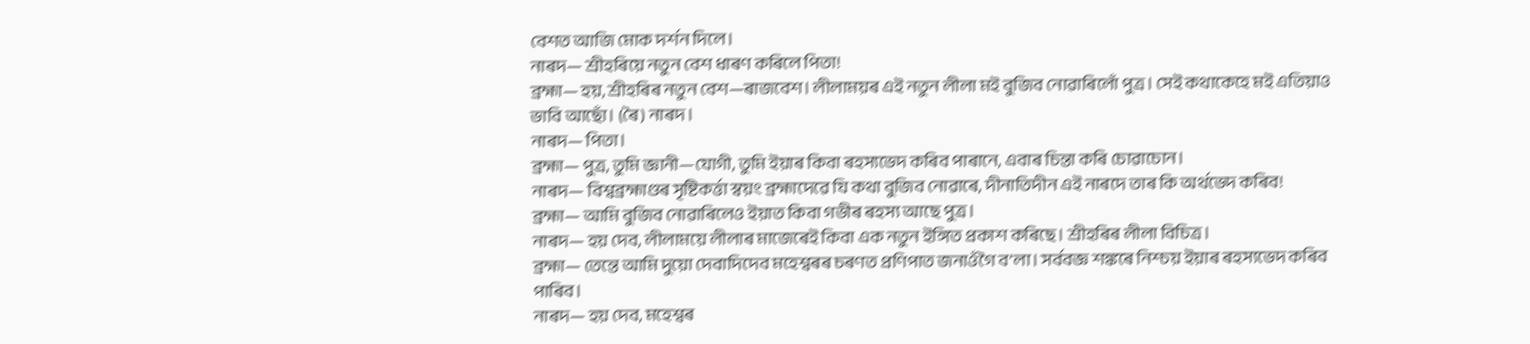বেশত আজি মোক দৰ্শন দিলে।
নাৰদ— শ্ৰীহৰিয়ে নতুন বেশ ধাৰণ কৰিলে পিতা!
ব্ৰহ্মা— হয়, শ্ৰীহৰিৰ নতুন বেশ—ৰাজবেশ। লীলাময়ৰ এই নতুন লীলা মই বুজিব নোৱাৰিলোঁ পুত্ৰ। সেই কথাকেহে মই এতিয়াও ভাবি আছোঁ। (ৰৈ) নাৰদ।
নাৰদ— পিতা।
ব্ৰহ্মা— পুত্ৰ, তুমি জ্ঞানী—যোগী, তুমি ইয়াৰ কিবা ৰহস্যভেদ কৰিব পাৰানে, এবাৰ চিন্তা কৰি চোৱাচোন।
নাৰদ— বিশ্বব্ৰহ্মাণ্ডৰ সৃষ্টিকৰ্ত্তা স্বয়ং ব্ৰহ্মাদেৱে যি কথা বুজিব নোৱাৰে, দীনাতিদীন এই নাৰদে তাৰ কি অৰ্থভেদ কৰিব!
ব্ৰহ্মা— আমি বুজিব নোৱাৰিলেও ইয়াত কিবা গভীৰ ৰহস্য আছে পুত্ৰ।
নাৰদ— হয় দেব, লীলাময়ে লীলাৰ মাজেৰেই কিবা এক নতুন ইঙ্গিত প্ৰকাশ কৰিছে। শ্ৰীহৰিৰ লীলা বিচিত্ৰ।
ব্ৰহ্মা— তেন্তে আমি দুয়ো দেবাদিদেব মহেশ্বৰৰ চৰণত প্ৰণিপাত জনাওঁগৈ ব’লা। সৰ্ববজ্ঞ শঙ্কৰে নিশ্চয় ইয়াৰ ৰহস্যভেদ কৰিব পাৰিব।
নাৰদ— হয় দেব, মহেশ্বৰ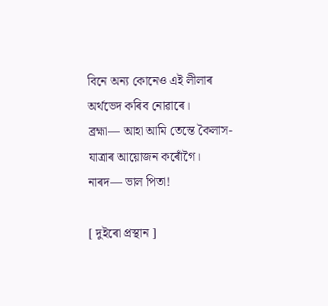বিনে অন্য কোনেও এই লীলাৰ অৰ্থভেদ কৰিব নোৱাৰে।
ব্ৰহ্মা— আহা আমি তেন্তে কৈলাস-যাত্ৰাৰ আয়োজন কৰোঁগৈ।
নাৰদ— ভাল পিতা!

[ দুইৰো প্ৰস্থান ]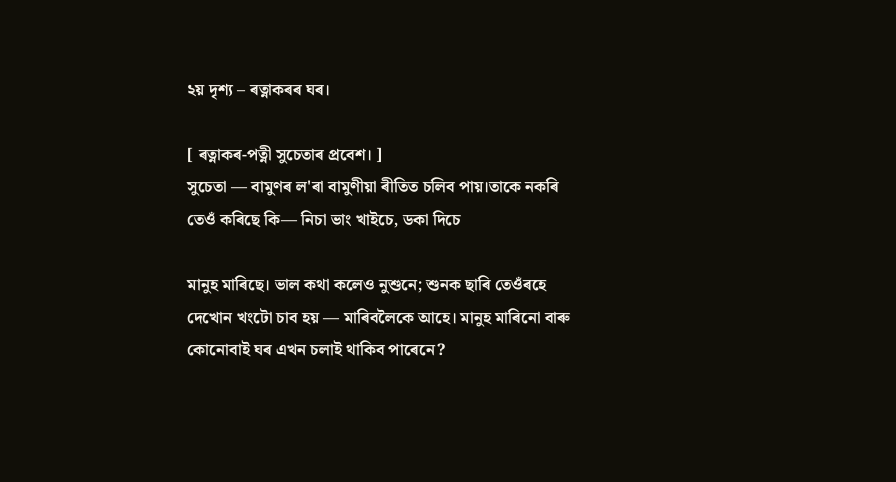২য় দৃশ্য – ৰত্নাকৰৰ ঘৰ।

[ ৰত্নাকৰ-পত্নী সুচেতাৰ প্ৰবেশ। ]
সুচেতা — বামুণৰ ল'ৰা বামুণীয়া ৰীতিত চলিব পায়।তাকে নকৰি তেওঁ কৰিছে কি— নিচা ভাং খাইচে, ডকা দিচে

মানুহ মাৰিছে। ভাল কথা কলেও নুশুনে; শুনক ছাৰি তেওঁৰহে দেখোন খংটো চাব হয় — মাৰিবলৈকে আহে। মানুহ মাৰিনো বাৰু কোনোবাই ঘৰ এখন চলাই থাকিব পাৰেনে?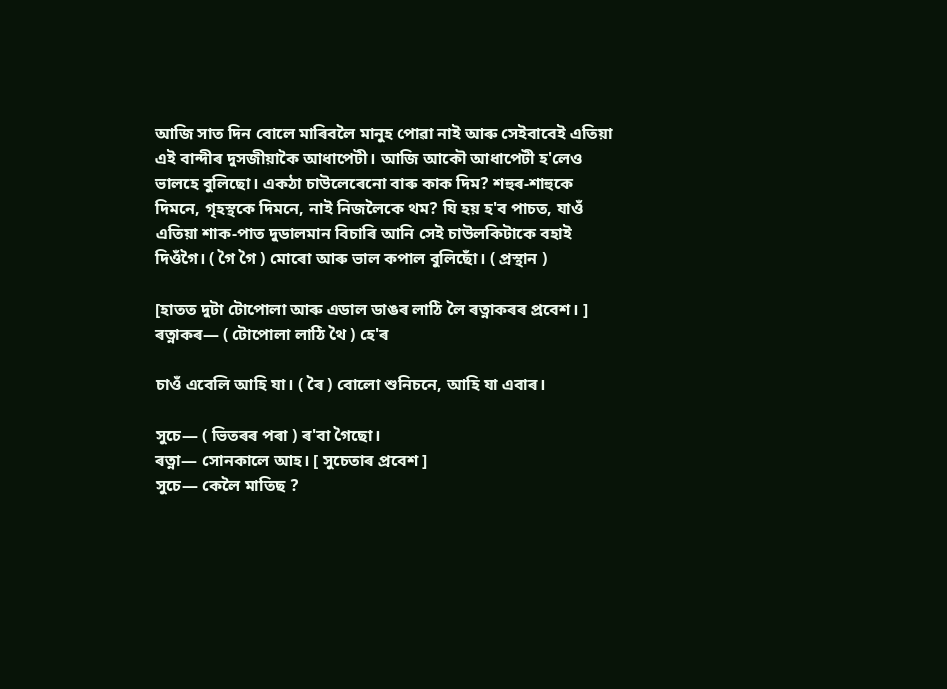আজি সাত দিন বোলে মাৰিবলৈ মানুহ পোৱা নাই আৰু সেইবাবেই এতিয়া এই বান্দীৰ দুসজীয়াকৈ আধাপেটী। আজি আকৌ আধাপেটী হ'লেও ভালহে বুলিছো। একঠা চাউলেৰেনো বাৰু কাক দিম? শহুৰ-শাহুকে দিমনে, গৃহস্থকে দিমনে, নাই নিজলৈকে থম? যি হয় হ'ব পাচত, যাওঁ এতিয়া শাক-পাত দুডালমান বিচাৰি আনি সেই চাউলকিটাকে বহাই দিওঁগৈ। ( গৈ গৈ ) মোৰো আৰু ভাল কপাল বুলিছোঁ। ( প্ৰস্থান )

[হাতত দুটা টোপোলা আৰু এডাল ডাঙৰ লাঠি লৈ ৰত্নাকৰৰ প্ৰবেশ। ]
ৰত্নাকৰ— ( টোপোলা লাঠি থৈ ) হে'ৰ

চাওঁ এবেলি আহি যা। ( ৰৈ ) বোলো শুনিচনে, আহি যা এবাৰ।

সুচে― ( ভিতৰৰ পৰা ) ৰ'বা গৈছো।
ৰত্না― সোনকালে আহ। [ সুচেতাৰ প্ৰবেশ ]
সুচে— কেলৈ মাতিছ ?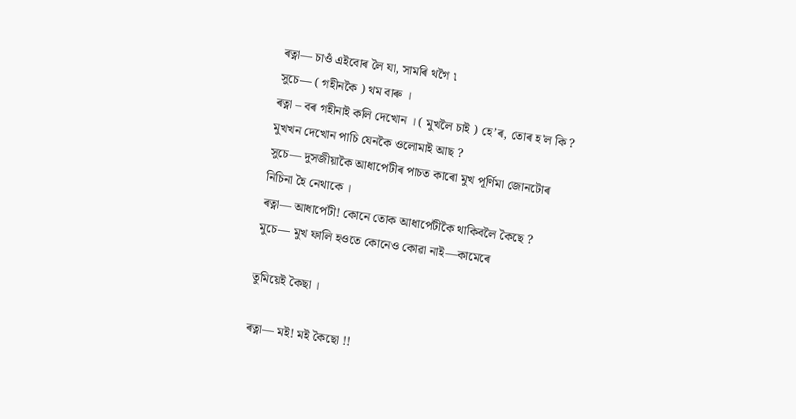ৰত্না— চাওঁ এইবোৰ লৈ যা, সামৰি থগৈ ৷
সুচে― ( গহীনকৈ ) থম বাৰু ।
ৰত্না – বৰ গহীনাই কলি দেখোন । ( মুখলৈ চাই ) হে’ৰ, তোৰ হ'ল কি ? মুখখন দেখোন পাচি যেনকৈ ওলোমাই আছ ?
সুচে— দুসজীয়াকৈ আধাপেটীৰ পাচত কাৰো মুখ পূর্ণিমা জোনটোৰ নিচিনা হৈ নেথাকে ।
ৰত্না— আধাপেটী! কোনে তোক আধাপেটীকৈ থাকিবলৈ কৈছে ?
মুচে― মুখ ফালি হওতে কোনেও কোৱা নাই—কামেৰে

তুমিয়েই কৈছা ।

ৰত্না— মই! মই কৈছো !!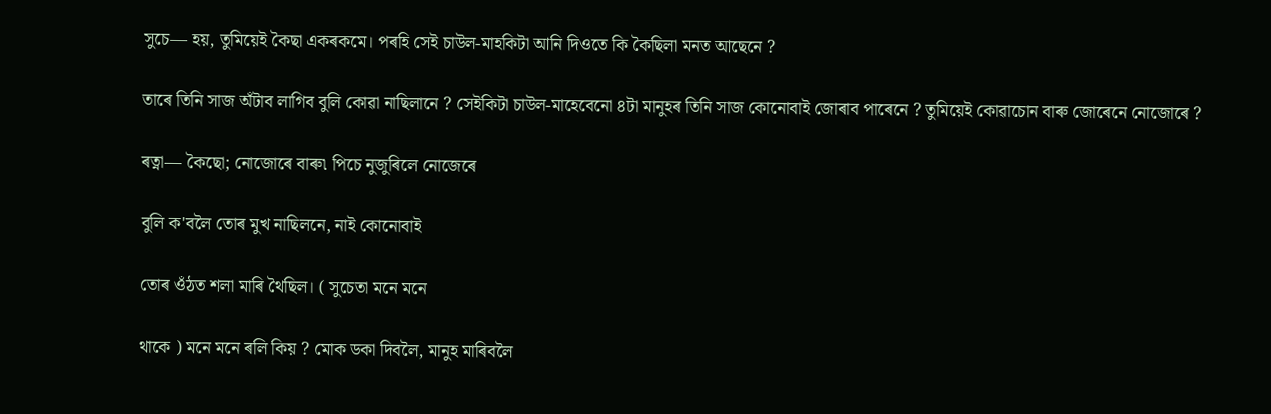সুচে― হয়, তুমিয়েই কৈছা একৰকমে। পৰহি সেই চাউল-মাহকিটা আনি দিওতে কি কৈছিলা মনত আছেনে ?

তাৰে তিনি সাজ অঁটাব লাগিব বুলি কোৱা নাছিলানে ? সেইকিটা চাউল-মাহেবেনো ৪টা মানুহৰ তিনি সাজ কোনোবাই জোৰাব পাৰেনে ? তুমিয়েই কোৱাচোন বাৰু জোৰেনে নোজোৰে ?

ৰত্না— কৈছো; নোজোৰে বাৰু৷ পিচে নুজুৰিলে নোজেৰে

বুলি ক'বলৈ তোৰ মুখ নাছিলনে, নাই কোনোবাই

তোৰ ওঁঠত শলা মাৰি থৈছিল। ( সুচেতা মনে মনে

থাকে ) মনে মনে ৰলি কিয় ? মোক ডকা দিবলৈ, মানুহ মাৰিবলৈ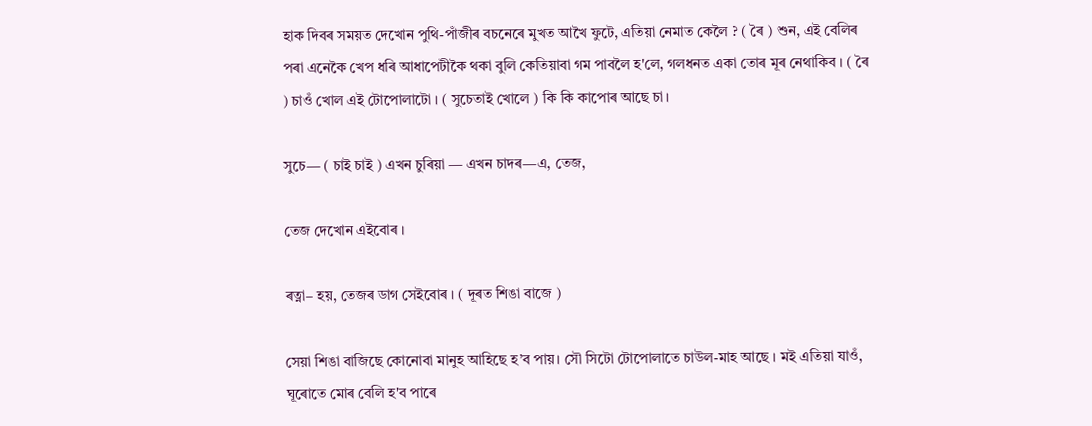হাক দিবৰ সময়ত দেখোন পুথি-পাঁজীৰ বচনেৰে মুখত আখৈ ফুটে, এতিয়া নেমাত কেলৈ ? ( ৰৈ ) শুন, এই বেলিৰ পৰা এনেকৈ খেপ ধৰি আধাপেটীকৈ থকা বুলি কেতিয়াবা গম পাবলৈ হ'লে, গলধনত একা তোৰ মূৰ নেথাকিব । ( ৰৈ ) চাওঁ খোল এই টোপোলাটো । ( সুচেতাই খোলে ) কি কি কাপোৰ আছে চা।

সুচে— ( চাই চাই ) এখন চুৰিয়া — এখন চাদৰ—এ, তেজ,

তেজ দেখোন এইবোৰ ।

ৰত্না– হয়, তেজৰ ডাগ সেইবোৰ । ( দূৰত শিঙা বাজে )

সেয়া শিঙা বাজিছে কোনোবা মানুহ আহিছে হ’ব পায়। সৌ সিটো টোপোলাতে চাউল-মাহ আছে । মই এতিয়া যাওঁ, ঘূৰোতে মোৰ বেলি হ'ব পাৰে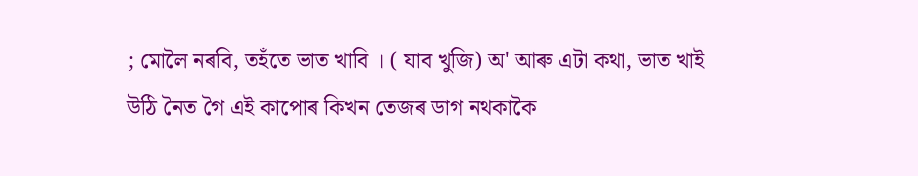; মোলৈ নৰবি, তহঁতে ভাত খাবি । ( যাব খুজি) অ' আৰু এটা কথা, ভাত খাই উঠি নৈত গৈ এই কাপোৰ কিখন তেজৰ ডাগ নথকাকৈ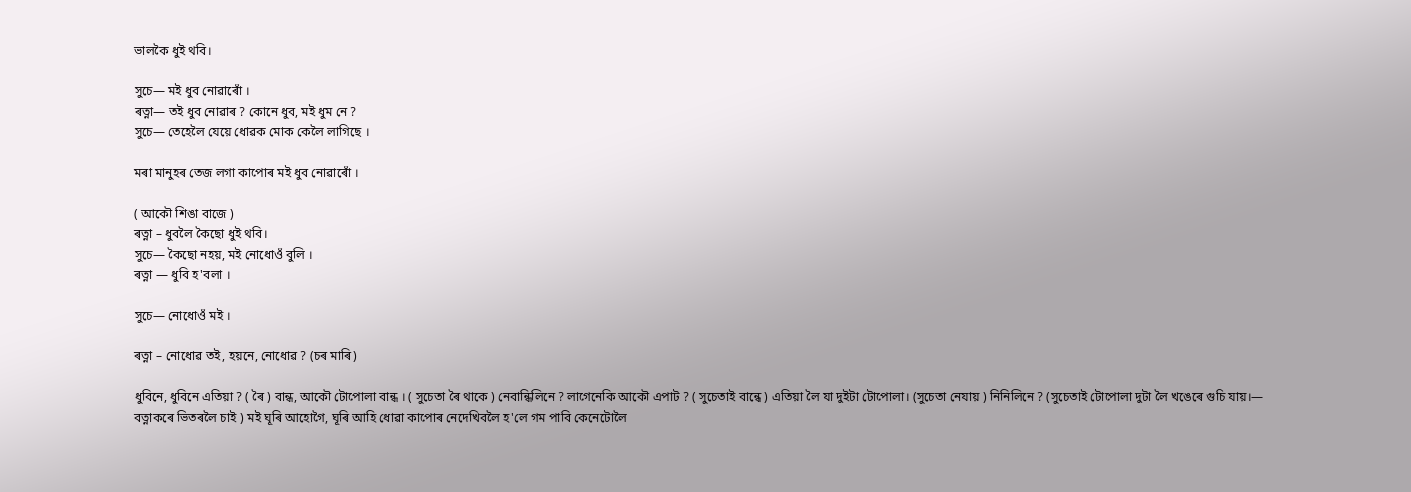ভালকৈ ধুই থবি।

সুচে— মই ধুব নোৱাৰোঁ ।
ৰত্না— তই ধুব নোৱাৰ ? কোনে ধুব, মই ধুম নে ?
সুচে— তেহেলৈ যেয়ে ধোৱক মোক কেলৈ লাগিছে ।

মৰা মানুহৰ তেজ লগা কাপোৰ মই ধুব নোৱাৰোঁ ।

( আকৌ শিঙা বাজে )
ৰত্না – ধুবলৈ কৈছো ধুই থবি।
সুচে— কৈছো নহয়, মই নোধোওঁ বুলি ।
ৰত্না — ধুবি হ'বলা ।

সুচে— নোধোওঁ মই ।

ৰত্না – নোধোৱ তই, হয়নে, নোধোৱ ? (চৰ মাৰি)

ধুবিনে, ধুবিনে এতিয়া ? ( ৰৈ ) বান্ধ, আকৌ টোপোলা বান্ধ । ( সুচেতা ৰৈ থাকে ) নেবান্ধিলিনে ? লাগেনেকি আকৌ এপাট ? ( সুচেতাই বান্ধে ) এতিয়া লৈ যা দুইটা টোপোলা। (সুচেতা নেযায় ) নিনিলিনে ? (সুচেতাই টোপোলা দুটা লৈ খঙেৰে গুচি যায়।— বত্নাকৰে ভিতৰলৈ চাই ) ম‍ই ঘূৰি আহোগৈ, ঘূৰি আহি ধোৱা কাপোৰ নেদেখিবলৈ হ'লে গম পাবি কেনেটোলৈ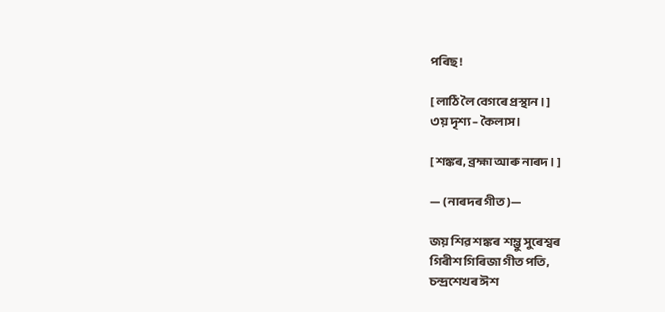পৰিছ !

[ লাঠি লৈ বেগৰে প্ৰস্থান । ]
৩য় দৃশ্য – কৈলাস।

[ শঙ্কৰ, ব্ৰহ্মা আৰু নাৰদ । ]

— ( নাৰদৰ গীত )—

জয় শিৱ শঙ্কৰ  শম্ভু সুৰেশ্বৰ
গিৰীশ গিৰিজা গীত পতি,
চন্দ্ৰশেখৰ ঈশ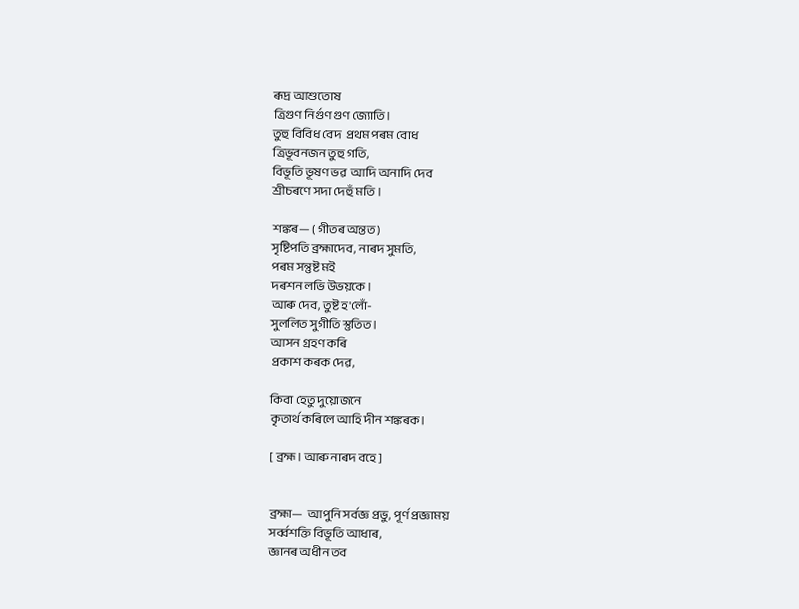ৰূদ্ৰ আশুতোষ
ত্রিগুণ নির্গুণ গুণ জ্যোতি।
তুহু বিবিধ বেদ  প্ৰথম পৰম বোধ
ত্রিভূবনজন তুহু গতি,
বিভূতি ভূষণ ভৱ  আদি অনাদি দেব
শ্ৰীচৰণে সদা দেহুঁ মতি ।

শঙ্কৰ— ( গীতৰ অন্তত )
সৃষ্টিপতি ব্রহ্মাদেব, নাৰদ সুমতি,
পৰম সন্তুষ্ট মই
দৰশন লভি উভয়কে ।
আৰু দেব, তুষ্ট হ'লোঁ-
সুললিত সুগীতি স্তুতিত ।
আসন গ্রহণ কৰি
প্ৰকাশ কৰক দেৱ,

কিবা হেতু দুয়োজনে
কৃতাৰ্থ কৰিলে আহি দীন শঙ্কৰক।

[ ব্ৰহ্ম। আৰু নাৰদ বহে ]


ব্ৰহ্মা—  আপুনি সৰ্বজ্ঞ প্ৰভু, পূৰ্ণ প্ৰজ্ঞাময়
সৰ্ব্বশক্তি বিভূতি আধাৰ,
জ্ঞানৰ অধীন তব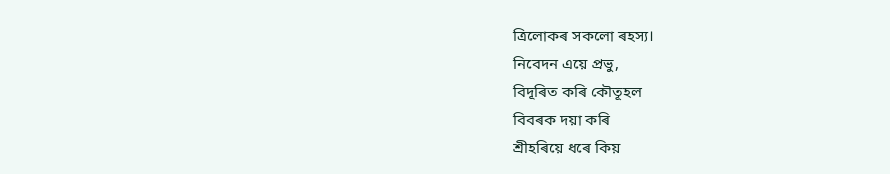ত্ৰিলোকৰ সকলো ৰহস্য।
নিবেদন এয়ে প্ৰভু,
বিদূৰিত কৰি কৌতূহল
বিবৰক দয়া কৰি
শ্ৰীহৰিয়ে ধৰে কিয়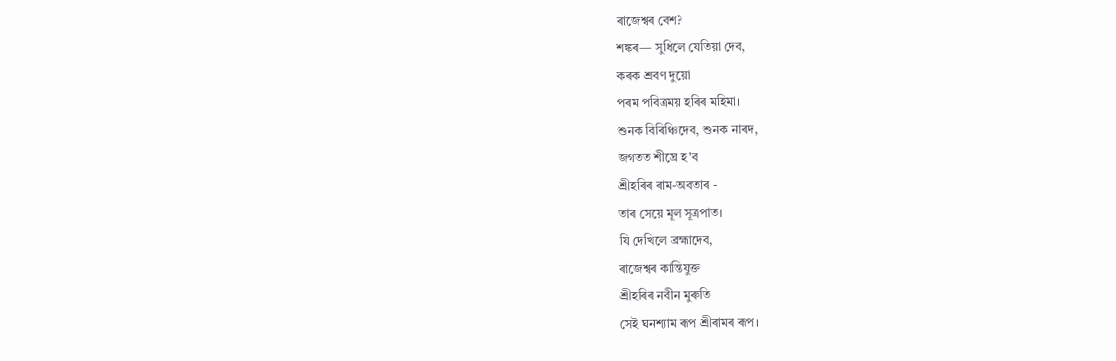ৰাজেশ্বৰ বেশ?
শঙ্কৰ— সুধিলে যেতিয়া দেব,
কৰক শ্ৰবণ দুয়ো
পৰম পবিত্ৰময় হৰিৰ মহিমা।
শুনক বিৰিঞ্চিদেব, শুনক নাৰদ,
জগতত শীঘ্ৰে হ'ব
শ্ৰীহৰিৰ ৰাম-অবতাৰ -
তাৰ সেয়ে মূল সূত্ৰপাত।
যি দেখিলে ব্ৰহ্মাদেব,
ৰাজেশ্বৰ কান্তিযুক্ত
শ্ৰীহৰিৰ নবীন মুৰুতি
সেই ঘনশ্যাম ৰূপ শ্ৰীৰামৰ ৰূপ।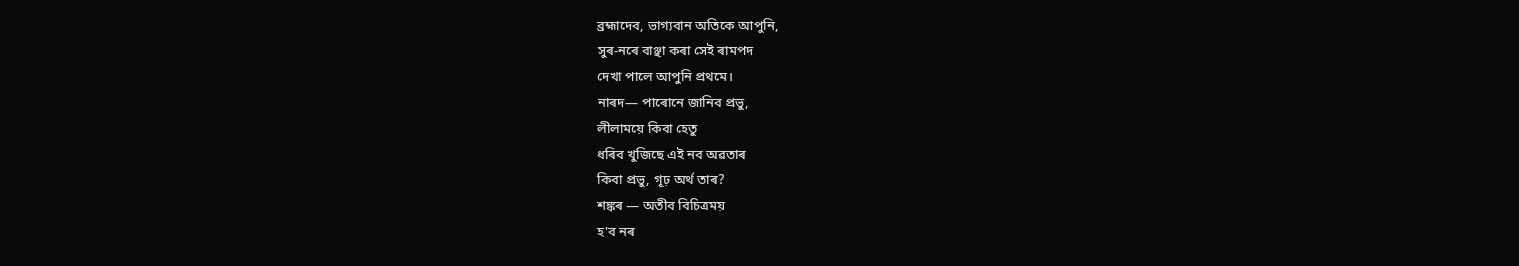ব্ৰহ্মাদেব, ভাগ্যবান অতিকে আপুনি,
সুৰ-নৰে বাঞ্ছা কৰা সেই ৰামপদ
দেখা পালে আপুনি প্ৰথমে।
নাৰদ— পাৰোনে জানিব প্ৰভু,
লীলাময়ে কিবা হেতু
ধৰিব খুজিছে এই নব অৱতাৰ
কিবা প্ৰভু, গূঢ় অৰ্থ তাৰ?
শঙ্কৰ — অতীব বিচিত্ৰময়
হ'ব নৰ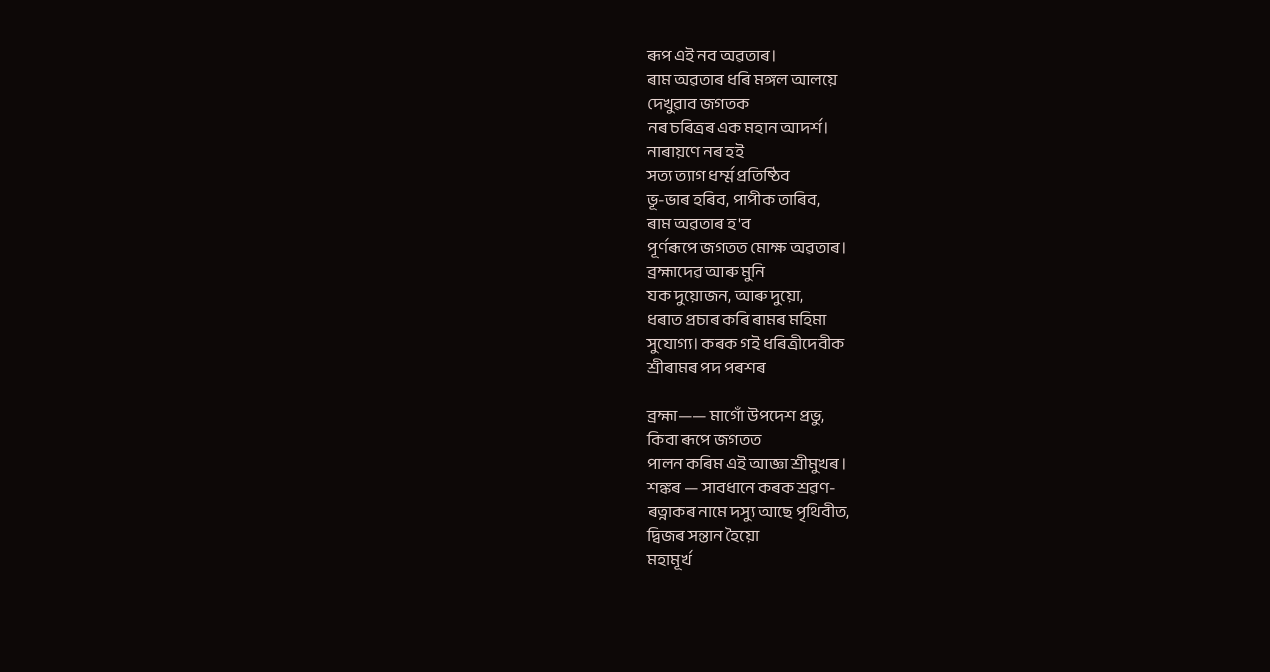ৰূপ এই নব অৱতাৰ।
ৰাম অৱতাৰ ধৰি মঙ্গল আলয়ে
দেখুৱাব জগতক
নৰ চৰিত্ৰৰ এক মহান আদৰ্শ।
নাৰায়ণে নৰ হই
সত্য ত্যাগ ধৰ্ম্ম প্ৰতিষ্ঠিব
ভূ-ভাৰ হৰিব, পাপীক তাৰিব,
ৰাম অৱতাৰ হ'ব
পূৰ্ণৰূপে জগতত মোক্ষ অৱতাৰ।
ব্ৰহ্মাদেৱ আৰু মুনি
যক দুয়োজন, আৰু দুয়ো,
ধৰাত প্ৰচাৰ কৰি ৰামৰ মহিমা
সুযোগ্য। কৰক গই ধৰিত্ৰীদেবীক
শ্ৰীৰামৰ পদ পৰশৰ

ব্রহ্মা—— মাগোঁ উপদেশ প্রভু,
কিবা ৰূপে জগতত
পালন কৰিম এই আজ্ঞা শ্ৰীমুখৰ ।
শঙ্কৰ — সাবধানে কৰক শ্ৰৱণ-
ৰত্নাকৰ নামে দস্যু আছে পৃথিবীত,
দ্বিজৰ সন্তান হৈয়ো
মহামূর্খ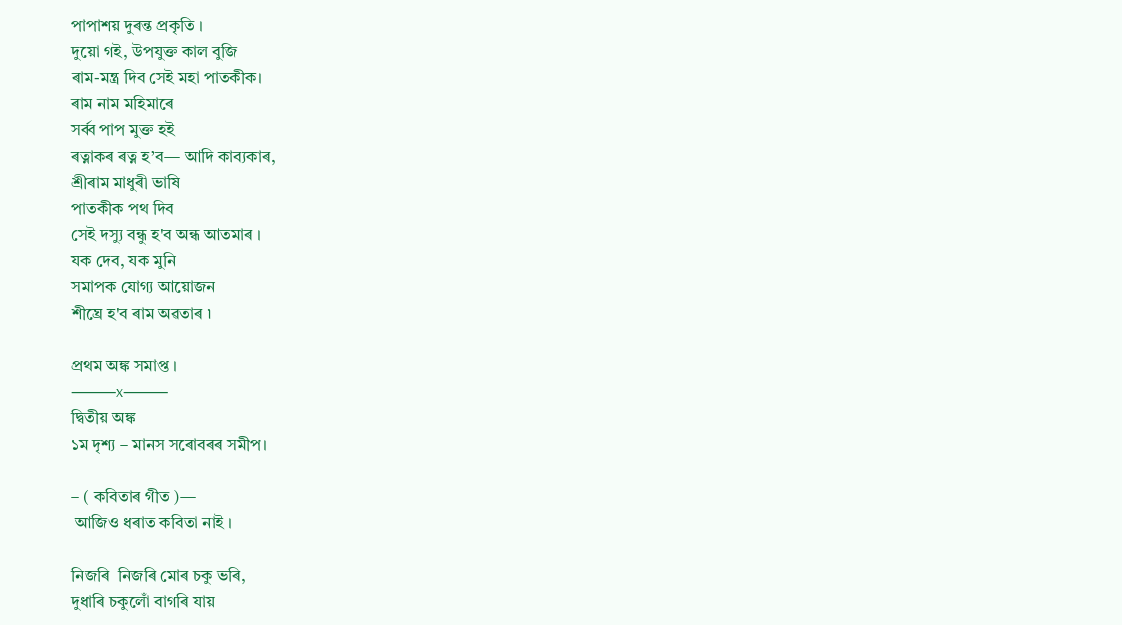পাপাশয় দুৰন্ত প্রকৃতি ।
দুয়ো গই, উপযুক্ত কাল বুজি
ৰাম-মন্ত্ৰ দিব সেই মহা পাতকীক।
ৰাম নাম মহিমাৰে
সৰ্ব্ব পাপ মুক্ত হই
ৰত্নাকৰ ৰত্ন হ’ব— আদি কাব্যকাৰ,
শ্ৰীৰাম মাধুৰী ভাষি
পাতকীক পথ দিব
সেই দস্যু বন্ধু হ'ব অন্ধ আতমাৰ ।
যক দেব, যক মুনি
সমাপক যোগ্য আয়োজন
শীঘ্ৰে হ'ব ৰাম অৱতাৰ ৷

প্রথম অঙ্ক সমাপ্ত ।
⸻x⸻
দ্বিতীয় অঙ্ক
১ম দৃশ্য – মানস সৰোবৰৰ সমীপ।

– ( কবিতাৰ গীত )—
 আজিও ধৰাত কবিতা নাই ।

নিজৰি  নিজৰি মোৰ চকু ভৰি,
দুধাৰি চকুলোঁ বাগৰি যায়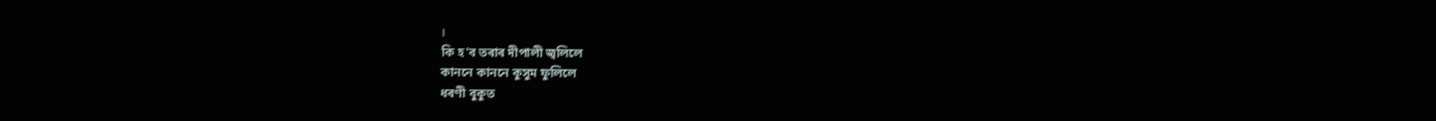।
কি হ'ব তৰাৰ দীপালী জ্বলিলে
কাননে কাননে কুসুম ফুলিলে
ধৰণী বুকুত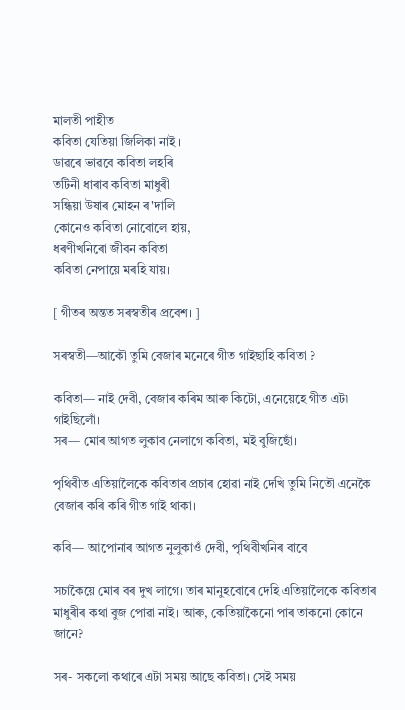মালতী পাহীত
কবিতা যেতিয়া জিলিকা নাই ।
ডাৱৰে ভাৱবে কবিতা লহৰি
তটিনী ধাৰাব কবিতা মাধুৰী
সন্ধিয়া উষাৰ মোহন ৰ'দালি
কোনেও কবিতা নোবোলে হায়,
ধৰণীখনিৰো জীবন কবিতা
কবিতা নেপায়ে মৰহি যায়।

[ গীতৰ অন্তত সৰস্বতীৰ প্ৰবেশ। ]

সৰস্বতী—আকৌ তুমি বেজাৰ মনেৰে গীত গাইছাহি কবিতা ?

কবিতা— নাই দেবী, বেজাৰ কৰিম আৰু কিটো, এনেয়েহে গীত এট৷ গাইছিলোঁ।
সৰ— মোৰ আগত লুকাব নেলাগে কবিতা, মই বুজিছোঁ।

পৃথিবীত এতিয়ালৈকে কবিতাৰ প্ৰচাৰ হোৱা নাই দেখি তুমি নিতৌ এনেকৈ বেজাৰ কৰি কৰি গীত গাই থাকা।

কবি— আপোনাৰ আগত নুলুকাওঁ দেবী, পৃথিবীখনিৰ বাবে

সচাকৈয়ে মোৰ বৰ দুখ লাগে। তাৰ মানুহবোৰে দেহি এতিয়ালৈকে কবিতাৰ মাধুৰীৰ কথা বুজ পোৱা নাই। আৰু, কেতিয়াকৈনো পাৰ তাকনো কোনে জানে?

সৰ- সকলো কথাৰে এটা সময় আছে কবিতা। সেই সময়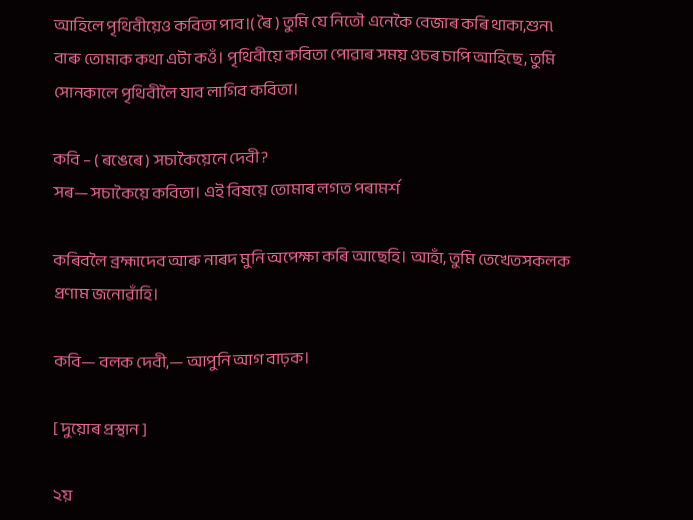আহিলে পৃথিবীয়েও কবিতা পাব।( ৰৈ ) তুমি যে নিতৌ এনেকৈ বেজাৰ কৰি থাকা,শুন৷ বাৰু তোমাক কথা এটা কওঁ। পৃথিবীয়ে কবিতা পোৱাৰ সময় ওচৰ চাপি আহিছে, তুমি সোনকালে পৃথিবীলৈ যাব লাগিব কবিতা।

কবি – ( ৰঙেৰে ) সচাকৈয়েনে দেবী?
সৰ— সচাকৈয়ে কবিতা। এই বিষয়ে তোমাৰ লগত পৰামৰ্শ

কৰিবলৈ ব্ৰহ্মাদেব আৰু নাৰদ মুনি অপেক্ষা কৰি আছেহি। আহাঁ, তুমি তেখেতসকলক প্ৰণাম জনোৱাঁহি।

কবি— বলক দেবী,— আপুনি আগ বাঢ়ক।

[ দুয়োৰ প্ৰস্থান ]

২য়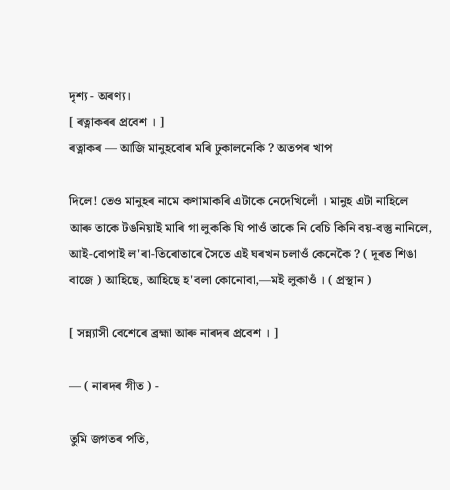দৃশ্য - অৰণ্য।
[ ৰত্নাকৰৰ প্ৰবেশ । ]
ৰত্নাকৰ — আজি মানুহবোৰ মৰি ঢুকালনেকি ? অতপৰ খাপ

দিলে! তেও মানুহৰ নামে কণামাকৰি এটাকে নেদেখিলোঁ । মানুহ এটা নাহিলে আৰু তাকে টঙনিয়াই মাৰি গা লুককি যি পাওঁ তাকে নি বেচি কিনি বয়-বস্তু নানিলে, আই-বোপাই ল'ৰা-তিৰোতাৰে সৈতে এই ঘৰখন চলাওঁ কেনেকৈ ? ( দূৰত শিঙা বাজে ) আহিছে, আহিছে হ'বলা কোনোবা,—মই লুকাওঁ । ( প্ৰস্থান )

[ সন্ন্যাসী বেশেৰে ব্ৰহ্মা আৰু নাৰদৰ প্ৰবেশ । ]

— ( নাৰদৰ গীত ) -

তুমি জগতৰ পতি,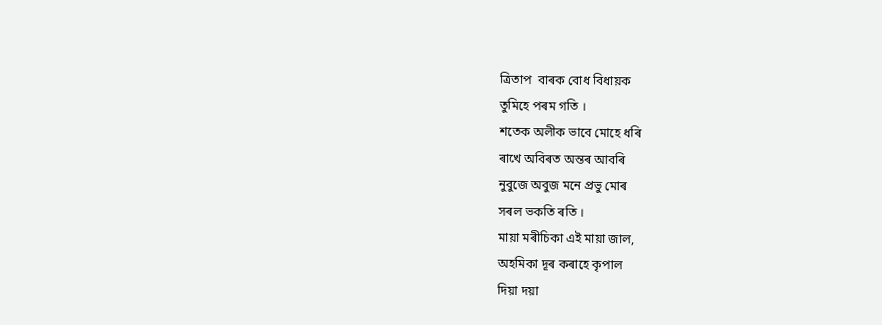ত্ৰিতাপ  বাৰক বোধ বিধায়ক
তুমিহে পৰম গতি ।
শতেক অলীক ভাবে মোহে ধৰি
ৰাখে অবিৰত অন্তৰ আবৰি
নুবুজে অবুজ মনে প্ৰভু মোৰ
সৰল ভকতি ৰতি ।
মায়া মৰীচিকা এই মায়া জাল,
অহমিকা দূৰ কৰাহে কৃপাল
দিয়া দয়া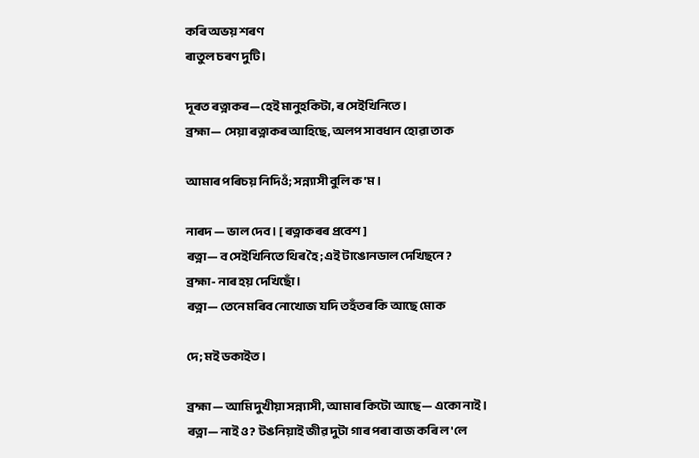কৰি অভয় শৰণ
ৰাতুল চৰণ দুটি ।

দূৰত ৰত্নাকৰ—হেই মানুহকিটা, ৰ সেইখিনিতে।
ব্ৰহ্মা— সেয়া ৰত্নাকৰ আহিছে, অলপ সাবধান হোৱা তাক

আমাৰ পৰিচয় নিদিওঁ; সন্ন্যাসী বুলি ক'ম ।

নাৰদ — ভাল দেব। [ ৰত্নাকৰৰ প্রবেশ ]
ৰত্না— ব সেইখিনিতে থিৰ হৈ ; এই টাঙোনডাল দেখিছনে ?
ব্ৰহ্মা- নাৰ হয় দেখিছোঁ।
ৰত্না— তেনে মৰিব নোখোজ যদি তহঁতৰ কি আছে মোক

দে; মই ডকাইত ।

ব্ৰহ্মা — আমি দুখীয়া সন্ন্যাসী, আমাৰ কিটো আছে— একো নাই ।
ৰত্না— নাই ও ? টঙনিয়াই জীৱ দুটা গাৰ পৰা বাজ কৰি ল'লে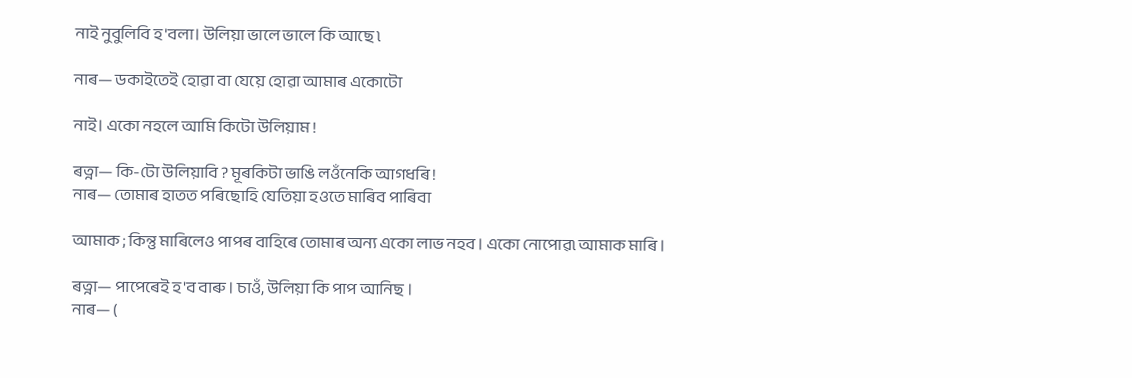নাই নুবুলিবি হ'বলা। উলিয়া ভালে ভালে কি আছে ৷

নাৰ— ডকাইতেই হোৱা বা যেয়ে হোৱা আমাৰ একোটো

নাই। একো নহলে আমি কিটো উলিয়াম !

ৰত্না— কি-টো উলিয়াবি ? মূৰকিটা ভাঙি লওঁনেকি আগধৰি !
নাৰ— তোমাৰ হাতত পৰিছোহি যেতিয়া হওতে মাৰিব পাৰিবা

আমাক ; কিন্তু মাৰিলেও পাপৰ বাহিৰে তোমাৰ অন্য একো লাভ নহব । একো নোপোৱ৷ আমাক মাৰি ।

ৰত্না— পাপেৰেই হ'ব বাৰু । চাওঁ, উলিয়া কি পাপ আনিছ ।
নাৰ— (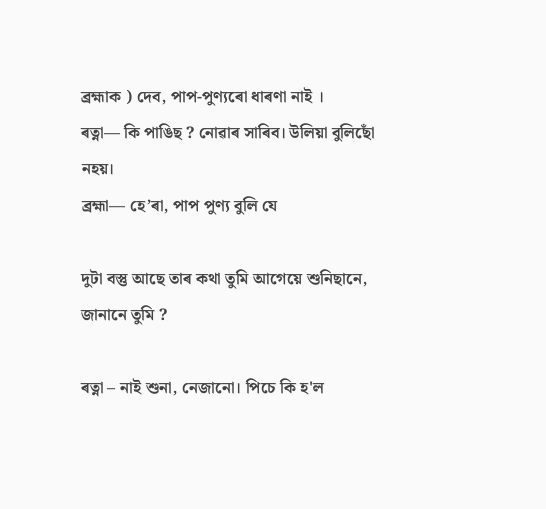ব্ৰহ্মাক ) দেব, পাপ-পুণ্যৰো ধাৰণা নাই ।
ৰত্না— কি পাঙিছ ? নোৱাৰ সাৰিব। উলিয়া বুলিছোঁ নহয়।
ব্ৰহ্মা— হে’ৰা, পাপ পুণ্য বুলি যে

দুটা বস্তু আছে তাৰ কথা তুমি আগেয়ে শুনিছানে, জানানে তুমি ?

ৰত্না – নাই শুনা, নেজানো। পিচে কি হ'ল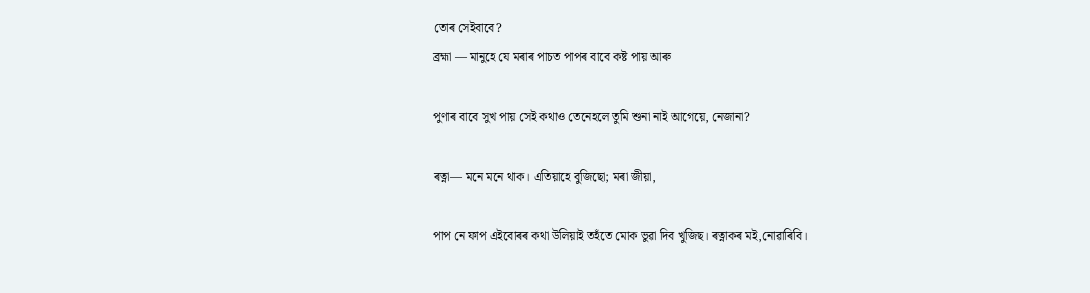তোৰ সেইবাবে?
ব্ৰহ্মা — মানুহে যে মৰাৰ পাচত পাপৰ বাবে কষ্ট পায় আৰু

পুণাৰ বাবে সুখ পায় সেই কথাও তেনেহলে তুমি শুনা নাই আগেয়ে, নেজানা?

ৰত্না— মনে মনে থাক। এতিয়াহে বুজিছো; মৰা জীয়া,

পাপ নে ফাপ এইবোৰৰ কথা উলিয়াই তহঁতে মোক ভুৱা দিব খুজিছ। ৰত্নাকৰ মই,নোৱাৰিবি।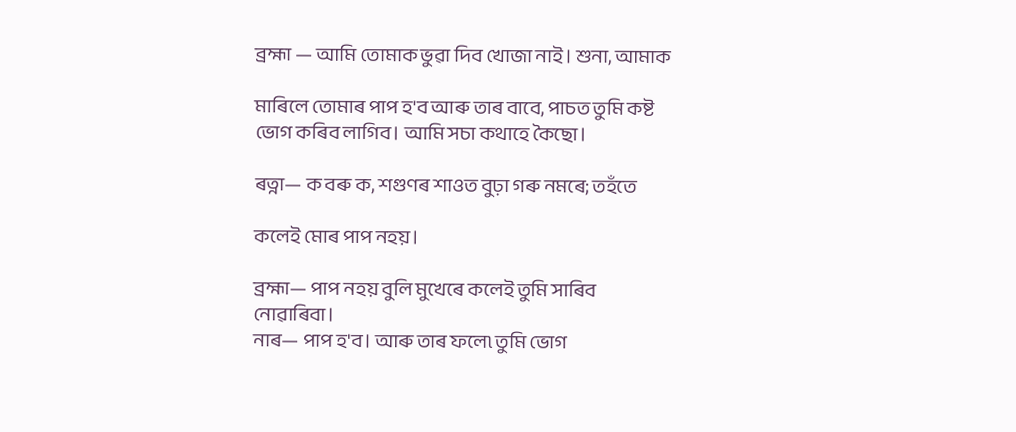ব্ৰহ্মা — আমি তোমাক ভুৱা দিব খোজা নাই। শুনা, আমাক

মাৰিলে তোমাৰ পাপ হ'ব আৰু তাৰ বাবে, পাচত তুমি কষ্ট ভোগ কৰিব লাগিব। আমি সচা কথাহে কৈছো।

ৰত্না— ক বৰু ক, শগুণৰ শাওত বুঢ়া গৰু নমৰে; তহঁতে

কলেই মোৰ পাপ নহয়।

ব্ৰহ্মা— পাপ নহয় বুলি মুখেৰে কলেই তুমি সাৰিব নোৱাৰিবা।
নাৰ— পাপ হ'ব। আৰু তাৰ ফলে৷ তুমি ভোগ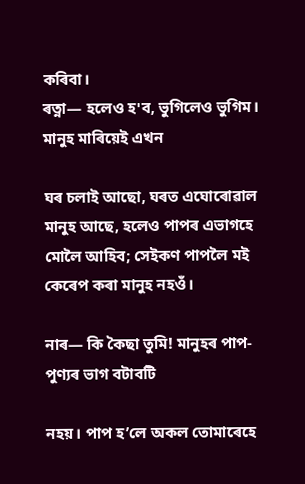কৰিবা।
ৰত্না— হলেও হ'ব, ভুগিলেও ভুগিম। মানুহ মাৰিয়েই এখন

ঘৰ চলাই আছো, ঘৰত এঘোৰোৱাল মানুহ আছে, হলেও পাপৰ এভাগহে মোলৈ আহিব; সেইকণ পাপলৈ মই কেৰেপ কৰা মানুহ নহওঁ।

নাৰ— কি কৈছা তুমি! মানুহৰ পাপ-পুণ্যৰ ভাগ বটাবটি

নহয়। পাপ হ’লে অকল তোমাৰেহে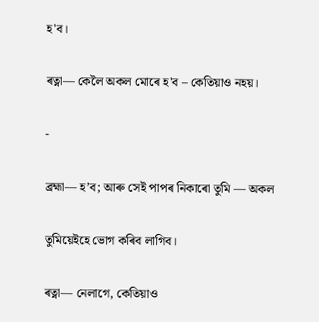হ'ব।

ৰত্না— কেলৈ অকল মোৰে হ'ব – কেতিয়াও নহয়।

-

ব্ৰহ্মা— হ’ব; আৰু সেই পাপৰ নিকাৰো তুমি — অকল

তুমিয়েইহে ভোগ কৰিব লাগিব।

ৰত্না— নেলাগে, কেতিয়াও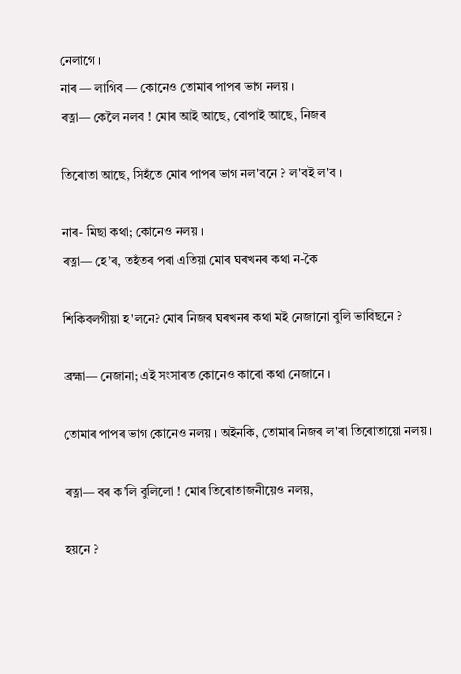নেলাগে ।
নাৰ — লাগিব — কোনেও তোমাৰ পাপৰ ভাগ নলয় ।
ৰত্না— কেলৈ নলব ! মোৰ আই আছে, বোপাই আছে, নিজৰ

তিৰোতা আছে, সিহঁতে মোৰ পাপৰ ভাগ নল'বনে ? ল'বই ল'ব ।

নাৰ- মিছা কথা; কোনেও নলয় ।
ৰত্না— হে’ৰ, তহঁতৰ পৰা এতিয়া মোৰ ঘৰখনৰ কথা ন-কৈ

শিকিবলগীয়া হ'লনে? মোৰ নিজৰ ঘৰখনৰ কথা মই নেজানো বুলি ভাবিছনে ?

ব্রহ্মা— নেজানা; এই সংসাৰত কোনেও কাৰো কথা নেজানে ।

তোমাৰ পাপৰ ভাগ কোনেও নলয় । অইনকি, তোমাৰ নিজৰ ল'ৰা তিৰোতায়ো নলয় ।

ৰত্না— বৰ ক’লি বুলিলো ! মোৰ তিৰোতাজনীয়েও নলয়,

হয়নে ?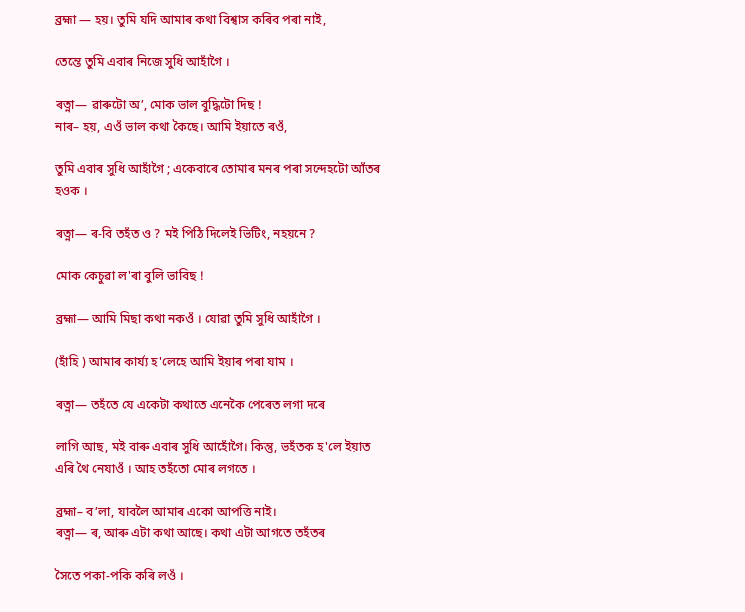ব্রহ্মা — হয়। তুমি যদি আমাৰ কথা বিশ্বাস কৰিব পৰা নাই,

তেন্তে তুমি এবাৰ নিজে সুধি আহাঁগৈ ।

ৰত্না— ৱাৰুটো অ’, মোক ভাল বুদ্ধিটো দিছ !
নাৰ– হয়, এওঁ ভাল কথা কৈছে। আমি ইয়াতে ৰওঁ,

তুমি এবাৰ সুধি আহাঁগৈ ; একেবাৰে তোমাৰ মনৰ পৰা সন্দেহটো আঁতৰ হওক ।

ৰত্না— ৰ-বি তহঁত ও ? মই পিঠি দিলেই ভিটিং, নহয়নে ?

মোক কেচুৱা ল'ৰা বুলি ভাবিছ !

ব্ৰহ্মা— আমি মিছা কথা নকওঁ । যোৱা তুমি সুধি আহাঁগৈ ।

(হাঁহি ) আমাৰ কাৰ্য্য হ'লেহে আমি ইয়াৰ পৰা যাম ।

ৰত্না— তহঁতে যে একেটা কথাতে এনেকৈ পেৰেত লগা দৰে

লাগি আছ, মই বাৰু এবাৰ সুধি আহোঁগৈ। কিন্তু, ভহঁতক হ'লে ইয়াত এৰি থৈ নেযাওঁ । আহ তহঁতো মোৰ লগতে ।

ব্ৰহ্মা– ব’লা, যাবলৈ আমাৰ একো আপত্তি নাই।
ৰত্না— ৰ, আৰু এটা কথা আছে। কথা এটা আগতে তহঁতৰ

সৈতে পকা-পকি কৰি লওঁ ।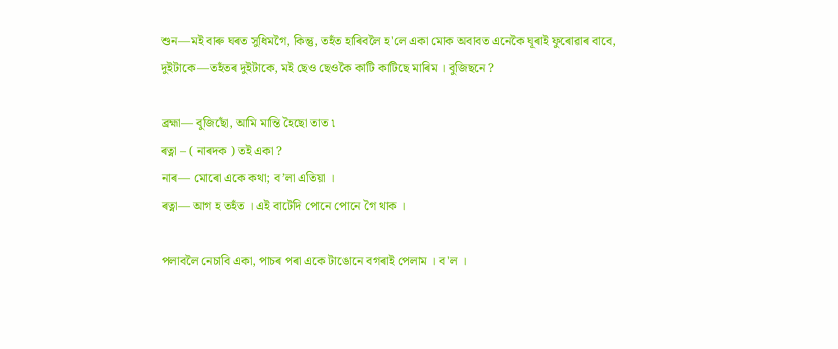শুন—মই বাৰু ঘৰত সুধিমগৈ, কিন্তু, তহঁত হাৰিবলৈ হ'লে একা মোক অবাবত এনেকৈ ঘূৰাই ফুৰোৱাৰ বাবে, দুইটাকে—তহঁতৰ দুইটাকে, মই ছেও ছেওকৈ কাটি কাটিছে মাৰিম । বুজিছনে ?

ব্ৰহ্মা— বুজিছোঁ, আমি মান্তি হৈছো তাত ৷
ৰত্না – ( নাৰদক ) তই একা ?
নাৰ— মোৰো একে কথা; ব’লা এতিয়া ।
ৰত্না— আগ হ তহঁত । এই বাটেদি পোনে পোনে গৈ থাক ।

পলাবলৈ নেচাবি একা, পাচৰ পৰা একে টাঙোনে বগৰাই পেলাম । ব'ল ।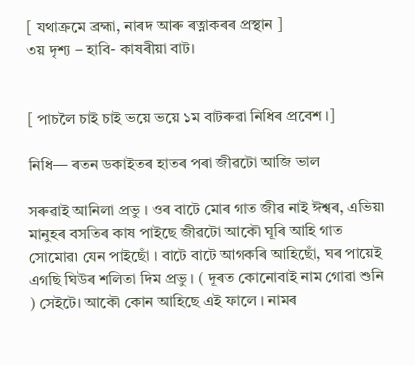[ যথাক্রমে ব্ৰহ্মা, নাৰদ আৰু ৰত্নাকৰৰ প্ৰস্থান ]
৩য় দৃশ্য – হাবি- কাষৰীয়া বাট।


[ পাচলৈ চাই চাই ভয়ে ভয়ে ১ম বাটৰুৱা নিধিৰ প্ৰবেশ ।]

নিধি— ৰতন ডকাইতৰ হাতৰ পৰা জীৱটো আজি ভাল

সৰুৱাই আনিলা প্ৰভু । ওৰ বাটে মোৰ গাত জীৱ নাই ঈশ্বৰ, এভিয়৷ মানুহৰ বসতিৰ কাষ পাইছে জীৱটো আকৌ ঘূৰি আহি গাত সোমোৱ৷ যেন পাইছোঁ । বাটে বাটে আগকৰি আহিছোঁ, ঘৰ পায়েই এগছি ঘিউৰ শলিতা দিম প্ৰভু । ( দূৰত কোনোবাই নাম গোৱা শুনি ) সেইটে। আকৌ কোন আহিছে এই ফালে । নামৰ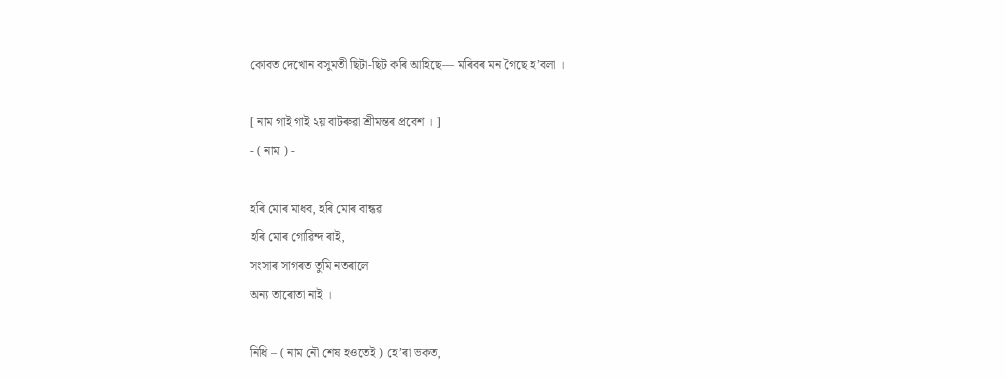কোবত দেখোন বসুমতী ছিটা-ছিট কৰি আহিছে— মৰিবৰ মন গৈছে হ’বলা ।

[ নাম গাই গাই ২য় বাটৰুৱা শ্ৰীমন্তৰ প্ৰবেশ । ]
- ( নাম ) -

হৰি মোৰ মাধব, হৰি মোৰ বান্ধৱ
হৰি মোৰ গোৱিন্দ ৰাই,
সংসাৰ সাগৰত তুমি নতৰালে
অন্য তাৰোতা নাই ।

নিধি – ( নাম নৌ শেষ হওতেই ) হে’ৰা ভকত,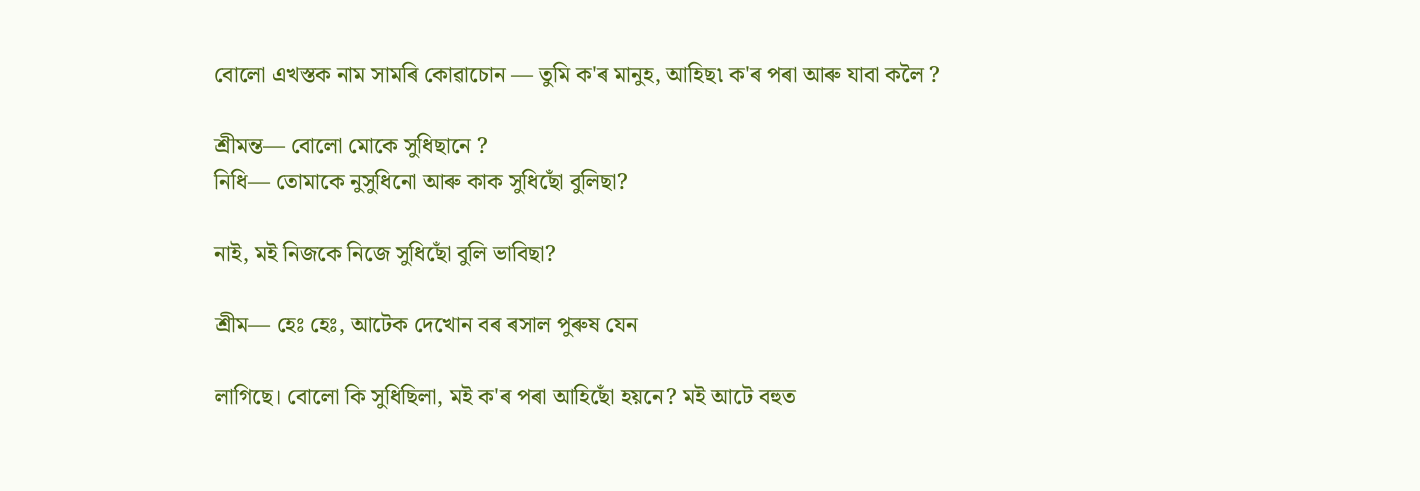বোলো এখস্তক নাম সামৰি কোৱাচোন — তুমি ক'ৰ মানুহ, আহিছ৷ ক'ৰ পৰা আৰু যাবা কলৈ ?

শ্রীমন্ত— বোলো মোকে সুধিছানে ?
নিধি— তোমাকে নুসুধিনো আৰু কাক সুধিছোঁ বুলিছা?

নাই, মই নিজকে নিজে সুধিছোঁ বুলি ভাবিছা?

শ্ৰীম— হেঃ হেঃ, আটেক দেখোন বৰ ৰসাল পুৰুষ যেন

লাগিছে। বোলো কি সুধিছিলা, মই ক'ৰ পৰা আহিছোঁ হয়নে? মই আটে বহুত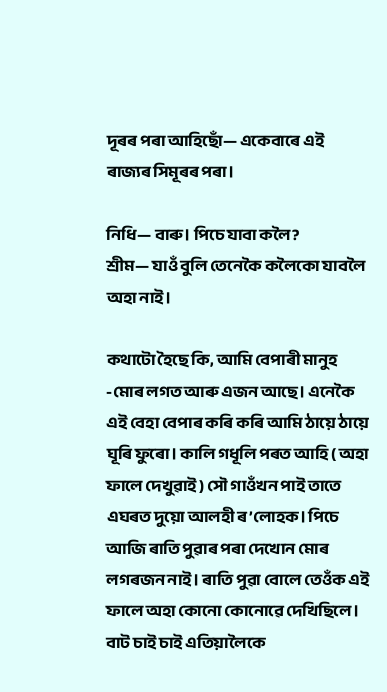দূৰৰ পৰা আহিছোঁ— একেবাৰে এই ৰাজ্যৰ সিমূৰৰ পৰা।

নিধি— বাৰু। পিচে যাবা কলৈ?
শ্ৰীম— যাওঁ বুলি তেনেকৈ কলৈকো যাবলৈ অহা নাই।

কথাটো হৈছে কি, আমি বেপাৰী মানুহ -মোৰ লগত আৰু এজন আছে। এনেকৈ এই বেহা বেপাৰ কৰি কৰি আমি ঠায়ে ঠায়ে ঘূৰি ফুৰো। কালি গধূলি পৰত আহি ( অহা ফালে দেখুৱাই ) সৌ গাওঁখন পাই তাতে এঘৰত দুয়ো আলহী ৰ’লোহক। পিচে আজি ৰাতি পুৱাৰ পৰা দেখোন মোৰ লগৰজন নাই। ৰাতি পুৱা বোলে তেওঁক এই ফালে অহা কোনো কোনোৱে দেখিছিলে। বাট চাই চাই এতিয়ালৈকে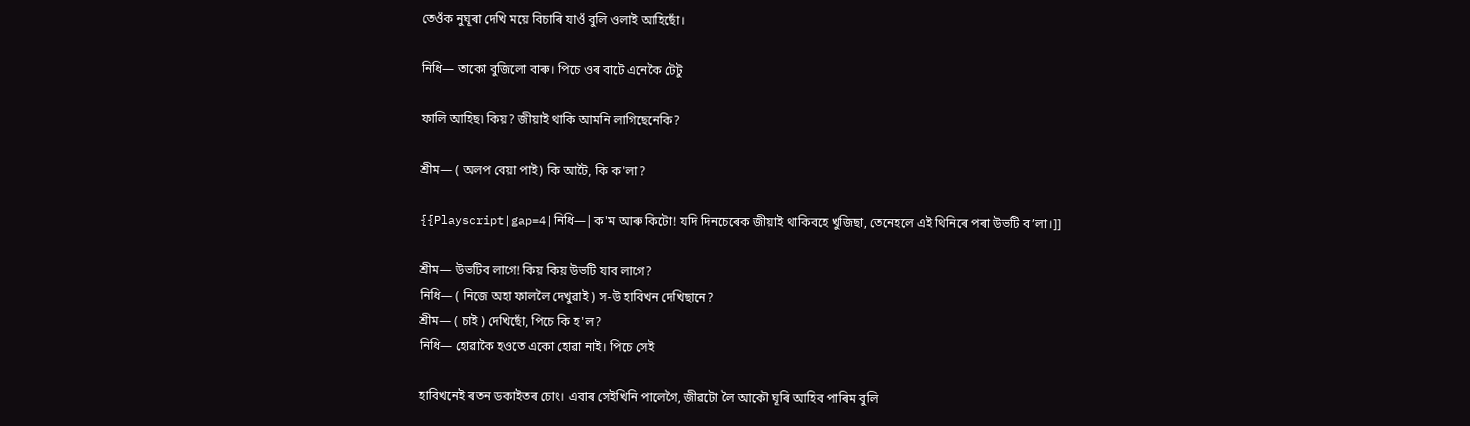তেওঁক নুঘূৰা দেখি ময়ে বিচাৰি যাওঁ বুলি ওলাই আহিছোঁ।

নিধি— তাকো বুজিলো বাৰু। পিচে ওৰ বাটে এনেকৈ টেটু

ফালি আহিছ৷ কিয়? জীয়াই থাকি আমনি লাগিছেনেকি?

শ্ৰীম— ( অলপ বেয়া পাই) কি আটৈ, কি ক'লা?

{{Playscript|gap=4|নিধি—|ক'ম আৰু কিটো! যদি দিনচেৰেক জীয়াই থাকিবহে খুজিছা, তেনেহলে এই থিনিৰে পৰা উভটি ব’লা।]]

শ্ৰীম— উভটিব লাগে! কিয় কিয় উভটি যাব লাগে?
নিধি— ( নিজে অহা ফাললৈ দেখুৱাই ) স-উ হাবিখন দেখিছানে?
শ্ৰীম― ( চাই ) দেখিছোঁ, পিচে কি হ'ল?
নিধি— হোৱাকৈ হওতে একো হোৱা নাই। পিচে সেই

হাবিখনেই ৰতন ডকাইতৰ চোং। এবাৰ সেইখিনি পালেগৈ, জীৱটো লৈ আকৌ ঘূৰি আহিব পাৰিম বুলি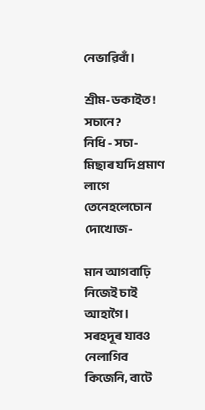নেভাৱিবাঁ।

শ্ৰীম- ডকাইত! সচানে?
নিধি - সচা-মিছাৰ যদি প্ৰমাণ লাগে তেনেহলেচোন দোখোজ-

মান আগবাঢ়ি নিজেই চাই আহাগৈ। সৰহদূৰ যাবও নেলাগিব কিজেনি, বাটে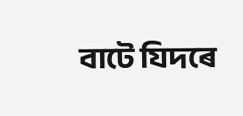বাটে যিদৰে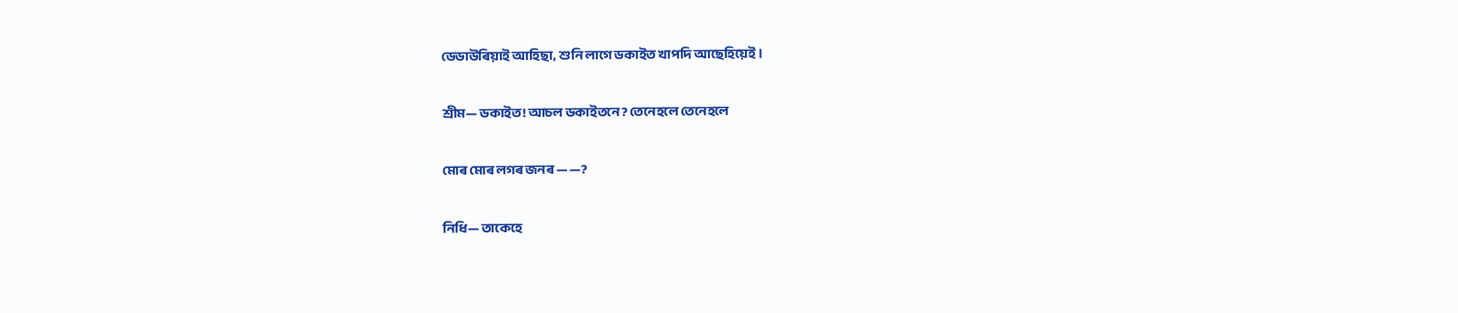ডেডাউৰিয়াই আহিছা, শুনি লাগে ডকাইত খাপদি আছেহিয়েই।

শ্ৰীম— ডকাইত! আচল ডকাইতনে? তেনেহলে তেনেহলে

মোৰ মোৰ লগৰ জনৰ — —?

নিধি— তাকেহে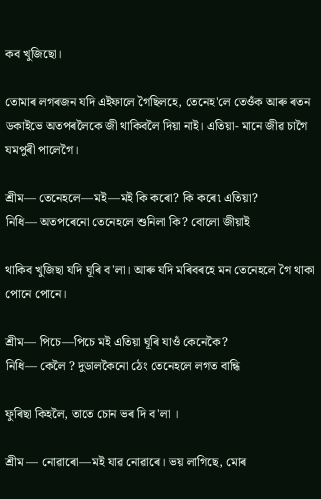কব খুজিছো।

তোমাৰ লগৰজন যদি এইফালে গৈছিলহে, তেনেহ'লে তেওঁক আৰু ৰতন ডকাইভে অতপৰলৈকে জী থাকিবলৈ দিয়া নাই। এতিয়া- মানে জীৱ চাগৈ যমপুৰী পালেগৈ।

শ্ৰীম— তেনেহলে—মই—মই কি কৰো? কি কৰে৷ এতিয়া?
নিধি— অতপৰেনো তেনেহলে শুনিলা কি? বোলো জীয়াই

থাকিব খুজিছা যদি ঘূৰি ব'লা। আৰু যদি মৰিবৰহে মন তেনেহলে গৈ থাকা পোনে পোনে।

শ্ৰীম— পিচে—পিচে মই এতিয়া ঘূৰি যাওঁ কেনেকৈ?
নিধি— কেলৈ ? দুডালকৈনো ঠেং তেনেহলে লগত বান্ধি

ফুৰিছা কিহলৈ, তাতে চোন ভৰ দি ব'লা ।

শ্ৰীম — নোৱাৰো—মই যাৱ নোৱাৰে। ভয় লাগিছে, মোৰ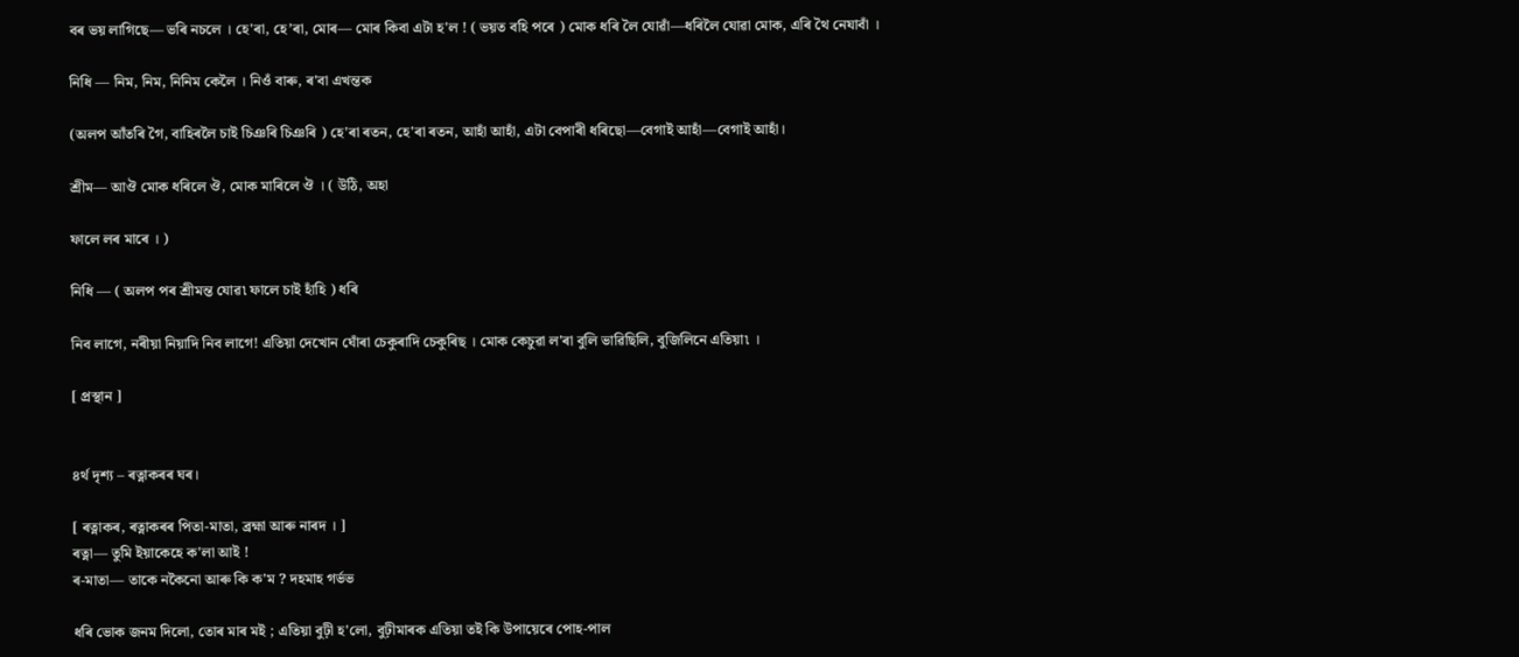বৰ ভয় লাগিছে— ভৰি নচলে । হে'ৰা, হে’ৰা, মোৰ— মোৰ কিবা এটা হ'ল ! ( ভয়ত বহি পৰে ) মোক ধৰি লৈ যোৱাঁ—ধৰিলৈ যোৱা মোক, এৰি থৈ নেযাবাঁ ।

নিধি — নিম, নিম, নিনিম কেলৈ । নিওঁ বাৰু, ৰ'বা এখন্তক

(অলপ আঁতৰি গৈ, বাহিৰলৈ চাই চিঞৰি চিঞৰি ) হে'ৰা ৰতন, হে'ৰা ৰতন, আহাঁ আহাঁ, এটা বেপাৰী ধৰিছো—বেগাই আহাঁ—বেগাই আহাঁ।

শ্ৰীম— আঔ মোক ধৰিলে ঔ, মোক মাৰিলে ঔ । ( উঠি, অহা

ফালে লৰ মাৰে । )

নিধি — ( অলপ পৰ শ্ৰীমন্ত যোৱ৷ ফালে চাই হাঁহি ) ধৰি

নিব লাগে, নৰীয়া নিয়াদি নিব লাগে! এতিয়া দেখোন ঘোঁৰা চেকুৰাদি চেকুৰিছ । মোক কেচুৱা ল'ৰা বুলি ভাৱিছিলি, বুজিলিনে এতিয়া৷ ।

[ প্রস্থান ]


৪র্থ দৃশ্য – ৰত্নাকৰৰ ঘৰ।

[ ৰত্নাকৰ, ৰত্নাকৰৰ পিতা-মাতা, ব্ৰহ্মা আৰু নাৰদ । ]
ৰত্না— তুমি ইয়াকেহে ক'লা আই !
ৰ-মাতা— তাকে নকৈনো আৰু কি ক'ম ? দহমাহ গর্ভভ

ধৰি ভোক জনম দিলো, তোৰ মাৰ মই ; এতিয়া বুঢ়ী হ'লো, বুঢ়ীমাৰক এতিয়া তই কি উপায়েৰে পোহ-পাল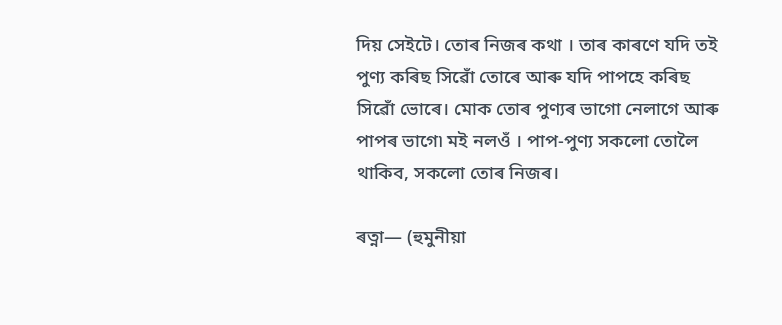দিয় সেইটে। তোৰ নিজৰ কথা । তাৰ কাৰণে যদি তই পুণ্য কৰিছ সিৱোঁ তোৰে আৰু যদি পাপহে কৰিছ সিৱোঁ ভোৰে। মোক তোৰ পুণ্যৰ ভাগো নেলাগে আৰু পাপৰ ভাগে৷ ম‍ই নলওঁ । পাপ-পুণ্য সকলো তোলৈ থাকিব, সকলো তোৰ নিজৰ।

ৰত্না— (হুমুনীয়া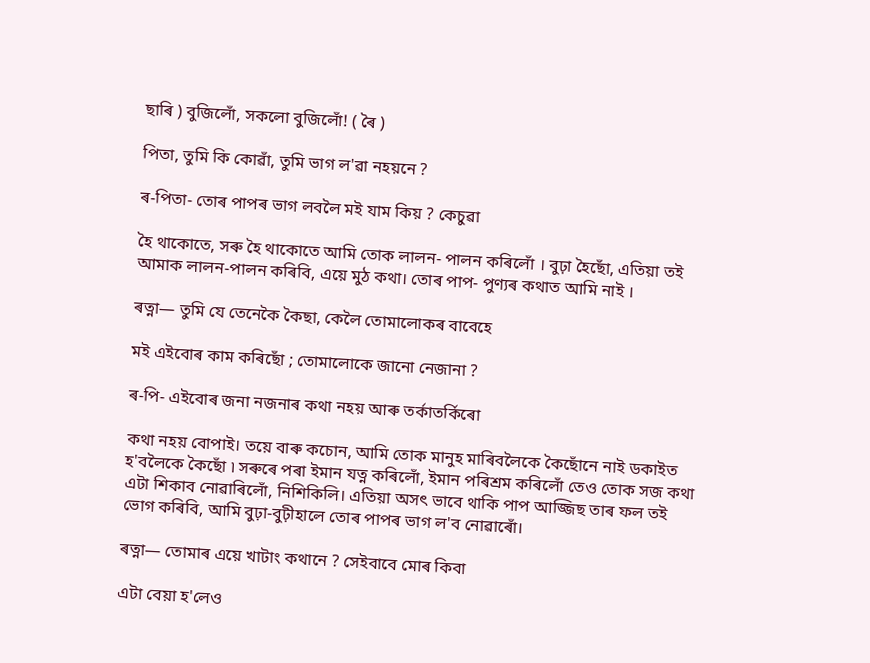ছাৰি ) বুজিলোঁ, সকলো বুজিলোঁ! ( ৰৈ )

পিতা, তুমি কি কোৱাঁ, তুমি ভাগ ল'ৱা নহয়নে ?

ৰ-পিতা- তোৰ পাপৰ ভাগ লবলৈ মই যাম কিয় ? কেচুৱা

হৈ থাকোতে, সৰু হৈ থাকোতে আমি তোক লালন- পালন কৰিলোঁ । বুঢ়া হৈছোঁ, এতিয়া তই আমাক লালন-পালন কৰিবি, এয়ে মুঠ কথা। তোৰ পাপ- পুণ্যৰ কথাত আমি নাই ।

ৰত্না— তুমি যে তেনেকৈ কৈছা, কেলৈ তোমালোকৰ বাবেহে

মই এইবোৰ কাম কৰিছোঁ ; তোমালোকে জানো নেজানা ?

ৰ-পি- এইবোৰ জনা নজনাৰ কথা নহয় আৰু তর্কাতর্কিৰো

কথা নহয় বোপাই। তয়ে বাৰু কচোন, আমি তোক মানুহ মাৰিবলৈকে কৈছোঁনে নাই ডকাইত হ'বলৈকে কৈছোঁ ৷ সৰুৰে পৰা ইমান যত্ন কৰিলোঁ, ইমান পৰিশ্ৰম কৰিলোঁ তেও তোক সজ কথা এটা শিকাব নোৱাৰিলোঁ, নিশিকিলি। এতিয়া অসৎ ভাবে থাকি পাপ আজ্জিছ তাৰ ফল তই ভোগ কৰিবি, আমি বুঢ়া-বুঢ়ীহালে তোৰ পাপৰ ভাগ ল'ব নোৱাৰোঁ।

ৰত্না— তোমাৰ এয়ে খাটাং কথানে ? সেইবাবে মোৰ কিবা

এটা বেয়া হ'লেও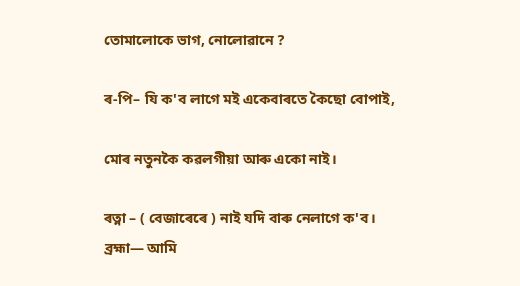তোমালোকে ভাগ, নোলোৱানে ?

ৰ-পি– যি ক'ব লাগে মই একেবাৰতে কৈছো বোপাই,

মোৰ নতুনকৈ কৱলগীয়া আৰু একো নাই।

ৰত্না – ( বেজাৰেৰে ) নাই যদি বাৰু নেলাগে ক'ব।
ব্ৰহ্মা— আমি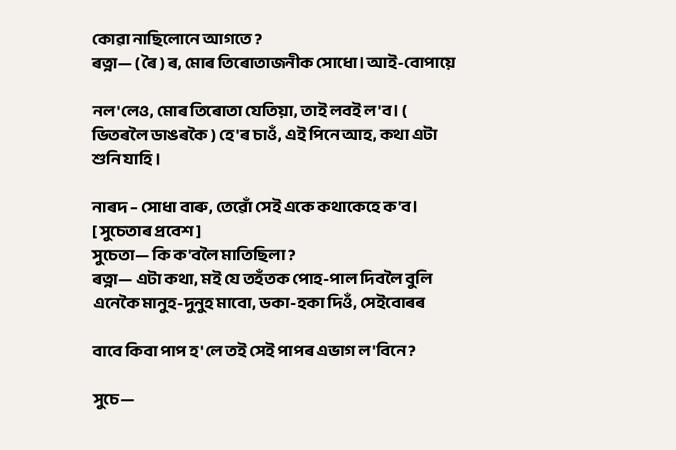কোৱা নাছিলোনে আগতে ?
ৰত্না— ( ৰৈ ) ৰ, মোৰ তিৰোতাজনীক সোধো। আই-বোপায়ে

নল'লেও, মোৰ তিৰোতা যেতিয়া, তাই লবই ল'ব। ( ভিতৰলৈ ডাঙৰকৈ ) হে'ৰ চাওঁ, এই পিনে আহ, কথা এটা শুনি যাহি ।

নাৰদ – সোধা বাৰু, তেৱোঁ সেই একে কথাকেহে ক'ব।
[ সুচেতাৰ প্ৰবেশ ]
সুচেতা— কি ক'বলৈ মাতিছিলা ?
ৰত্না— এটা কথা, মই যে তহঁতক পোহ-পাল দিবলৈ বুলি
এনেকৈ মানুহ-দুনুহ মাবো, ডকা-হকা দিওঁ, সেইবোৰৰ

বাবে কিবা পাপ হ'লে তই সেই পাপৰ এভাগ ল'বিনে ?

সুচে—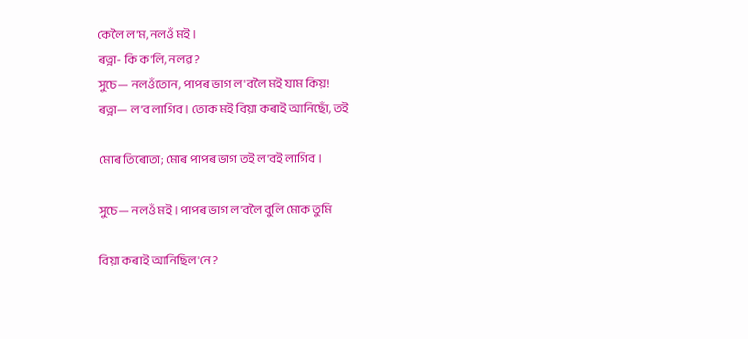কেলৈ ল'ম, নলওঁ মই ।
ৰত্না- কি ক'লি, নলৱ ?
সুচে— নলওঁতোন, পাপৰ ভাগ ল'বলৈ মই যাম কিয়!
ৰত্না— ল'ব লাগিব । তোক মই বিয়া কৰাই আনিছোঁ, তই

মোৰ তিৰোতা; মোৰ পাপৰ ভাগ তই ল'বই লাগিব ।

সুচে— নলওঁ মই । পাপৰ ভাগ ল'বলৈ বুলি মোক তুমি

বিয়া কৰাই আনিছিল'নে ?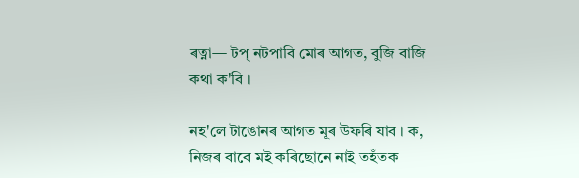ৰত্না— টপ্‌ নটপাবি মোৰ আগত, বুজি বাজি কথা ক'বি ।

নহ'লে টাঙোনৰ আগত মূৰ উফৰি যাব । ক, নিজৰ বাবে মই কৰিছোনে নাই তহঁতক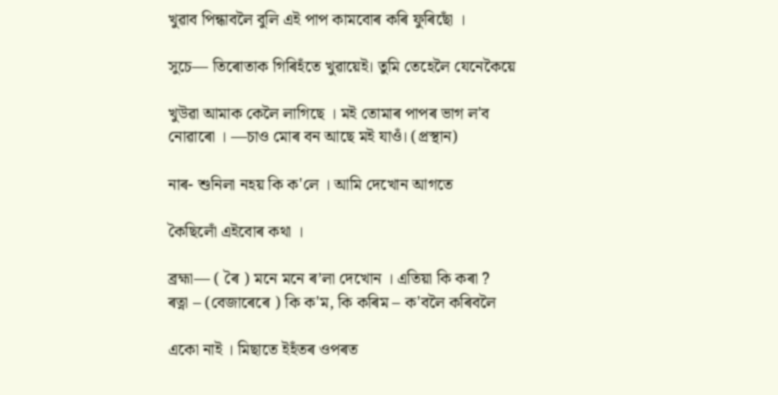খুৱাব পিন্ধাবলৈ বুলি এই পাপ কামবোৰ কৰি ফুৰিছোঁ ।

সুচে— তিৰোতাক গিৰিহঁতে খুৱায়েই। তুমি তেহেলৈ যেনেকৈয়ে

খুউৱা আমাক কেলৈ লাগিছে । মই তোমাৰ পাপৰ ভাগ ল'ব নোৱাৰো । —চাও মোৰ বন আছে মই যাওঁ। (প্রস্থান)

নাৰ- শুনিলা নহয় কি ক'লে । আমি দেখোন আগতে

কৈছিলোঁ এইবোৰ কথা ।

ব্রহ্মা— ( ৰৈ ) মনে মনে ৰ’লা দেখোন । এতিয়া কি কৰা ?
ৰত্না – (বেজাৰেৰে ) কি ক'ম, কি কৰিম – ক'বলৈ কৰিবলৈ

একো নাই । মিছাতে ইহঁতৰ ওপৰত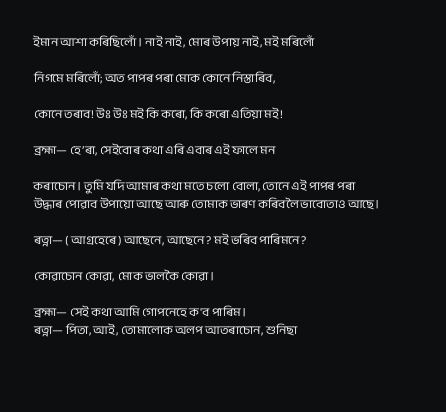ইমান আশা কৰিছিলোঁ। নাই নাই, মোৰ উপায় নাই, মই মৰিলোঁ

নিগমে মৰিলোঁ; অত পাপৰ পৰা মোক কোনে নিস্তাৰিব,

কোনে তৰাব! উঃ উঃ মই কি কৰো, কি কৰো এতিয়া মই!

ব্ৰহ্মা— হে’ৰা, সেইবোৰ কথা এৰি এবাৰ এই ফালে মন

কৰাচোন। তুমি যদি আমাৰ কথা মতে চলো বোলা, তোনে এই পাপৰ পৰা উদ্ধাৰ পোৱাব উপায়ো আছে আৰু তোমাক ভাৰণ কৰিবলৈ ভাবোতাও আছে।

ৰত্না— ( আগ্ৰহেৰে ) আছেনে, আছেনে? মই ভৰিব পাৰিমনে?

কোৱাচোন কোৱা, মোক ভালকৈ কোৱা।

ব্ৰহ্মা— সেই কথা আমি গোপনেহে ক'ব পাৰিম।
ৰত্না— পিতা, আই, তোমালোক অলপ আতৰাচোন, শুনিছা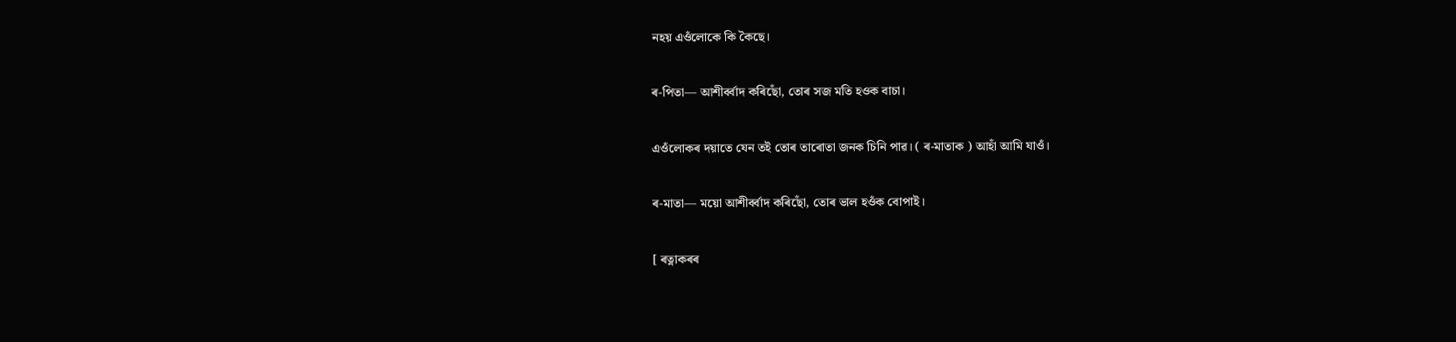নহয় এওঁলোকে কি কৈছে।

ৰ-পিতা— আশীৰ্ব্বাদ কৰিছোঁ, তোৰ সজ মতি হওক বাচা।

এওঁলোকৰ দয়াতে যেন তই তোৰ তাৰোতা জনক চিনি পাৱ। ( ৰ-মাতাক ) আহাঁ আমি যাওঁ।

ৰ-মাতা— ময়ো আশীৰ্ব্বাদ কৰিছোঁ, তোৰ ভাল হওঁক বোপাই।

[ ৰত্নাকৰৰ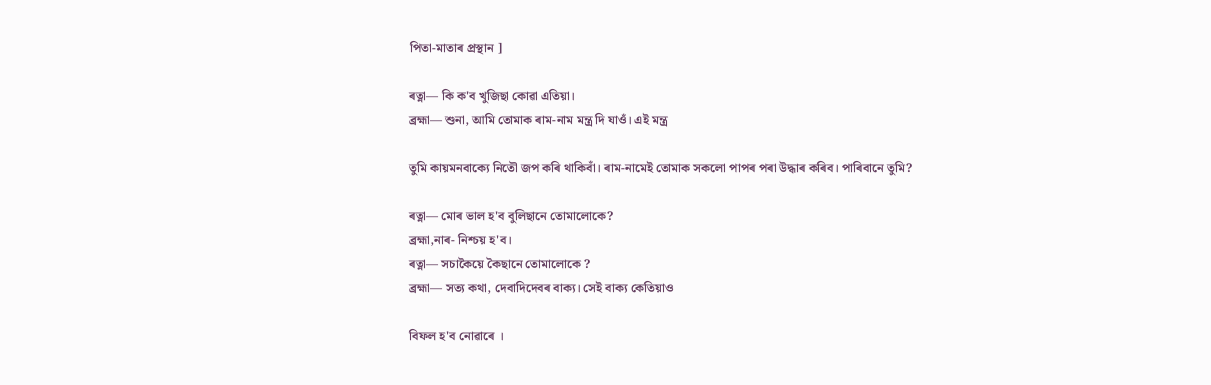পিতা-মাতাৰ প্ৰস্থান ]

ৰত্না— কি ক'ব খুজিছা কোৱা এতিয়া।
ব্ৰহ্মা— শুনা, আমি তোমাক ৰাম-নাম মন্ত্ৰ দি যাওঁ। এই মন্ত্ৰ

তুমি কায়মনবাক্যে নিতৌ জপ কৰি থাকিবাঁ। ৰাম-নামেই তোমাক সকলো পাপৰ পৰা উদ্ধাৰ কৰিব। পাৰিবানে তুমি?

ৰত্না— মোৰ ভাল হ'ব বুলিছানে তোমালোকে?
ব্ৰহ্মা,নাৰ- নিশ্চয় হ'ব।
ৰত্না— সচাকৈয়ে কৈছানে তোমালোকে ?
ব্রহ্মা— সত্য কথা, দেবাদিদেবৰ বাক্য। সেই বাক্য কেতিয়াও

বিফল হ'ব নোৱাৰে ।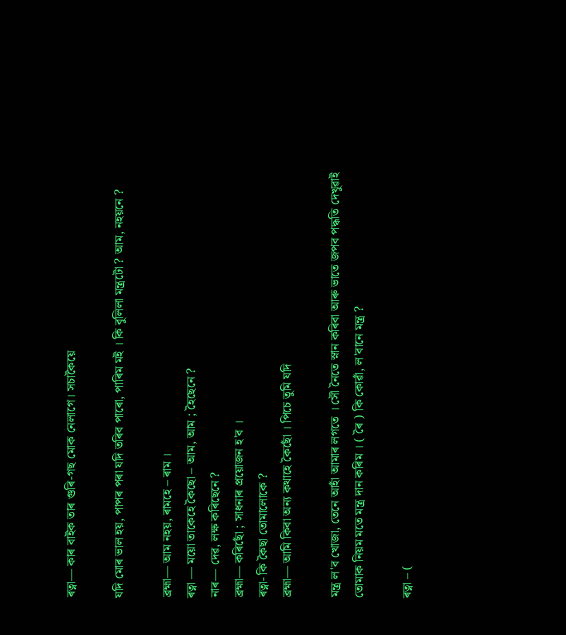ৰত্না— কাৰ বাইক তাৰ গুৰি-গছ মোক নেলাগে। সচাকৈয়ে

যদি মোৰ ভাল হয়, পাপৰ পৰা যদি তৰিব পাৰো, পাৰিম মই । কি বুলিলা মন্ত্ৰটো ? আম, নহয়নে ?

ব্রহ্মা— আম নহয়, ৰামহে – ৰাম ।
ৰত্না — ময়ো তাকেহে কৈছো – আম, আম ; হৈছেনে ?
নাৰ— দেৱ, লক্ষ কৰিছেনে ?
ব্ৰহ্মা— কৰিছোঁ ; সাধনাৰ প্ৰয়োজন হ'ব ।
ৰত্না- কি কৈছা তোমালোকে ?
ব্রহ্মা— আমি কিবা অন্য কথাহে কৈছোঁ । পিচে তুমি যদি

মন্ত্ৰ ল'ব খোজা, তেনে আহাঁ আমাৰ লগতে । সৌ নৈতে স্নান কৰিবা আৰু ভাতে জপব পদ্ধতি দেখুৱাই তোমাক নিয়ম মতে মন্ত্ৰ দান কৰিম । ( ৰৈ ) কি কোৱাঁ, ল'বানে মন্ত্র ?

ৰত্না – (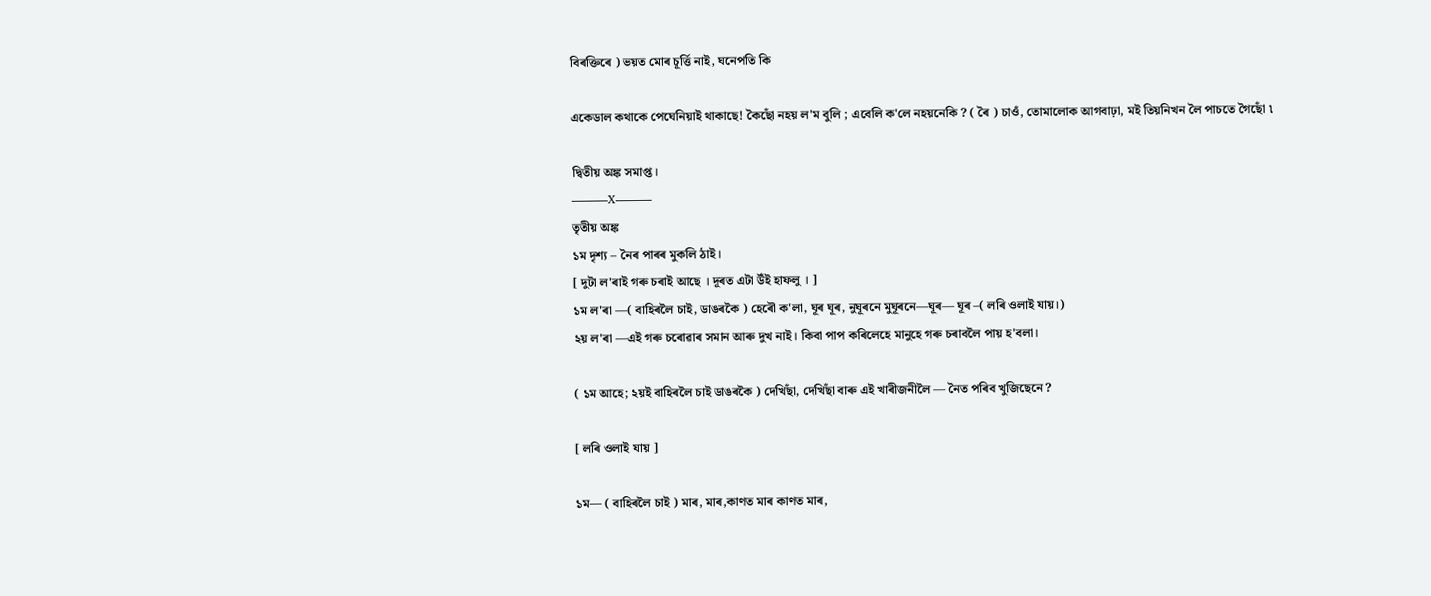বিৰক্তিৰে ) ভয়ত মোৰ চূৰ্ত্তি নাই, ঘনেপতি কি

একেডাল কথাকে পেঘেনিয়াই থাকাছে! কৈছোঁ নহয় ল'ম বুলি ; এবেলি ক'লে নহয়নেকি ? ( ৰৈ ) চাওঁ, তোমালোক আগবাঢ়া, মই তিয়নিখন লৈ পাচতে গৈছোঁ ৷

দ্বিতীয় অঙ্ক সমাপ্ত।
⸻X⸻
তৃতীয় অঙ্ক
১ম দৃশ্য – নৈৰ পাৰৰ মুকলি ঠাই।
[ দুটা ল'ৰাই গৰু চৰাই আছে । দূৰত এটা উঁই হাফলু । ]
১ম ল'ৰা —( বাহিৰলৈ চাই, ডাঙৰকৈ ) হেৰৌ ক'লা, ঘূৰ ঘূৰ, নুঘূৰনে মুঘূৰনে—ঘূৰ— ঘূৰ –( লৰি ওলাই যায়।)
২য় ল'ৰা —এই গৰু চৰোৱাৰ সমান আৰু দুখ নাই। কিবা পাপ কৰিলেহে মানুহে গৰু চৰাবলৈ পায় হ'বলা।

( ১ম আহে; ২য়ই বাহিৰলৈ চাই ডাঙৰকৈ ) দেখিছাঁ, দেখিছাঁ বাৰু এই খাৰীজনীলৈ — নৈত পৰিব খুজিছেনে ?

[ লৰি ওলাই যায় ]

১ম― ( বাহিৰলৈ চাই ) মাৰ, মাৰ,কাণত মাৰ কাণত মাৰ,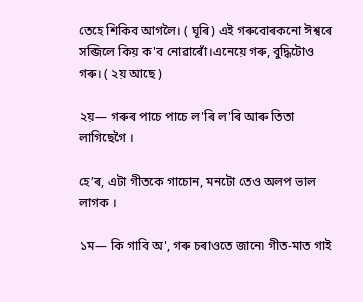তেহে শিকিব আগলৈ। ( ঘূৰি) এই গৰুবোৰকনো ঈশ্বৰে সব্জিলে কিয় ক'ব নোৱাৰোঁ।এনেয়ে গৰু, বুদ্ধিটোও গৰু। ( ২য় আছে )

২য়— গৰুৰ পাচে পাচে ল'ৰি ল'ৰি আৰু তিতা লাগিছেগৈ ।

হে’ৰ, এটা গীতকে গাচোন, মনটো তেও অলপ ভাল লাগক ।

১ম— কি গাবি অ', গৰু চৰাওতে জানে৷ গীত-মাত গাই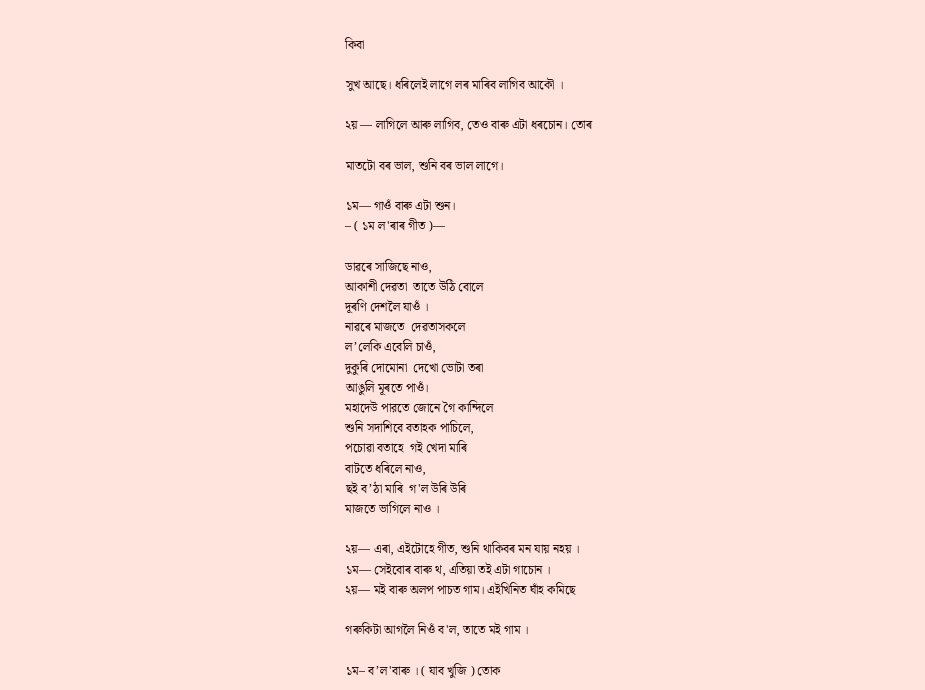কিবা

সুখ আছে। ধৰিলেই লাগে লৰ মাৰিব লাগিব আকৌ ।

২য় — লাগিলে আৰু লাগিব, তেও বাৰু এটা ধৰচোন। তোৰ

মাতটো বৰ ভাল, শুনি বৰ ভাল লাগে।

১ম— গাওঁ বাৰু এটা শুন।
– ( ১ম ল'ৰাৰ গীত )—

ডাৱৰে সাজিছে নাও,
আকাশী দেৱতা  তাতে উঠি বোলে
দূৰণি দেশলৈ যাওঁ ।
নাৱৰে মাজতে  দেৱতাসকলে
ল’লেকি এবেলি চাওঁ,
দুকুৰি দোমোনা  দেখো ভোটা তৰা
আঙুলি মূৰতে পাওঁ।
মহাদেউ পারতে জোনে গৈ কান্দিলে
শুনি সদাশিবে বতাহক পাচিলে,
পচোৱা বতাহে  গই খেদা মাৰি
বাটতে ধৰিলে নাও,
ছই ব’ঠা মাৰি  গ'ল উৰি উৰি
মাজতে ভাগিলে নাও ।

২য়— এৰা, এইটোহে গীত, শুনি থাকিবৰ মন যায় নহয় ।
১ম— সেইবোৰ বাৰু থ, এতিয়া তই এটা গাচোন ।
২য়— মই বাৰু অলপ পাচত গাম। এইখিনিত ঘাঁহ কমিছে

গৰুকিটা আগলৈ নিওঁ ব'ল, তাতে ম‍ই গাম ।

১ম– ব’ল'বাৰু । ( যাব খুজি ) তোক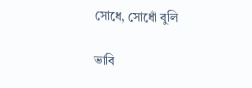সোধে, সোধোঁ বুলি

ভাবি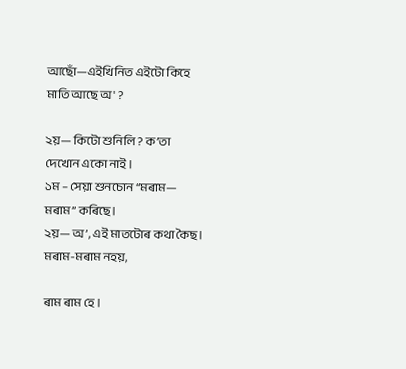আছোঁ—এইখিনিত এইটো কিহে মাতি আছে অ' ?

২য়— কিটো শুনিলি ? ক’তা দেখোন একো নাই ।
১ম – সেয়া শুনচোন “মৰাম— মৰাম” কৰিছে।
২য়— অ’, এই মাতটোৰ কথা কৈছ। মৰাম-মৰাম নহয়,

ৰাম ৰাম হে ।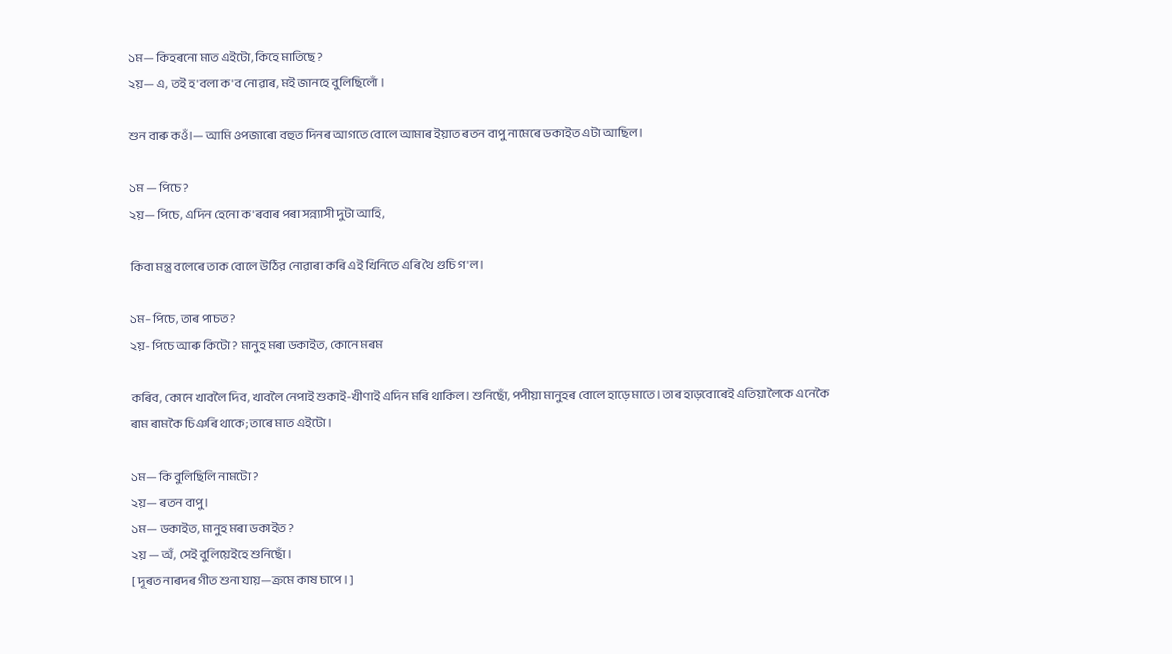১ম— কিহৰনো মাত এইটো, কিহে মাতিছে ?
২য়— এ, তই হ'বলা ক'ব নোৱাৰ, ম‍ই জানহে বুলিছিলোঁ ।

শুন বাৰু কওঁ।— আমি ওপজাৰো বহুত দিনৰ আগতে বোলে আমাৰ ইয়াত ৰতন বাপু নামেৰে ডকাইত এটা আছিল।

১ম — পিচে ?
২য়— পিচে, এদিন হেনো ক'ৰবাৰ পৰা সন্ন্যাসী দুটা আহি,

কিবা মন্ত্ৰ বলেৰে তাক বোলে উঠির নোৱাৰা কৰি এই খিনিতে এৰি থৈ গুচি গ'ল।

১ম– পিচে, তাৰ পাচত ?
২য়- পিচে আৰু কিটো ? মানুহ মৰা ডকাইত, কোনে মৰম

কৰিব, কোনে খাবলৈ দিব, খাবলৈ নেপাই শুকাই-খীণাই এদিন মৰি থাকিল। শুনিছোঁ, পপীয়া মানুহৰ বোলে হাড়ে মাতে। তাৰ হাড়বোৰেই এতিয়ালৈকে এনেকৈ ৰাম ৰামকৈ চিঞৰি থাকে; তাৰে মাত এইটো ।

১ম— কি বুলিছিলি নামটো ?
২য়— ৰতন বাপু।
১ম— ডকাইত, মানুহ মৰা ডকাইত ?
২য় — অঁ, সেই বুলিয়েইহে শুনিছোঁ।
[ দূৰত নাৰদৰ গীত শুনা যায়—ক্রমে কাষ চাপে । ]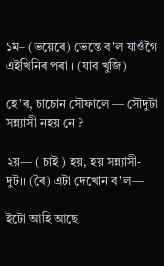১ম– (ভয়েৰে) ভেন্তে ব'ল যাওঁগৈ এইখিনিৰ পৰা । (যাব খুজি)

হে'ৰ, চাচোন সৌফালে — সৌদুটা সন্ন্যাসী নহয় নে ?

২য়— ( চাই ) হয়, হয় সন্ন্যাসী-দুট।। (ৰৈ) এটা দেখোন ব'ল—

ইটো আহি আছে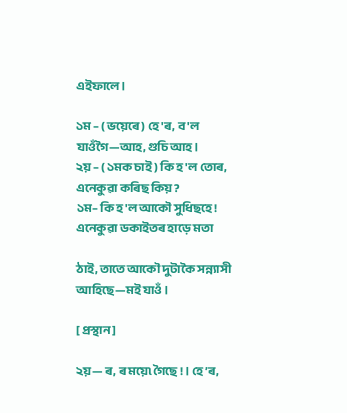এইফালে।

১ম – ( ভয়েৰে ) হে'ৰ, ব'ল যাওঁগৈ—আহ, গুচি আহ ।
২য় – ( ১মক চাই ) কি হ'ল তোৰ, এনেকুৱা কৰিছ কিয় ?
১ম– কি হ'ল আকৌ সুধিছহে ! এনেকুৱা ডকাইতৰ হাড়ে মতা

ঠাই, তাতে আকৌ দুটাকৈ সন্ন্যাসী আহিছে—মই যাওঁ ।

[ প্রস্থান ]

২য়— ৰ, ৰ ময়ে৷ গৈছে!। হে’ৰ,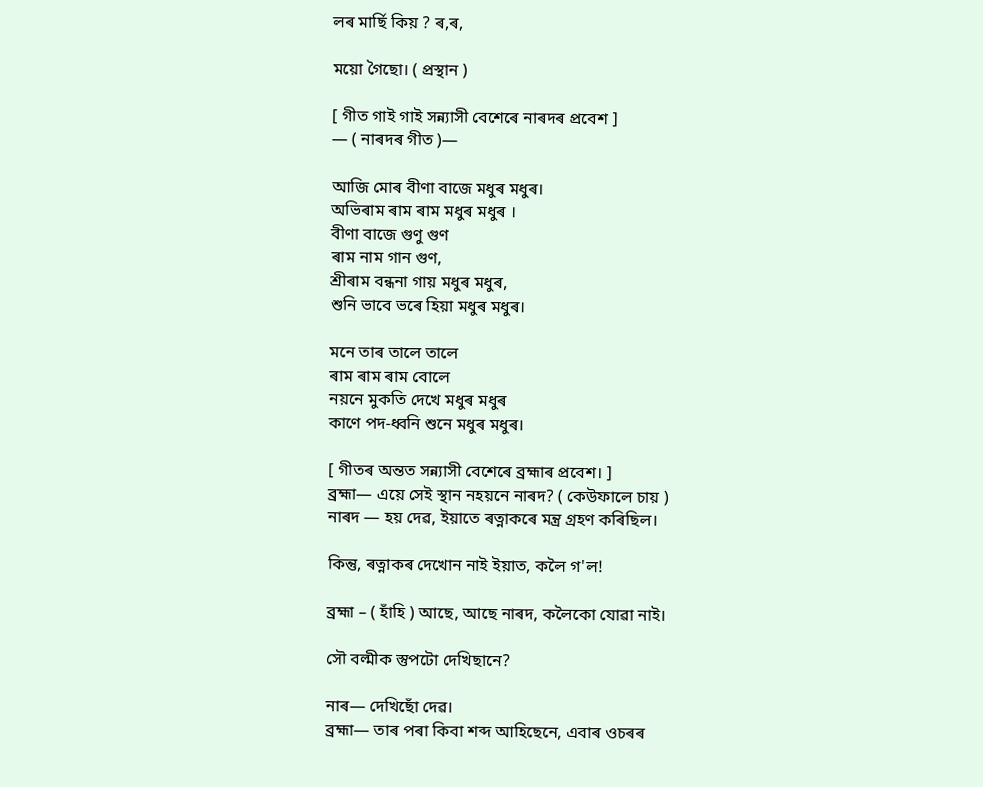লৰ মাৰ্ছি কিয় ? ৰ,ৰ,

ময়ো গৈছো। ( প্রস্থান )

[ গীত গাই গাই সন্ন্যাসী বেশেৰে নাৰদৰ প্ৰবেশ ]
— ( নাৰদৰ গীত )—

আজি মোৰ বীণা বাজে মধুৰ মধুৰ।
অভিৰাম ৰাম ৰাম মধুৰ মধুৰ ।
বীণা বাজে গুণু গুণ
ৰাম নাম গান গুণ,
শ্ৰীৰাম বন্ধনা গায় মধুৰ মধুৰ,
শুনি ভাবে ভৰে হিয়া মধুৰ মধুৰ।

মনে তাৰ তালে তালে
ৰাম ৰাম ৰাম বোলে
নয়নে মুকতি দেখে মধুৰ মধুৰ
কাণে পদ-ধ্বনি শুনে মধুৰ মধুৰ।

[ গীতৰ অন্তত সন্ন্যাসী বেশেৰে ব্ৰহ্মাৰ প্ৰবেশ। ]
ব্ৰহ্মা— এয়ে সেই স্থান নহয়নে নাৰদ? ( কেউফালে চায় )
নাৰদ — হয় দেৱ, ইয়াতে ৰত্নাকৰে মন্ত্ৰ গ্ৰহণ কৰিছিল।

কিন্তু, ৰত্নাকৰ দেখোন নাই ইয়াত, কলৈ গ'ল!

ব্ৰহ্মা – ( হাঁহি ) আছে, আছে নাৰদ, কলৈকো যোৱা নাই।

সৌ বল্মীক স্তুপটো দেখিছানে?

নাৰ— দেখিছোঁ দেৱ।
ব্ৰহ্মা— তাৰ পৰা কিবা শব্দ আহিছেনে, এবাৰ ওচৰৰ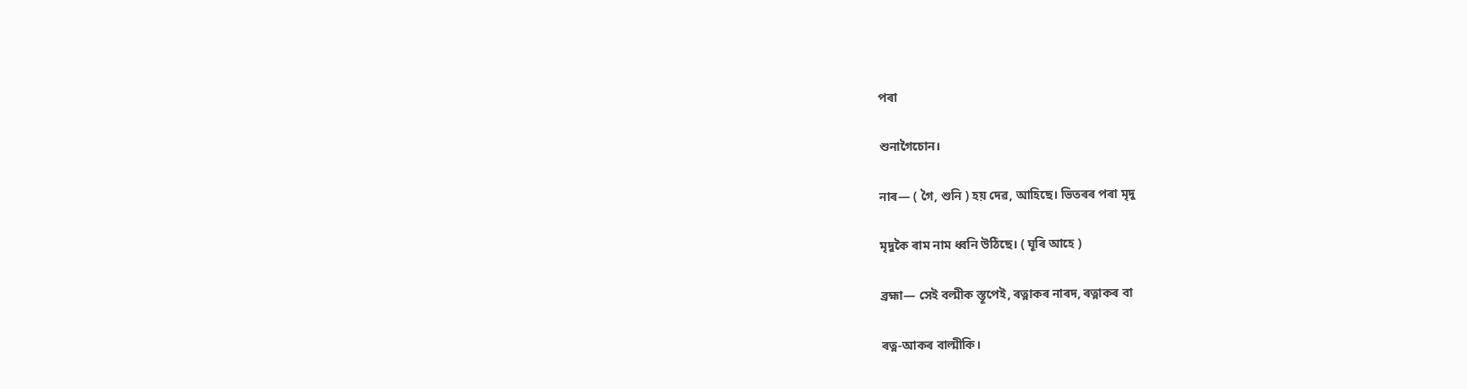পৰা

শুনাগৈচোন।

নাৰ― ( গৈ, শুনি ) হয় দেৱ, আহিছে। ভিতৰৰ পৰা মৃদু

মৃদুকৈ ৰাম নাম ধ্বনি উঠিছে। ( ঘূৰি আহে )

ব্ৰহ্মা— সেই বল্মীক স্তূপেই, ৰত্নাকৰ নাৰদ, ৰত্নাকৰ বা

ৰত্ন-আকৰ বাল্মীকি।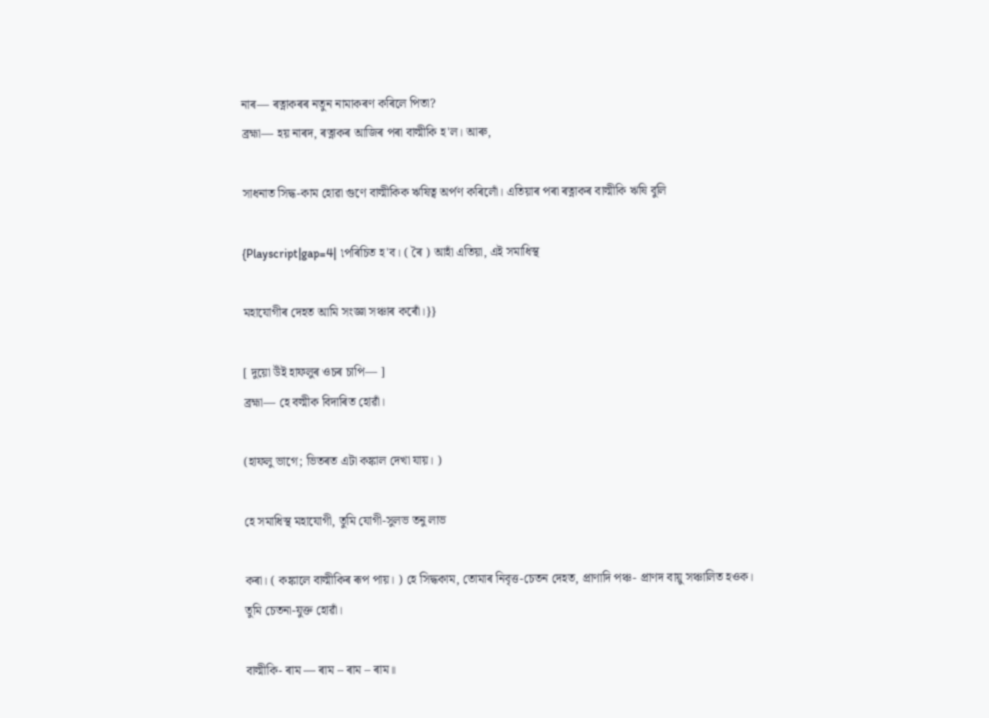নাৰ— ৰত্নাকৰৰ নতুন নামাকৰণ কৰিলে পিতা?
ব্ৰহ্মা— হয় নাৰদ, ৰত্নাকৰ আজিৰ পৰা বাল্মীকি হ'ল। আৰু,

সাধনাত সিদ্ধ-কাম হোৱা গুণে বাল্মীকিক ঋষিত্ব অৰ্পণ কৰিলোঁ। এতিয়াৰ পৰা ৰত্নাকৰ বাল্মীকি ঋষি বুলি

{Playscript|gap=4| ৷পৰিচিত হ'ব। ( ৰৈ ) আহাঁ এতিয়া, এই সমাধিস্থ

মহাযোগীৰ দেহত আমি সংজ্ঞা সঞ্চাৰ কৰোঁ।}}

[ দুয়ো উঁই হাফলুৰ ওচৰ চাপি— ]
ব্ৰহ্মা— হে বল্মীক বিদাৰিত হোৱাঁ।

(হাফলু ভাগে; ভিতৰত এটা কঙ্কাল দেখা যায়। )

হে সমাধিস্থ মহাযোগী, তুমি যোগী-সুলভ তনু লাভ

কৰা। ( কঙ্কালে বাল্মীকিৰ ৰূপ পায়। ) হে সিদ্ধকাম, তোমাৰ নিবৃত্ত-চেতন দেহত, প্ৰাণাদি পঞ্চ- প্ৰাণদ বায়ু সঞ্চালিত হওক। তুমি চেতনা-যুক্ত হোৱাঁ।

বাল্মীকি- ৰাম — ৰাম – ৰাম – ৰাম॥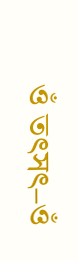ওঁ তৎসৎ–ওঁ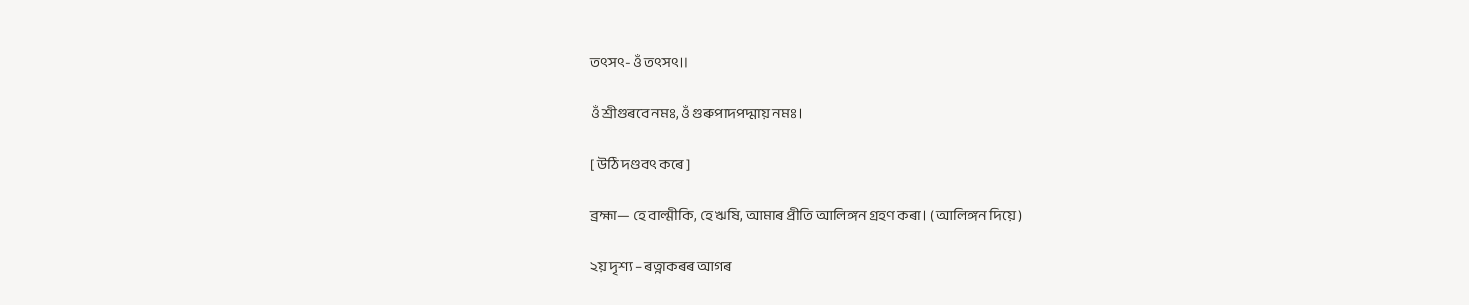তৎসৎ- ওঁ তৎসৎ॥

ওঁ শ্ৰীগুৰবে নমঃ, ওঁ গুৰুপাদপদ্মায় নমঃ।

[ উঠি দণ্ডবৎ কৰে ]

ব্ৰহ্মা— হে বাল্মীকি, হে ঋষি, আমাৰ প্ৰীতি আলিঙ্গন গ্ৰহণ কৰা। ( আলিঙ্গন দিয়ে )

২য় দৃশ্য – ৰত্নাকৰৰ আগৰ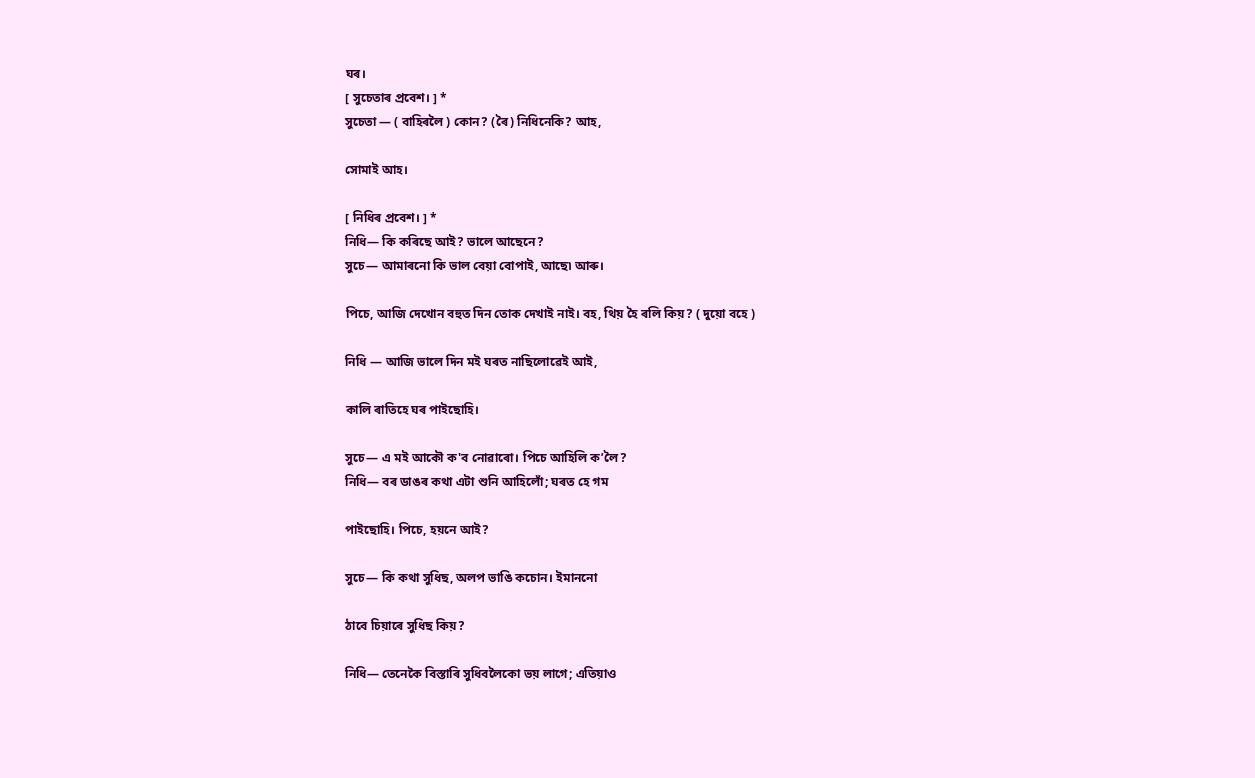ঘৰ।
[ সুচেতাৰ প্ৰবেশ। ] *
সুচেতা — ( বাহিৰলৈ ) কোন? (ৰৈ) নিধিনেকি? আহ,

সোমাই আহ।

[ নিধিৰ প্ৰবেশ। ] *
নিধি— কি কৰিছে আই? ভালে আছেনে?
সুচে— আমাৰনো কি ভাল বেয়া বোপাই, আছে৷ আৰু।

পিচে, আজি দেখোন বহুত দিন তোক দেখাই নাই। বহ, থিয় হৈ ৰলি কিয়? ( দুয়ো বহে )

নিধি — আজি ভালে দিন মই ঘৰত নাছিলোৱেই আই,

কালি ৰাতিহে ঘৰ পাইছোহি।

সুচে— এ মই আকৌ ক'ব নোৱাৰো। পিচে আহিলি ক’লৈ?
নিধি— বৰ ডাঙৰ কথা এটা শুনি আহিলোঁ; ঘৰত হে গম

পাইছোহি। পিচে, হয়নে আই?

সুচে— কি কথা সুধিছ, অলপ ভাঙি কচোন। ইমাননো

ঠাবে চিয়াৰে সুধিছ কিয়?

নিধি— তেনেকৈ বিস্তাৰি সুধিবলৈকো ভয় লাগে; এতিয়াও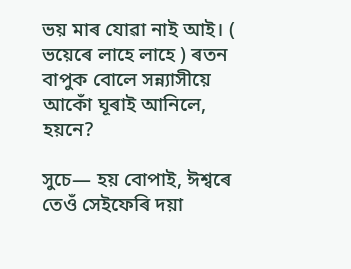ভয় মাৰ যোৱা নাই আই। ( ভয়েৰে লাহে লাহে ) ৰতন বাপুক বোলে সন্ন্যাসীয়ে আকোঁ ঘূৰাই আনিলে, হয়নে?

সুচে— হয় বোপাই, ঈশ্বৰে তেওঁ সেইফেৰি দয়া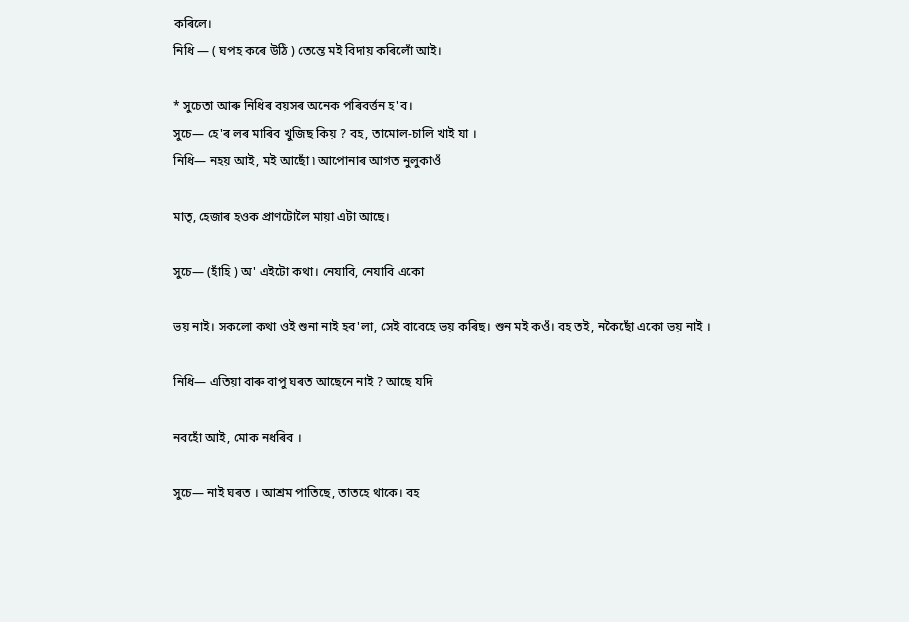কৰিলে।
নিধি — ( ঘপহ কৰে উঠি ) তেন্তে মই বিদায় কৰিলোঁ আই।

* সুচেতা আৰু নিধিৰ বয়সৰ অনেক পৰিবৰ্ত্তন হ'ব।
সুচে— হে'ৰ লৰ মাৰিব খুজিছ কিয় ? বহ, তামোল-চালি খাই যা ।
নিধি— নহয় আই, মই আছোঁ ৷ আপোনাৰ আগত নুলুকাওঁ

মাতৃ, হেজাৰ হওক প্ৰাণটোলৈ মায়া এটা আছে।

সুচে― (হাঁহি ) অ' এইটো কথা। নেযাবি, নেযাবি একো

ভয় নাই। সকলো কথা ওই শুনা নাই হব'লা, সেই বাবেহে ভয় কৰিছ। শুন মই কওঁ। বহ তই, নকৈছোঁ একো ভয় নাই ।

নিধি— এতিয়া বাৰু বাপু ঘৰত আছেনে নাই ? আছে যদি

নবহোঁ আই, মোক নধৰিব ।

সুচে— নাই ঘৰত । আশ্রম পাতিছে, তাতহে থাকে। বহ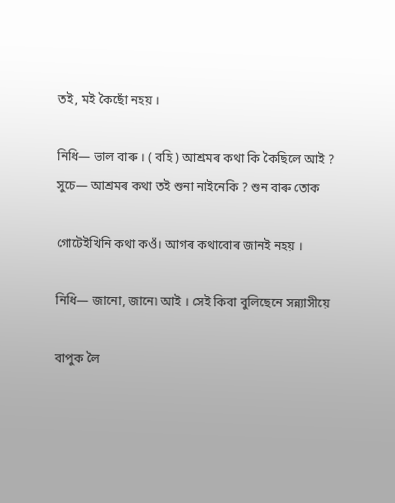তই, মই কৈছোঁ নহয় ।

নিধি— ভাল বাৰু । ( বহি ) আশ্ৰমৰ কথা কি কৈছিলে আই ?
সুচে— আশ্ৰমৰ কথা তই শুনা নাইনেকি ? শুন বাৰু তোক

গোটেইখিনি কথা কওঁ। আগৰ কথাবোৰ জানই নহয় ।

নিধি— জানো, জানে৷ আই । সেই কিবা বুলিছেনে সন্ন্যাসীয়ে

বাপুক লৈ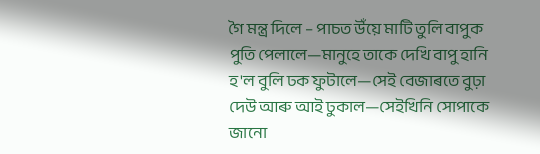গৈ মন্ত্ৰ দিলে – পাচত উঁয়ে মাটি তুলি বাপুক পুতি পেলালে—মানুহে তাকে দেখি বাপু হানি হ'ল বুলি ঢক ফুটালে—সেই বেজাৰতে বুঢ়া দেউ আৰু আই ঢুকাল—সেইখিনি সোপাকে জানো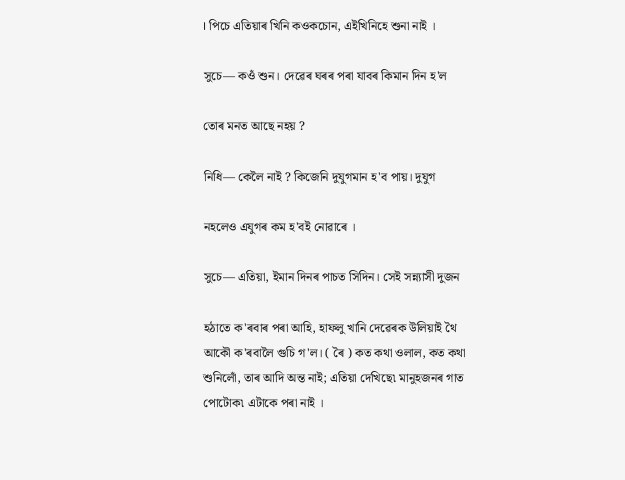। পিচে এতিয়াৰ খিনি কওকচোন, এইখিনিহে শুনা নাই ।

সুচে— কওঁ শুন। দেৱেৰ ঘৰৰ পৰা যাবৰ কিমান দিন হ'ল

তোৰ মনত আছে নহয় ?

নিধি— কেলৈ নাই ? কিজেনি দুযুগমান হ'ব পায়। দুযুগ

নহলেও এযুগৰ কম হ'বই নোৱাৰে ।

সুচে— এতিয়া, ইমান দিনৰ পাচত সিদিন। সেই সন্ন্যাসী দুজন

হঠাতে ক'ৰবাৰ পৰা আহি, হাফলু খানি দেৱেৰক উলিয়াই থৈ আকৌ ক'ৰবালৈ গুচি গ'ল। ( ৰৈ ) কত কথা ওলাল, কত কথা শুনিলোঁ, তাৰ আদি অন্ত নাই; এতিয়া দেখিছে৷ মানুহজনৰ গাত পোটোক৷ এটাকে পৰা নাই ।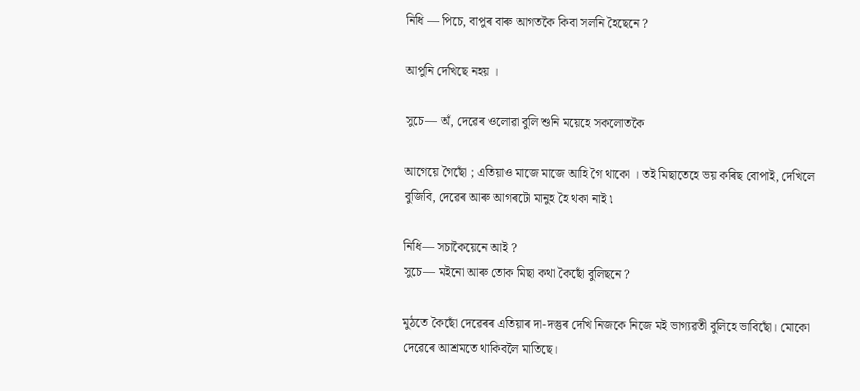নিধি — পিচে, বাপুৰ বাৰু আগতকৈ কিবা সলনি হৈছেনে ?

আপুনি দেখিছে নহয় ।

সুচে— অঁ, দেৱেৰ ওলোৱা বুলি শুনি ময়েহে সকলোতকৈ

আগেয়ে গৈছোঁ ; এতিয়াও মাজে মাজে আহি গৈ থাকো । তই মিছাতেহে ভয় কৰিছ বোপাই, দেখিলে বুজিবি, দেৱেৰ আৰু আগৰটো মানুহ হৈ থকা নাই ৷

নিধি— সচাকৈয়েনে আই ?
সুচে— মইনো আৰু তোক মিছা কথা কৈছোঁ বুলিছনে ?

মুঠতে কৈছোঁ দেৱেৰৰ এতিয়াৰ দা-দস্তুৰ দেখি নিজকে নিজে মই ভাগ্যৱতী বুলিহে ভাবিছোঁ। মোকো দেৱেৰে আশ্ৰমতে থাকিবলৈ মাতিছে।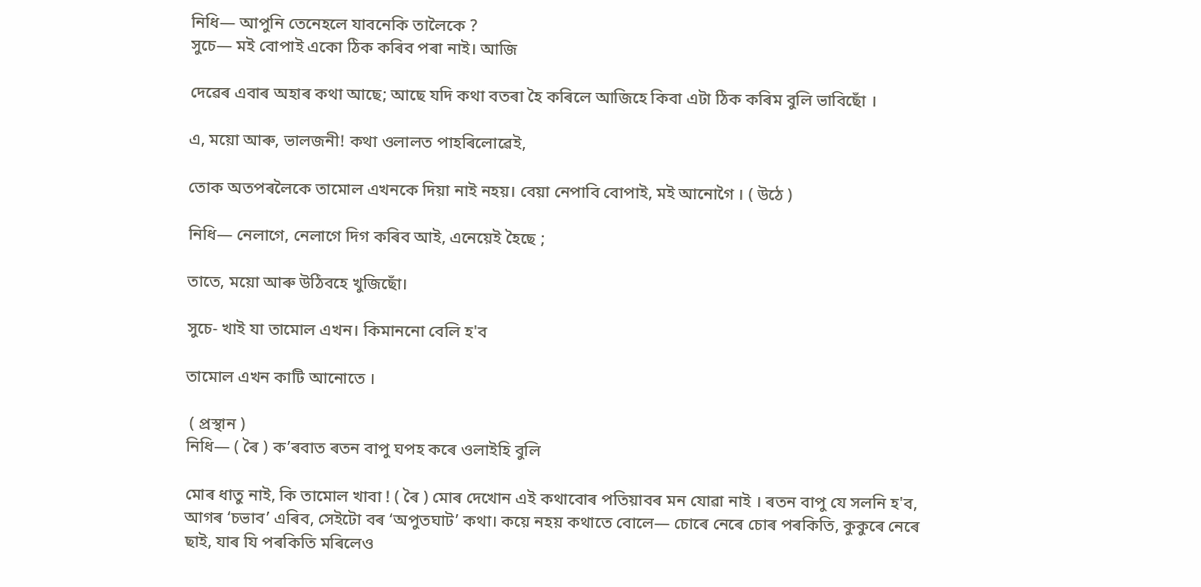নিধি— আপুনি তেনেহলে যাবনেকি তালৈকে ?
সুচে— মই বোপাই একো ঠিক কৰিব পৰা নাই। আজি

দেৱেৰ এবাৰ অহাৰ কথা আছে; আছে যদি কথা বতৰা হৈ কৰিলে আজিহে কিবা এটা ঠিক কৰিম বুলি ভাবিছোঁ ।

এ, ময়ো আৰু, ভালজনী! কথা ওলালত পাহৰিলোৱেই,

তোক অতপৰলৈকে তামোল এখনকে দিয়া নাই নহয়। বেয়া নেপাবি বোপাই, মই আনোগৈ । ( উঠে )

নিধি— নেলাগে, নেলাগে দিগ কৰিব আই, এনেয়েই হৈছে ;

তাতে, ময়ো আৰু উঠিবহে খুজিছোঁ।

সুচে- খাই যা তামোল এখন। কিমাননো বেলি হ'ব

তামোল এখন কাটি আনোতে ।

 ( প্রস্থান )
নিধি— ( ৰৈ ) ক’ৰবাত ৰতন বাপু ঘপহ কৰে ওলাইহি বুলি

মোৰ ধাতু নাই, কি তামোল খাবা ! ( ৰৈ ) মোৰ দেখোন এই কথাবোৰ পতিয়াবৰ মন যোৱা নাই । ৰতন বাপু যে সলনি হ'ব, আগৰ ‘চভাব’ এৰিব, সেইটো বৰ ‘অপুতঘাট’ কথা। কয়ে নহয় কথাতে বোলে— চোৰে নেৰে চোৰ পৰকিতি, কুকুৰে নেৰে ছাই, যাৰ যি পৰকিতি মৰিলেও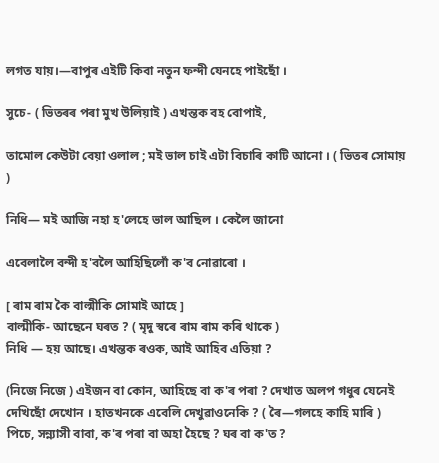লগত যায়।—বাপুৰ এইটি কিবা নতুন ফন্দী যেনহে পাইছোঁ ।

সুচে- ( ভিতৰৰ পৰা মুখ উলিয়াই ) এখন্তক বহ বোপাই,

তামোল কেউটা বেয়া ওলাল ; মই ভাল চাই এটা বিচাৰি কাটি আনো । ( ভিতৰ সোমায় )

নিধি— মই আজি নহা হ'লেহে ভাল আছিল । কেলৈ জানো

এবেলালৈ বন্দী হ'বলৈ আহিছিলোঁ ক'ব নোৱাৰো ।

[ ৰাম ৰাম কৈ বাল্মীকি সোমাই আহে ]
বাল্মীকি- আছেনে ঘৰত ? ( মৃদু স্বৰে ৰাম ৰাম কৰি থাকে )
নিধি — হয় আছে। এখন্তক ৰওক, আই আহিব এতিয়া ?

(নিজে নিজে ) এইজন বা কোন, আহিছে বা ক'ৰ পৰা ? দেখাত অলপ গধুৰ যেনেই দেখিছোঁ দেখোন । হাতখনকে এবেলি দেখুৱাওনেকি ? ( ৰৈ—গলহে কাহি মাৰি ) পিচে, সন্ন্যাসী বাবা, ক'ৰ পৰা বা অহা হৈছে ? ঘৰ বা ক'ত ?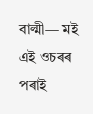বাল্মী— মই এই ওচৰৰ পৰাই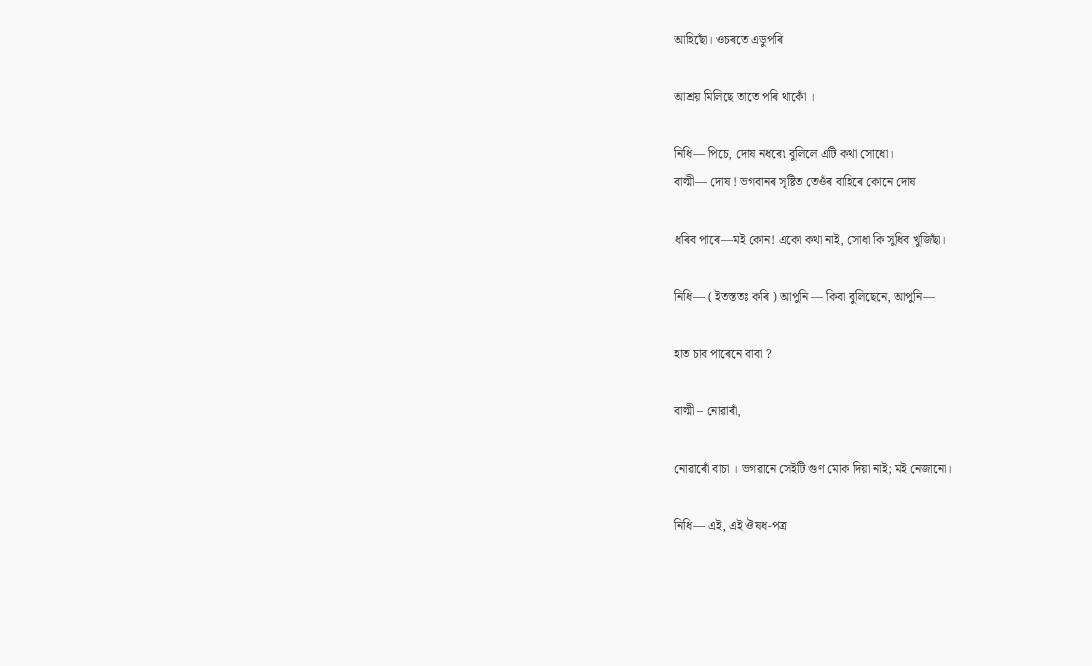আহিছোঁ। ওচৰতে এডুপৰি

আশ্রয় মিলিছে তাতে পৰি থাকোঁ ।

নিধি— পিচে, দোষ নধৰে৷ বুলিলে এটি কথা সোধো।
বাল্মী— দোষ ! ভগবানৰ সৃষ্টিত তেওঁৰ বাহিৰে কোনে দোষ

ধৰিব পাৰে—মই কোন! একো কথা নাই, সোধা কি সুধিব খুজিছাঁ।

নিধি— ( ইতস্ততঃ কৰি ) আপুনি — কিবা বুলিছেনে, আপুনি—

হাত চাব পাৰেনে বাবা ?

বাল্মী – নোৱাৰাঁ,

নোৱাৰোঁ বাচা । ভগৱানে সেইটি গুণ মোক দিয়া নাই; মই নেজানো।

নিধি— এই, এই ঔষধ-পত্র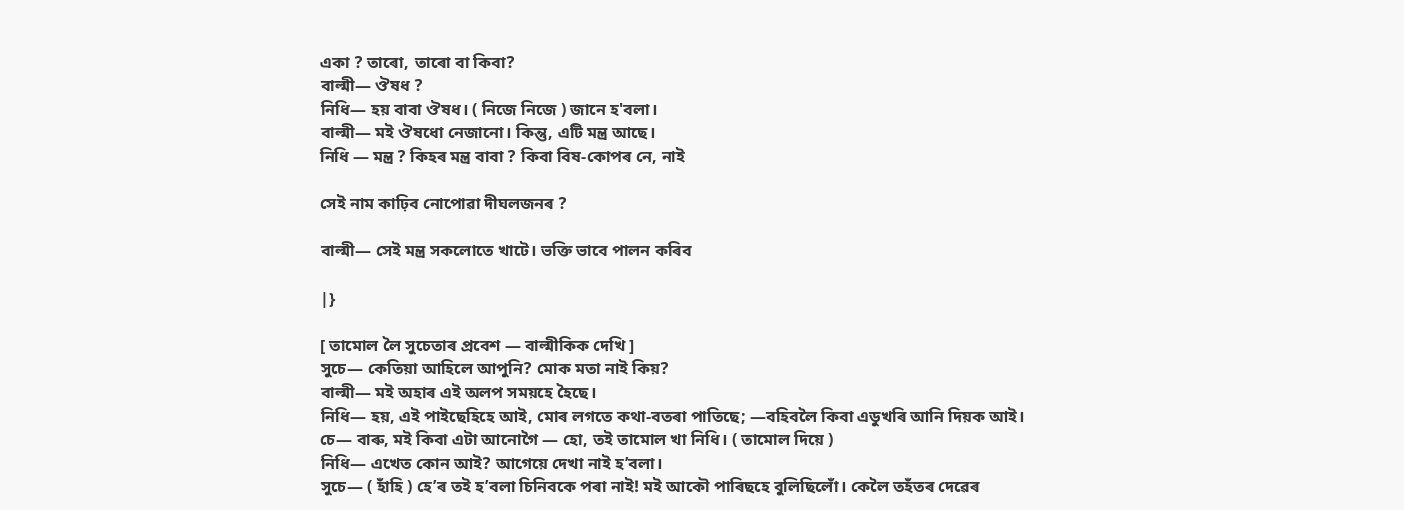একা ? তাৰো, তাৰো বা কিবা?
বাল্মী— ঔষধ ?
নিধি— হয় বাবা ঔষধ। ( নিজে নিজে ) জানে হ'বলা।
বাল্মী— মই ঔষধো নেজানো। কিন্তু, এটি মন্ত্র আছে।
নিধি — মন্ত্ৰ ? কিহৰ মন্ত্ৰ বাবা ? কিবা বিষ-কোপৰ নে, নাই

সেই নাম কাঢ়িব নোপোৱা দীঘলজনৰ ?

বাল্মী— সেই মন্ত্ৰ সকলোতে খাটে। ভক্তি ভাবে পালন কৰিব

|}

[ তামোল লৈ সুচেতাৰ প্ৰবেশ — বাল্মীকিক দেখি ]
সুচে— কেতিয়া আহিলে আপুনি? মোক মতা নাই কিয়?
বাল্মী— মই অহাৰ এই অলপ সময়হে হৈছে।
নিধি— হয়, এই পাইছেহিহে আই, মোৰ লগতে কথা-বতৰা পাতিছে; —বহিবলৈ কিবা এডুখৰি আনি দিয়ক আই।
চে— বাৰু, মই কিবা এটা আনোগৈ — হো, তই তামোল খা নিধি। ( তামোল দিয়ে )
নিধি— এখেত কোন আই? আগেয়ে দেখা নাই হ’বলা।
সুচে— ( হাঁহি ) হে’ৰ তই হ’বলা চিনিবকে পৰা নাই! মই আকৌ পাৰিছহে বুলিছিলোঁ। কেলৈ তহঁতৰ দেৱেৰ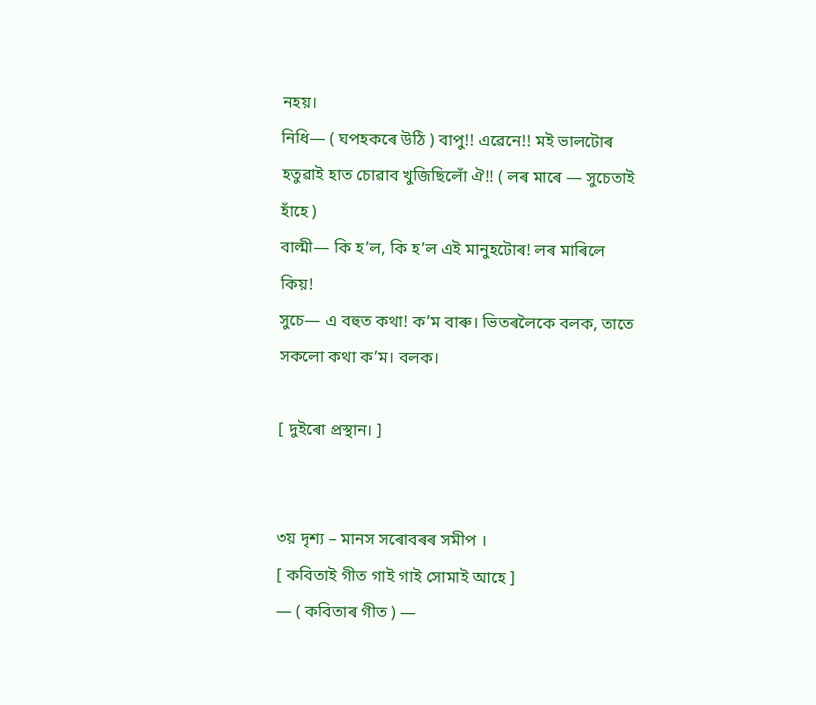নহয়।
নিধি— ( ঘপহকৰে উঠি ) বাপু!! এৱেনে!! মই ভালটোৰ হতুৱাই হাত চোৱাব খুজিছিলোঁ ঐ!! ( লৰ মাৰে — সুচেতাই হাঁহে )
বাল্মী— কি হ’ল, কি হ’ল এই মানুহটোৰ! লৰ মাৰিলে কিয়!
সুচে— এ বহুত কথা! ক’ম বাৰু। ভিতৰলৈকে বলক, তাতে সকলো কথা ক’ম। বলক।

[ দুইৰো প্ৰস্থান। ]


৩য় দৃশ্য – মানস সৰোবৰৰ সমীপ ।
[ কবিতাই গীত গাই গাই সোমাই আহে ]
— ( কবিতাৰ গীত ) —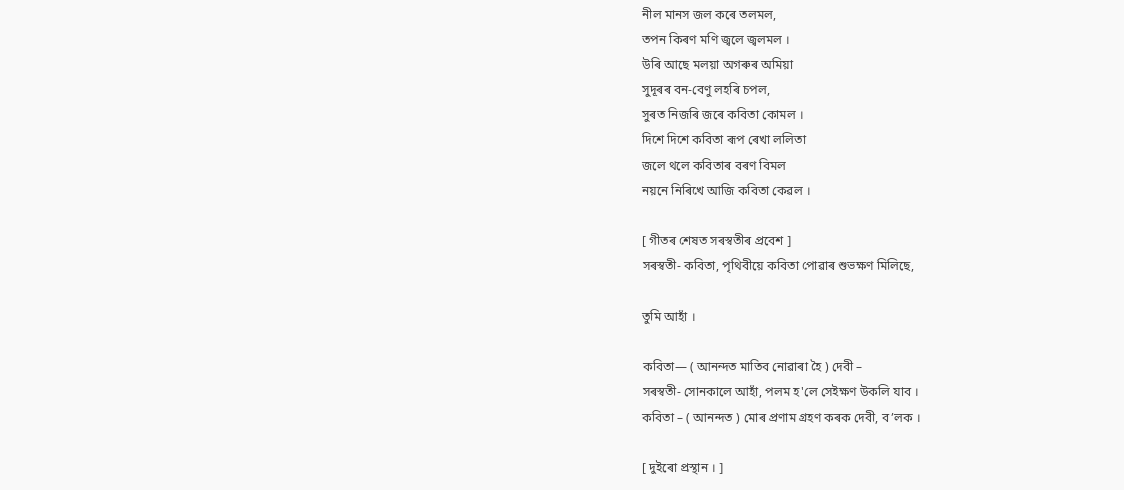নীল মানস জল কৰে তলমল,
তপন কিৰণ মণি জ্বলে জ্বলমল ।
উৰি আছে মলয়া অগৰুৰ অমিয়া
সুদূৰৰ বন-বেণু লহৰি চপল,
সুৰত নিজৰি জৰে কবিতা কোমল ।
দিশে দিশে কবিতা ৰূপ ৰেখা ললিতা
জলে থলে কবিতাৰ বৰণ বিমল
নয়নে নিৰিখে আজি কবিতা কেৱল ।

[ গীতৰ শেষত সৰস্বতীৰ প্রবেশ ]
সৰস্বতী- কবিতা, পৃথিবীয়ে কবিতা পোৱাৰ শুভক্ষণ মিলিছে,

তুমি আহাঁ ।

কবিতা— ( আনন্দত মাতিব নোৱাৰা হৈ ) দেবী –
সৰস্বতী- সোনকালে আহাঁ, পলম হ'লে সেইক্ষণ উকলি যাব ।
কবিতা – ( আনন্দত ) মোৰ প্ৰণাম গ্ৰহণ কৰক দেবী, ব’লক ।

[ দুইৰো প্ৰস্থান । ]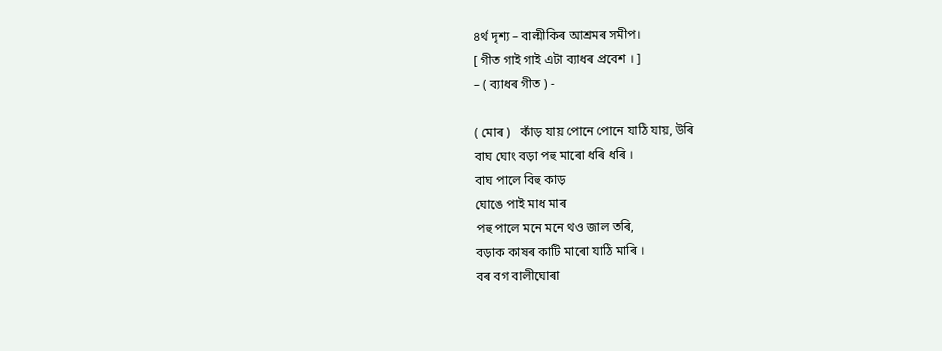৪র্থ দৃশ্য – বাল্মীকিৰ আশ্ৰমৰ সমীপ।
[ গীত গাই গাই এটা ব্যাধৰ প্ৰবেশ । ]
– ( ব্যাধৰ গীত ) -

( মোৰ )   কাঁড় যায় পোনে পোনে যাঠি যায়, উৰি
বাঘ ঘোং বড়া পহু মাৰো ধৰি ধৰি ।
বাঘ পালে বিহু কাড়
ঘোঙে পাই মাধ মাৰ
পহু পালে মনে মনে থও জাল তৰি,
বড়াক কাষৰ কাটি মাৰো যাঠি মাৰি ।
বৰ বগ বালীঘোৰা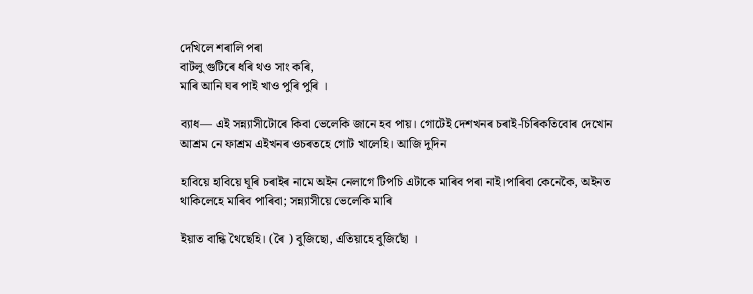দেখিলে শৰালি পৰা
বাটলু গুটিৰে ধৰি থও সাং কৰি,
মাৰি আনি ঘৰ পাই খাও পুৰি পুৰি ।

ব্যাধ— এই সন্ন্যাসীটোৰে কিবা ভেলেকি জানে হব পায়। গোটেই দেশখনৰ চৰাই-চিৰিকতিবোৰ দেখোন আশ্ৰম নে ফাশ্ৰম এইখনৰ ওচৰতহে গোট খালেহি। আজি দুদিন

হাবিয়ে হাবিয়ে ঘূৰি চৰাইৰ নামে অইন নেলাগে টিপচি এটাকে মাৰিব পৰা নাই।পাৰিবা কেনেকৈ, অইনত থাকিলেহে মাৰিব পাৰিবা; সন্ন্যাসীয়ে ভেলেকি মাৰি

ইয়াত বান্ধি থৈছেহি। (ৰৈ ) বুজিছো, এতিয়াহে বুজিছোঁ ।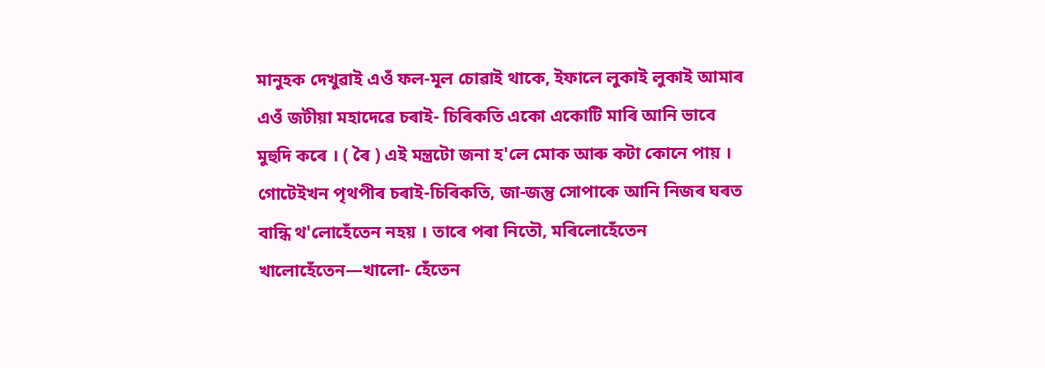মানুহক দেখুৱাই এওঁ ফল-মূল চোৱাই থাকে, ইফালে লুকাই লুকাই আমাৰ এওঁ জটীয়া মহাদেৱে চৰাই- চিৰিকতি একো একোটি মাৰি আনি ভাবে মুহুদি কৰে । ( ৰৈ ) এই মন্ত্ৰটো জনা হ'লে মোক আৰু কটা কোনে পায় । গোটেইখন পৃথপীৰ চৰাই-চিৰিকতি, জা-জন্তু সোপাকে আনি নিজৰ ঘৰত বান্ধি থ'লোহেঁতেন নহয় । তাৰে পৰা নিতৌ, মৰিলোহেঁতেন খালোহেঁতেন—খালো- হেঁতেন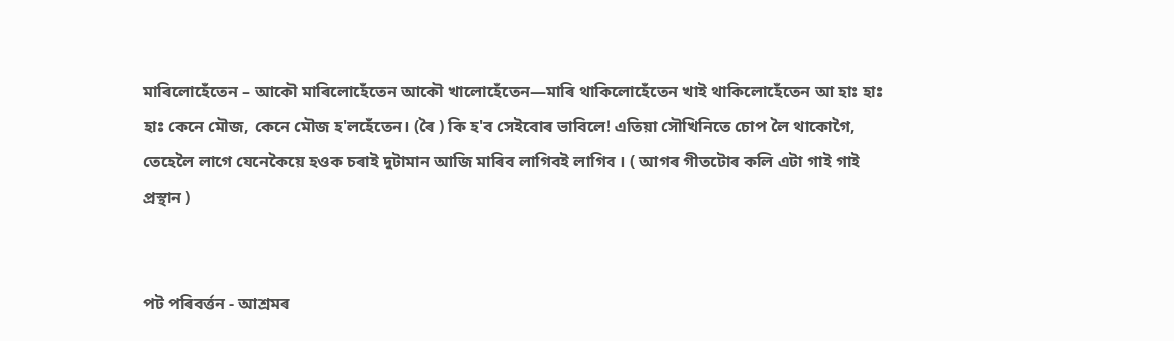মাৰিলোহেঁতেন – আকৌ মাৰিলোহেঁতেন আকৌ খালোহেঁতেন—মাৰি থাকিলোহেঁতেন খাই থাকিলোহেঁতেন আ হাঃ হাঃ হাঃ কেনে মৌজ, কেনে মৌজ হ'লহেঁতেন। (ৰৈ ) কি হ'ব সেইবোৰ ভাবিলে! এতিয়া সৌখিনিতে চোপ লৈ থাকোগৈ, তেহেলৈ লাগে যেনেকৈয়ে হওক চৰাই দুটামান আজি মাৰিব লাগিবই লাগিব । ( আগৰ গীতটোৰ কলি এটা গাই গাই প্রস্থান )


পট পৰিবৰ্ত্তন - আশ্ৰমৰ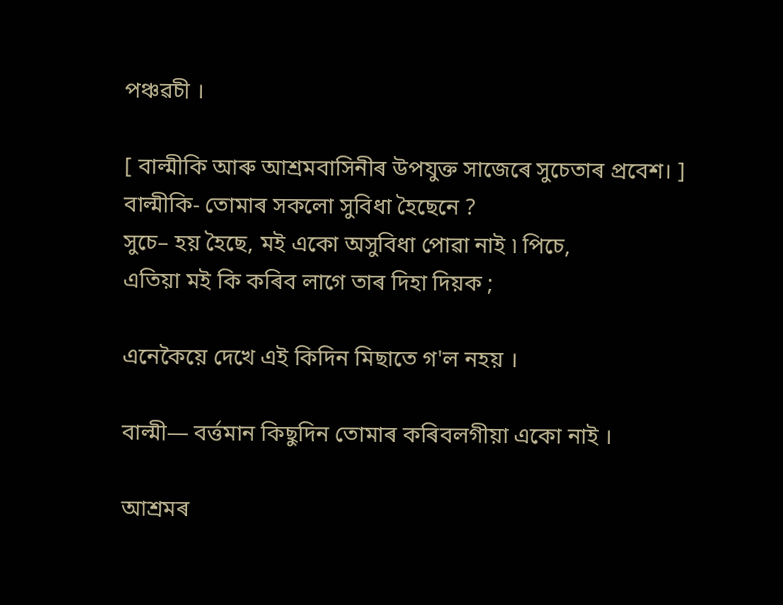পঞ্চৱচী ।

[ বাল্মীকি আৰু আশ্রমবাসিনীৰ উপযুক্ত সাজেৰে সুচেতাৰ প্ৰবেশ। ]
বাল্মীকি- তোমাৰ সকলো সুবিধা হৈছেনে ?
সুচে– হয় হৈছে, মই একো অসুবিধা পোৱা নাই ৷ পিচে,
এতিয়া মই কি কৰিব লাগে তাৰ দিহা দিয়ক ;

এনেকৈয়ে দেখে এই কিদিন মিছাতে গ'ল নহয় ।

বাল্মী— বৰ্ত্তমান কিছুদিন তোমাৰ কৰিবলগীয়া একো নাই ।

আশ্ৰমৰ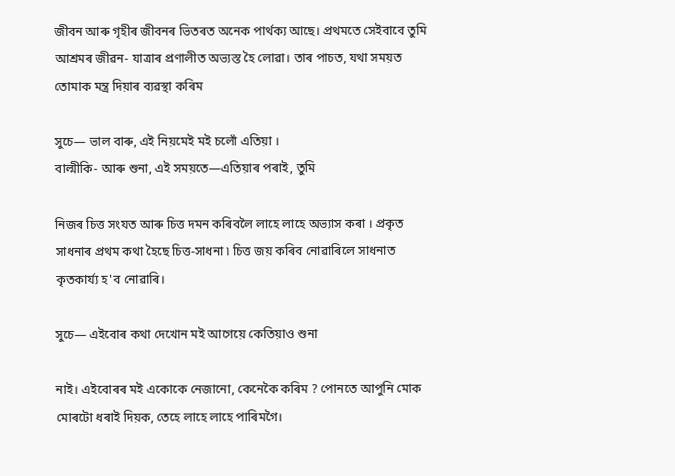জীবন আৰু গৃহীৰ জীবনৰ ভিতৰত অনেক পার্থক্য আছে। প্ৰথমতে সেইবাবে তুমি আশ্ৰমৰ জীৱন- যাত্ৰাৰ প্ৰণালীত অভ্যস্ত হৈ লোৱা। তাৰ পাচত, যথা সময়ত তোমাক মন্ত্ৰ দিয়াৰ ব্যৱস্থা কৰিম

সুচে— ভাল বাৰু, এই নিয়মেই মই চলোঁ এতিয়া ।
বাল্মীকি- আৰু শুনা, এই সময়তে—এতিয়াৰ পৰাই, তুমি

নিজৰ চিত্ত সংযত আৰু চিত্ত দমন কৰিবলৈ লাহে লাহে অভ্যাস কৰা । প্ৰকৃত সাধনাৰ প্ৰথম কথা হৈছে চিত্ত-সাধনা ৷ চিত্ত জয় কৰিব নোৱাৰিলে সাধনাত কৃতকাৰ্য্য হ'ব নোৱাৰি।

সুচে— এইবোৰ কথা দেখোন মই আগেয়ে কেতিয়াও শুনা

নাই। এইবোৰৰ মই একোকে নেজানো, কেনেকৈ কৰিম ? পোনতে আপুনি মোক মোৰটো ধৰাই দিয়ক, তেহে লাহে লাহে পাৰিমগৈ।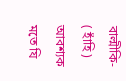বাল্মীকি- ( হাঁহি ) আবশ্যক মতে যি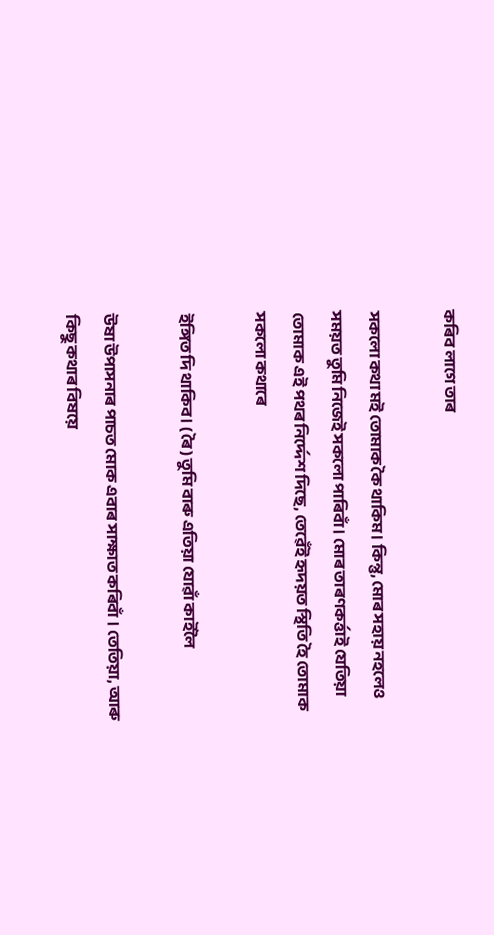কৰিব লাগে তাৰ

সকলো কথা মই তোমাক কৈ থাকিম। কিন্তু, মোৰ সহায় নহলেও সময়ত তুমি নিজেই সকলো পাৰিবাঁ। মোৰ তাৰণকৰ্ত্তাই যেতিয়া তোমাক এই পথৰ নিৰ্দ্দেশ দিছে, তেৱেঁই হৃদয়ত স্থিতি হৈ তোমাক সকলো কথাৰে

ইঙ্গিত দি থাকিব। ( ৰৈ) তুমি বাৰু এতিয়া যোৱাঁ কাইলৈ

উষা উপাসনাৰ পাচত মোক এবাৰ সাক্ষাত কৰিবাঁ । তেতিয়া, আৰু কিছু কথাৰ বিষয়ে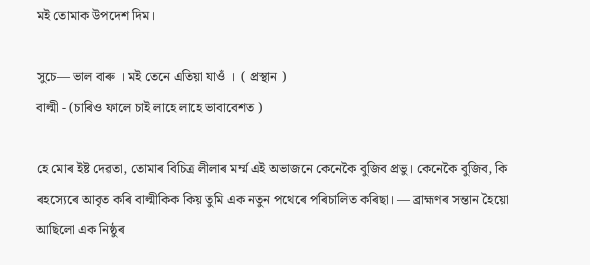মই তোমাক উপদেশ দিম।

সুচে— ভাল বাৰু । মই তেনে এতিয়া যাওঁ ।  ( প্রস্থান )
বাল্মী - (চাৰিও ফালে চাই লাহে লাহে ভাবাবেশত )

হে মোৰ ইষ্ট দেৱতা, তোমাৰ বিচিত্ৰ লীলাৰ মৰ্ম্ম এই অভাজনে কেনেকৈ বুজিব প্রভু। কেনেকৈ বুজিব, কি ৰহস্যেৰে আবৃত কৰি বাল্মীকিক কিয় তুমি এক নতুন পথেৰে পৰিচালিত কৰিছা। — ব্ৰাহ্মণৰ সন্তান হৈয়ো আছিলো এক নিষ্ঠুৰ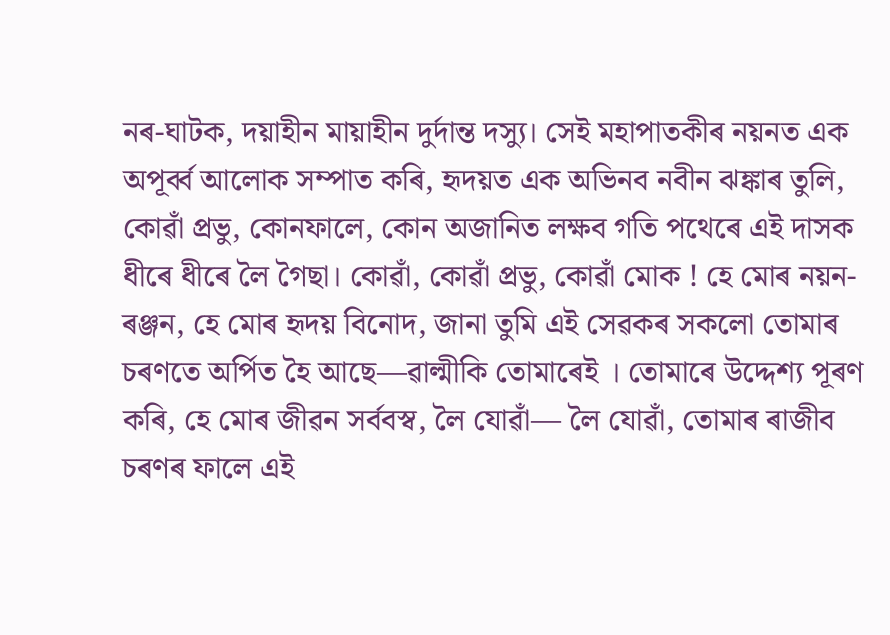নৰ-ঘাটক, দয়াহীন মায়াহীন দুর্দান্ত দস্যু। সেই মহাপাতকীৰ নয়নত এক অপূর্ব্ব আলোক সম্পাত কৰি, হৃদয়ত এক অভিনব নবীন ঝঙ্কাৰ তুলি, কোৱাঁ প্রভু, কোনফালে, কোন অজানিত লক্ষব গতি পথেৰে এই দাসক ধীৰে ধীৰে লৈ গৈছা। কোৱাঁ, কোৱাঁ প্ৰভু, কোৱাঁ মোক ! হে মোৰ নয়ন-ৰঞ্জন, হে মোৰ হৃদয় বিনোদ, জানা তুমি এই সেৱকৰ সকলো তোমাৰ চৰণতে অর্পিত হৈ আছে—ৱাল্মীকি তোমাৰেই । তোমাৰে উদ্দেশ্য পূৰণ কৰি, হে মোৰ জীৱন সৰ্ববস্ব, লৈ যোৱাঁ— লৈ যোৱাঁ, তোমাৰ ৰাজীব চৰণৰ ফালে এই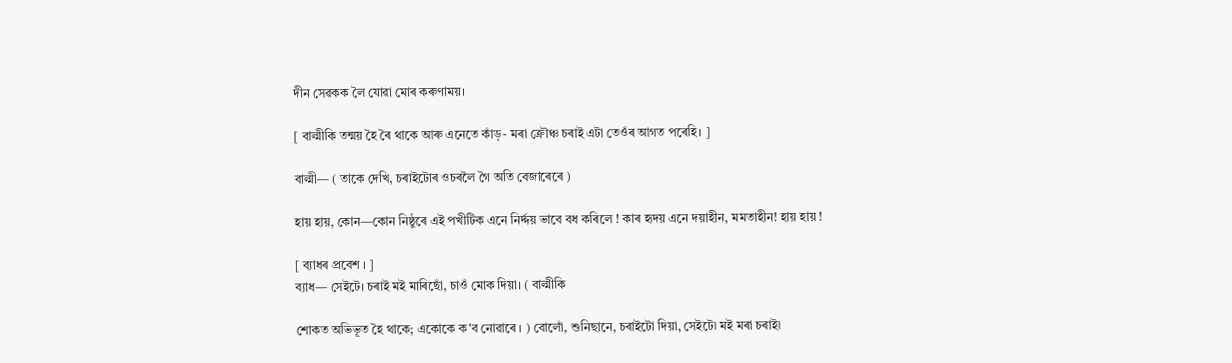দীন সেৱকক লৈ যোৱা মোৰ কৰুণাময়।

[ বাল্মীকি তন্ময় হৈ ৰৈ থাকে আৰু এনেতে কাঁড়- মৰা ক্রৌঞ্চ চৰাই এটা তেওঁৰ আগত পৰেহি। ]

বাল্মী— ( তাকে দেখি, চৰাইটোৰ ওচৰলৈ গৈ অতি বেজাৰেৰে )

হায় হায়, কোন—কোন নিষ্ঠুৰে এই পখীটিক এনে নির্দ্দয় ভাবে বধ কৰিলে ! কাৰ হৃদয় এনে দয়াহীন, মমতাহীন! হায় হায় !

[ ব্যাধৰ প্রবেশ । ]
ব্যাধ— সেইটে। চৰাই মই মাৰিছোঁ, চাওঁ মোক দিয়া। ( বাল্মীকি

শোকত অভিভূত হৈ থাকে; একোকে ক'ব নোৱাৰে । ) বোলোঁ, শুনিছানে, চৰাইটো দিয়া, সেইটে৷ ম‍ই মৰা চৰাই৷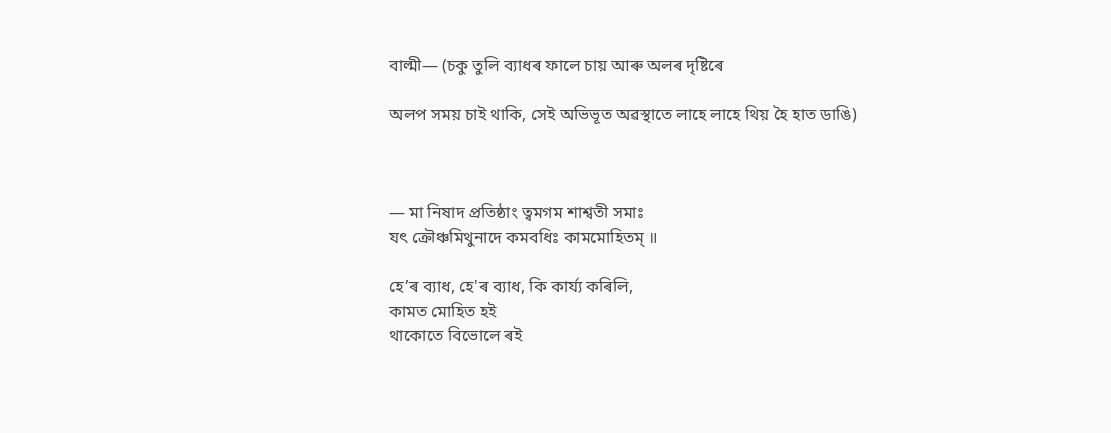বাল্মী― (চকু তুলি ব্যাধৰ ফালে চায় আৰু অলৰ দৃষ্টিৰে

অলপ সময় চাই থাকি, সেই অভিভূত অৱস্থাতে লাহে লাহে থিয় হৈ হাত ডাঙি)



— মা নিষাদ প্রতিষ্ঠাং ত্বমগম শাশ্বতী সমাঃ
যৎ ক্রৌঞ্চমিথুনাদে কমবধিঃ কামমোহিতম্ ॥

হে’ৰ ব্যাধ, হে'ৰ ব্যাধ, কি কাৰ্য্য কৰিলি,
কামত মোহিত হই
থাকোতে বিভোলে ৰই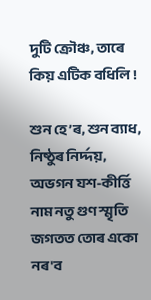দুটি ক্রৌঞ্চ, তাৰে কিয় এটিক বধিলি !

শুন হে’ৰ, শুন ব্যাধ, নিষ্ঠুৰ নিৰ্দ্দয়,
অভগন যশ-কীৰ্ত্তি
নাম নতু গুণ স্মৃতি
জগতত তোৰ একো নৰ'ব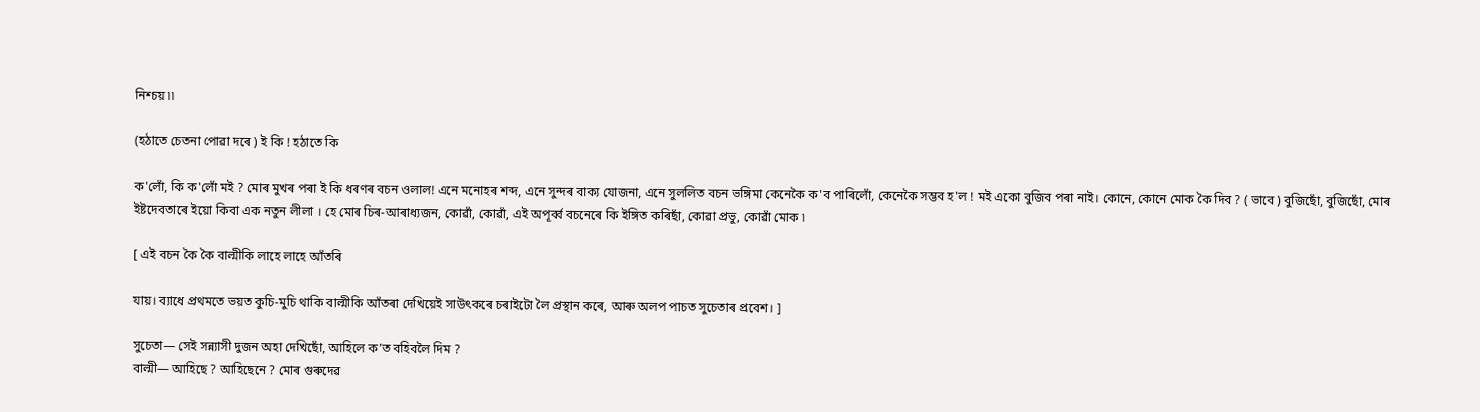নিশ্চয় ৷৷

(হঠাতে চেতনা পোৱা দৰে ) ই কি ! হঠাতে কি

ক'লোঁ, কি ক'লোঁ মই ? মোৰ মুখৰ পৰা ই কি ধৰণৰ বচন ওলাল! এনে মনোহৰ শব্দ, এনে সুন্দৰ বাক্য যোজনা, এনে সুললিত বচন ভঙ্গিমা কেনেকৈ ক'ব পাৰিলোঁ, কেনেকৈ সম্ভব হ'ল ! মই একো বুজিব পৰা নাই। কোনে, কোনে মোক কৈ দিব ? ( ভাবে ) বুজিছোঁ, বুজিছোঁ, মোৰ ইষ্টদেবতাৰে ইয়ো কিবা এক নতুন লীলা । হে মোৰ চিৰ-আৰাধ্যজন, কোৱাঁ, কোৱাঁ, এই অপূৰ্ব্ব বচনেৰে কি ইঙ্গিত কৰিছাঁ, কোৱা প্ৰভু, কোৱাঁ মোক ৷

[ এই বচন কৈ কৈ বাল্মীকি লাহে লাহে আঁতৰি

যায়। ব্যাধে প্রথমতে ভয়ত কুচি-মুচি থাকি বাল্মীকি আঁতৰা দেখিয়েই সাউৎকৰে চৰাইটো লৈ প্ৰস্থান কৰে, আৰু অলপ পাচত সুচেতাৰ প্ৰবেশ। ]

সুচেতা— সেই সন্ন্যাসী দুজন অহা দেখিছোঁ, আহিলে ক’ত বহিবলৈ দিম ?
বাল্মী— আহিছে ? আহিছেনে ? মোৰ গুৰুদেৱ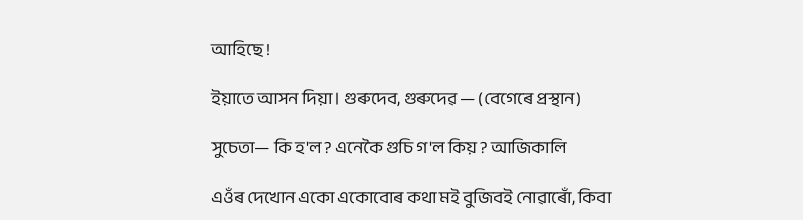আহিছে !

ইয়াতে আসন দিয়া। গুৰুদেব, গুৰুদেৱ — (বেগেৰে প্ৰস্থান)

সুচেতা— কি হ'ল ? এনেকৈ গুচি গ'ল কিয় ? আজিকালি

এওঁৰ দেখোন একো একোবোৰ কথা মই বুজিবই নোৱাৰোঁ, কিবা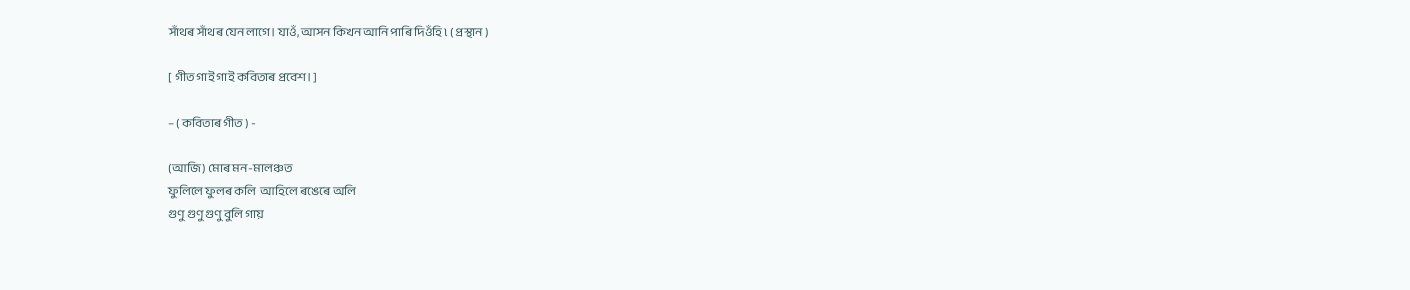সাঁথৰ সাঁথৰ যেন লাগে। যাওঁ, আসন কিখন আনি পাৰি দিওঁহি ৷ ( প্রস্থান )

[ গীত গাই গাই কবিতাৰ প্ৰবেশ। ]

– ( কবিতাৰ গীত ) -

(আজি) মোৰ মন-মালঞ্চত
ফুলিলে ফুলৰ কলি  আহিলে ৰঙেৰে অলি
গুণু গুণু গুণু বুলি গায়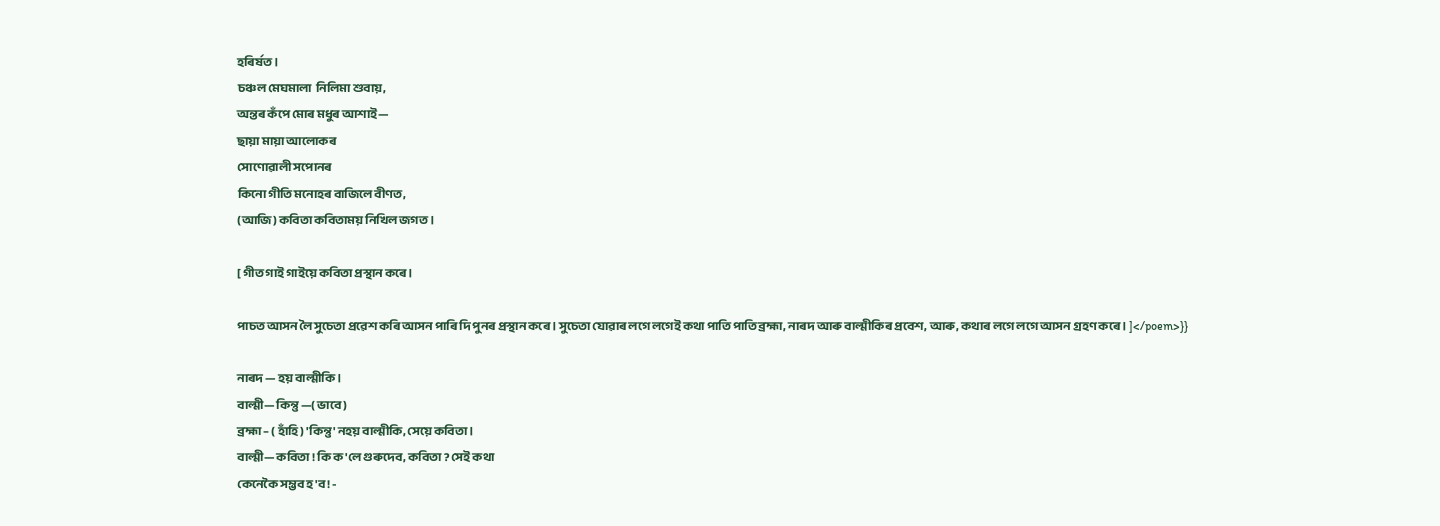হৰিৰ্ষত ।
চঞ্চল মেঘমালা  নিলিমা শুবায়,
অন্তৰ কঁপে মোৰ মধুৰ আশাই—
ছায়া মায়া আলোকৰ
সোণোৱালী সপোনৰ
কিনো গীতি মনোহৰ বাজিলে বীণত,
(আজি) কবিতা কবিতাময় নিখিল জগত ।

[ গীত গাই গাইয়ে কবিতা প্রস্থান কৰে ।

পাচত আসন লৈ সুচেতা প্ৰৱেশ কৰি আসন পাৰি দি পুনৰ প্ৰস্থান কৰে । সুচেতা যোৱাৰ লগে লগেই কথা পাতি পাতি ব্ৰহ্মা, নাৰদ আৰু বাল্মীকিৰ প্ৰবেশ, আৰু, কথাৰ লগে লগে আসন গ্রহণ কৰে । ]</poem>}}

নাৰদ — হয় বাল্মীকি ।
বাল্মী— কিন্তু —( ভাবে )
ব্ৰহ্মা – ( হাঁহি) 'কিন্তু' নহয় বাল্মীকি, সেয়ে কবিতা ।
বাল্মী— কবিতা ! কি ক'লে গুৰুদেব, কবিতা ? সেই কথা
কেনেকৈ সম্ভব হ'ব ! -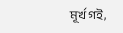মূর্খ গই,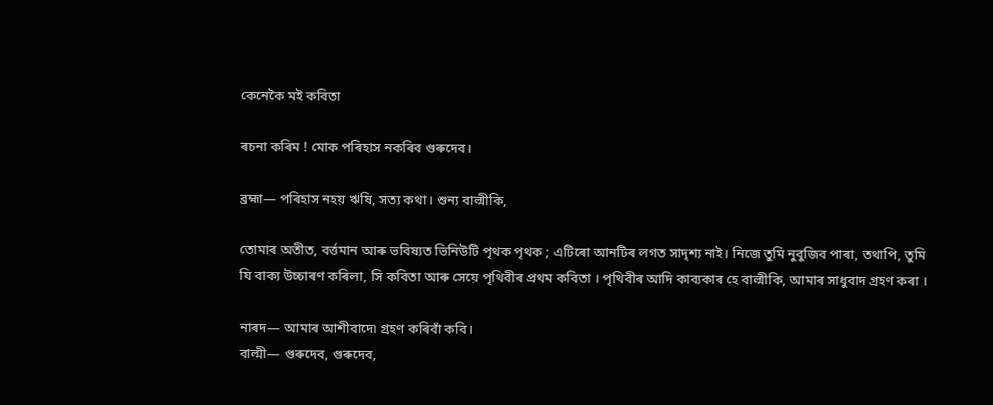কেনেকৈ মই কবিতা

ৰচনা কৰিম ! মোক পৰিহাস নকৰিব গুৰুদেব।

ব্ৰহ্মা— পৰিহাস নহয় ঋষি, সত্য কথা। শুন্য বাল্মীকি,

তোমাৰ অতীত, বৰ্ত্তমান আৰু ভবিষ্যত ভিনিউটি পৃথক পৃথক ; এটিৰো আনটিৰ লগত সাদৃশ্য নাই। নিজে তুমি নুবুজিব পাৰা, তথাপি, তুমি যি বাক্য উচ্চাৰণ কৰিলা, সি কবিতা আৰু সেয়ে পৃথিবীৰ প্ৰথম কবিতা । পৃথিবীৰ আদি কাব্যকাৰ হে বাল্মীকি, আমাৰ সাধুবাদ গ্ৰহণ কৰা ।

নাৰদ— আমাৰ আশীবাদে৷ গ্ৰহণ কৰিবাঁ কবি।
বাল্মী— গুৰুদেব, গুৰুদেব,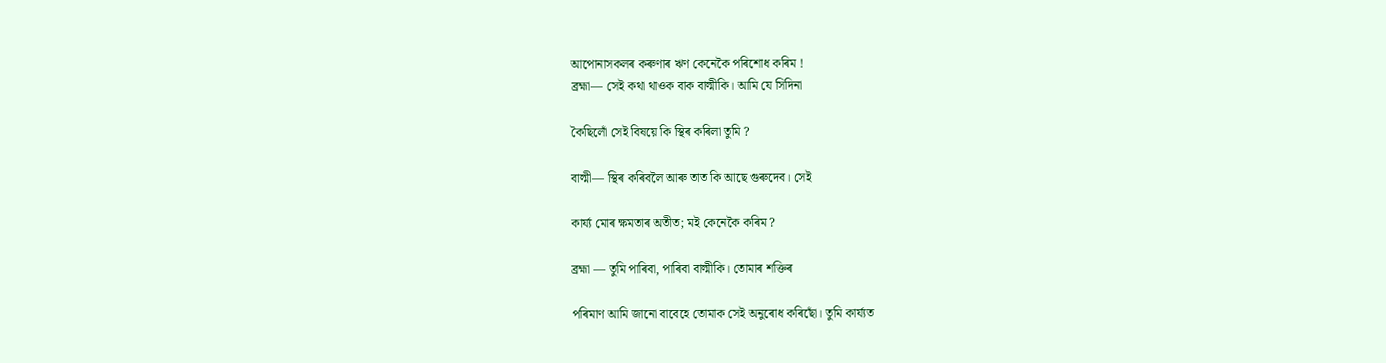আপোনাসকলৰ কৰুণাৰ ঋণ কেনেকৈ পৰিশোধ কৰিম !
ব্ৰহ্মা— সেই কথা থাওক বাক বাল্মীকি। আমি যে সিদিনা

কৈছিলোঁ সেই বিষয়ে কি স্থিৰ কৰিলা তুমি ?

বাল্মী— স্থিৰ কৰিবলৈ আৰু তাত কি আছে গুৰুদেব। সেই

কাৰ্য্য মোৰ ক্ষমতাৰ অতীত; মই কেনেকৈ কৰিম ?

ব্ৰহ্মা — তুমি পাৰিবা, পাৰিবা বাল্মীকি। তোমাৰ শক্তিৰ

পৰিমাণ আমি জানো বাবেহে তোমাক সেই অনুৰোধ কৰিছোঁ। তুমি কাৰ্য্যত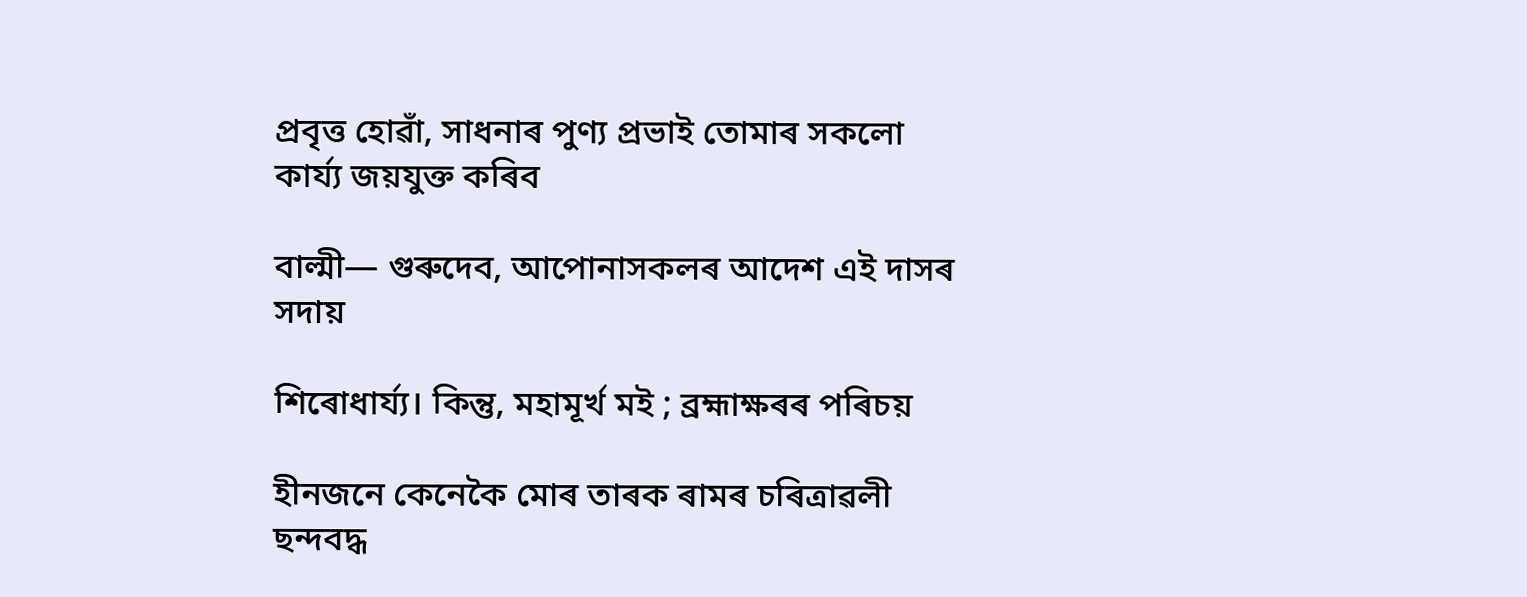প্ৰবৃত্ত হোৱাঁ, সাধনাৰ পুণ্য প্রভাই তোমাৰ সকলো কাৰ্য্য জয়যুক্ত কৰিব

বাল্মী— গুৰুদেব, আপোনাসকলৰ আদেশ এই দাসৰ সদায়

শিৰোধাৰ্য্য। কিন্তু, মহামূর্খ মই ; ব্ৰহ্মাক্ষৰৰ পৰিচয়

হীনজনে কেনেকৈ মোৰ তাৰক ৰামৰ চৰিত্ৰাৱলী ছন্দবদ্ধ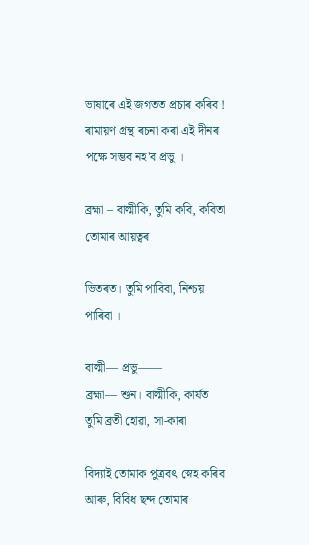ভাষাৰে এই জগতত প্ৰচাৰ কৰিব ! ৰামায়ণ গ্ৰন্থ ৰচনা কৰা এই দীনৰ পক্ষে সম্ভব নহ'ব প্ৰভু ।

ব্রহ্মা – বাল্মীকি, তুমি কবি, কবিতা তোমাৰ আয়ত্বৰ

ভিতৰত। তুমি পাবিবা, নিশ্চয় পাৰিবা ।

বাল্মী— প্রভু——
ব্রহ্মা— শুন। বাল্মীকি, কার্যত তুমি ব্ৰতী হোৱা, সা-কাৰা

বিদ্যাই তোমাক পুত্রবৎ স্নেহ কৰিব আৰু, বিবিধ ছন্দ তোমাৰ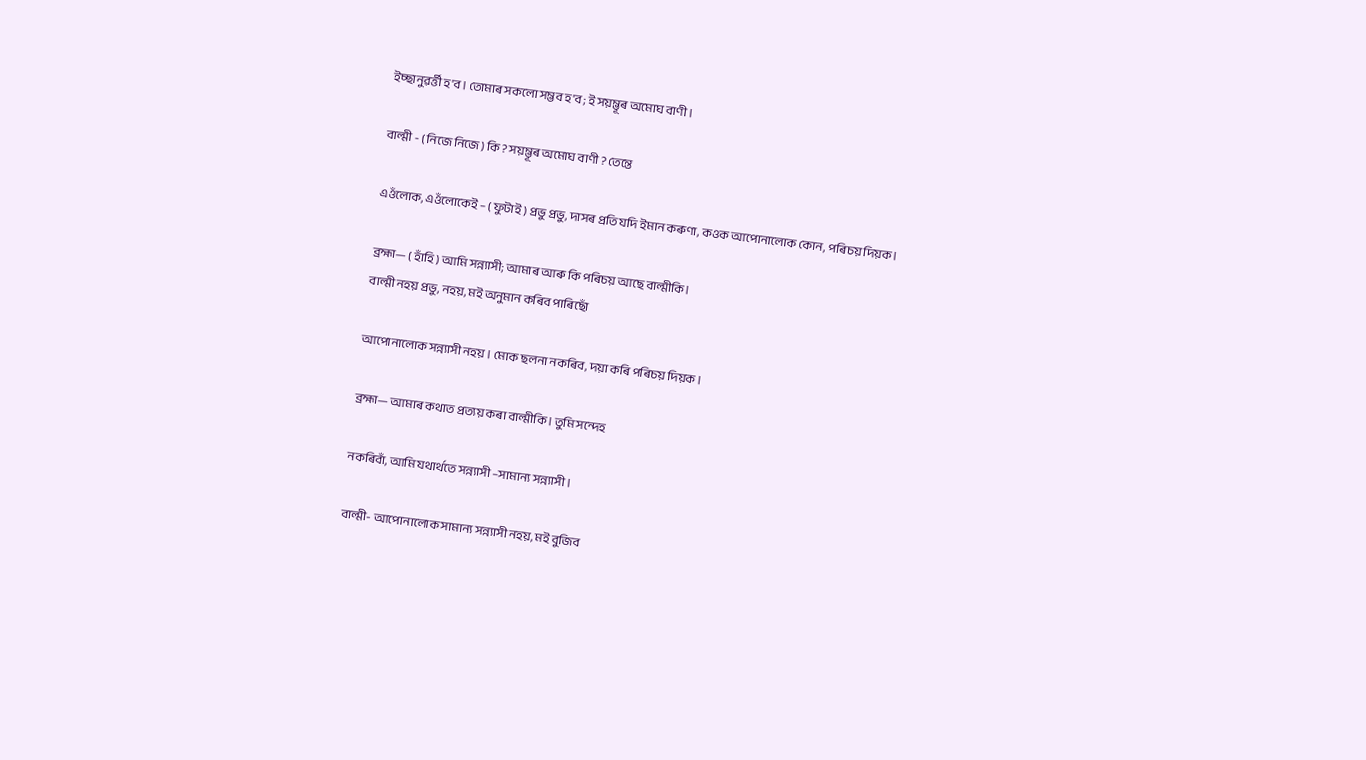ইচ্ছানুৱৰ্ত্তী হ'ব। তোমাৰ সকলো সম্ভব হ'ব ; ই সয়ম্ভূৰ অমোঘ বাণী ।

বাল্মী - ( নিজে নিজে ) কি ? সয়ম্ভূৰ অমোঘ বাণী ? তেন্তে

এওঁলোক, এওঁলোকেই – ( ফুটাই ) প্ৰভু প্রভু, দাসৰ প্রতি যদি ইমান কৰুণা, কওক আপোনালোক কোন, পৰিচয় দিয়ক।

ব্ৰহ্মা— ( হাঁহি ) আমি সন্ন্যাসী; আমাৰ আৰু কি পৰিচয় আছে বাল্মীকি।
বাল্মী নহয় প্রভু, নহয়, মই অনুমান কৰিব পাৰিছোঁ

আপোনালোক সন্ন্যাসী নহয় । মোক ছলনা নকৰিব, দয়া কৰি পৰিচয় দিয়ক ।

ব্ৰহ্মা— আমাৰ কথাত প্রত্যয় কৰা বাল্মীকি । তুমি সন্দেহ

নকৰিবাঁ, আমি যথার্থতে সন্ন্যাসী –সামান্য সন্ন্যাসী।

বাল্মী- আপোনালোক সামান্য সন্ন্যাসী নহয়, মই বুজিব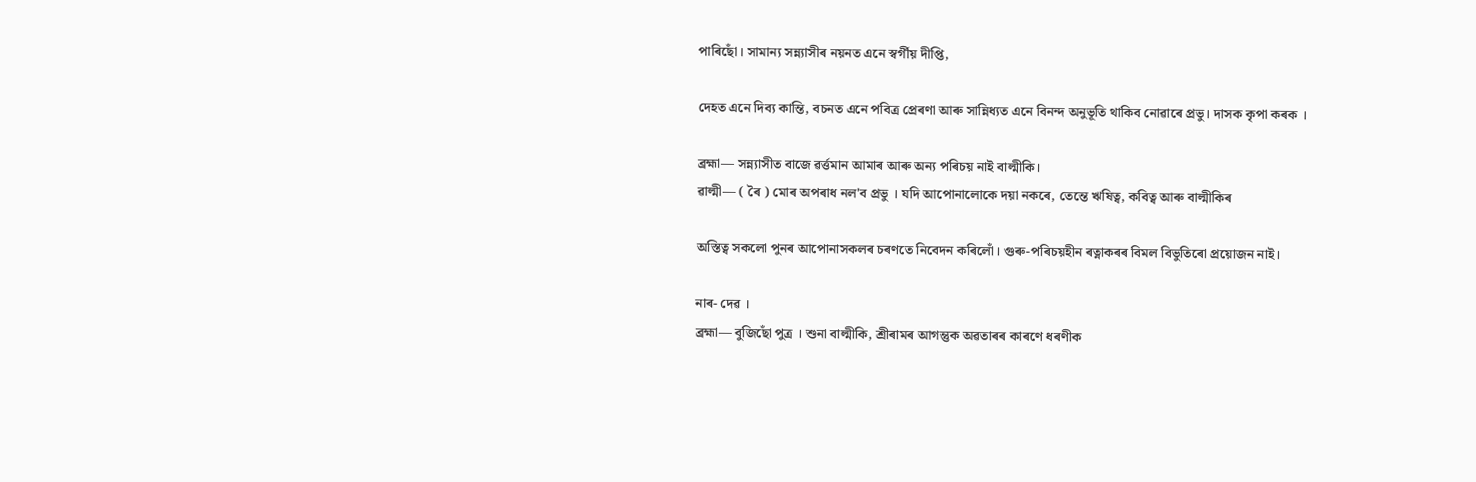পাৰিছোঁ। সামান্য সন্ন্যাসীৰ নয়নত এনে স্বর্গীয় দীপ্তি,

দেহত এনে দিব্য কান্তি, বচনত এনে পবিত্ৰ প্ৰেৰণা আৰু সান্নিধ্যত এনে বিনন্দ অনুভূতি থাকিব নোৱাৰে প্রভু। দাসক কৃপা কৰক ।

ব্রহ্মা— সন্ন্যাসীত বাজে ৱৰ্ত্তমান আমাৰ আৰু অন্য পৰিচয় নাই বাল্মীকি।
ৱাল্মী— ( ৰৈ ) মোৰ অপৰাধ নল'ব প্ৰভু । যদি আপোনালোকে দয়া নকৰে, তেন্তে ঋষিত্ব, কবিত্ব আৰু বাল্মীকিৰ

অস্তিত্ব সকলো পুনৰ আপোনাসকলৰ চৰণতে নিবেদন কৰিলোঁ। গুৰু-পৰিচয়হীন ৰত্নাকৰৰ বিমল বিভুতিৰো প্রয়োজন নাই।

নাৰ- দেৱ ।
ব্ৰহ্মা— বুজিছোঁ পুত্ৰ । শুনা বাল্মীকি, শ্ৰীৰামৰ আগন্তুক অৱতাৰৰ কাৰণে ধৰণীক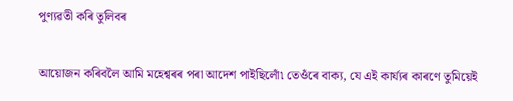পুণ্যৱতী কৰি তুলিবৰ

আয়োজন কৰিবলৈ আমি মহেশ্বৰৰ পৰা আদেশ পাইছিলোঁ৷ তেওঁৰে বাক্য, যে এই কাৰ্য্যৰ কাৰণে তুমিয়েই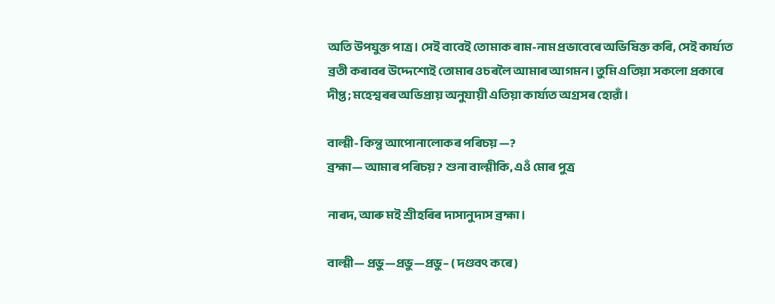অতি উপযুক্ত পাত্র। সেই বাবেই তোমাক ৰাম-নাম প্রভাবেৰে অভিষিক্ত কৰি, সেই কাৰ্য্যত ব্ৰতী কৰাবৰ উদ্দেশ্যেই তোমাৰ ওচৰলৈ আমাৰ আগমন। তুমি এতিয়া সকলো প্ৰকাৰে দীপ্ত ; মহেশ্বৰৰ অভিপ্ৰায় অনুযায়ী এতিয়া কাৰ্য্যত অগ্ৰসৰ হোৱাঁ।

বাল্মী- কিন্তু আপোনালোকৰ পৰিচয় —?
ব্ৰহ্মা— আমাৰ পৰিচয় ? শুনা বাল্মীকি, এওঁ মোৰ পুত্ৰ

নাৰদ, আৰু মই শ্ৰীহৰিৰ দাসানুদাস ব্ৰহ্মা ।

বাল্মী— প্রভু—প্রভু—প্রভু– ( দণ্ডবৎ কৰে )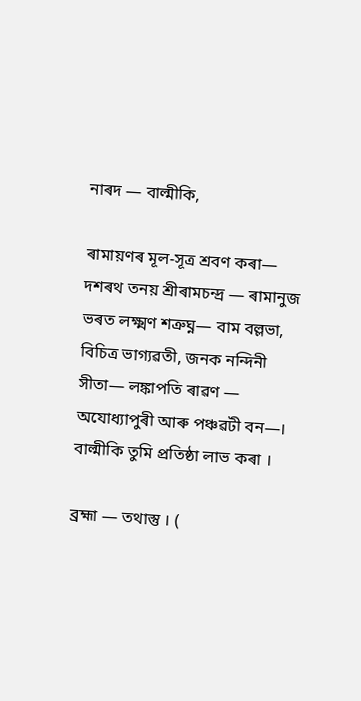নাৰদ — বাল্মীকি,

ৰামায়ণৰ মূল-সূত্র শ্রবণ কৰা— দশৰথ তনয় শ্ৰীৰামচন্দ্ৰ — ৰামানুজ ভৰত লক্ষ্মণ শত্রুঘ্ন— বাম বল্লভা, বিচিত্র ভাগ্যৱতী, জনক নন্দিনী সীতা— লঙ্কাপতি ৰাৱণ — অযোধ্যাপুৰী আৰু পঞ্চৱটী বন—। বাল্মীকি তুমি প্রতিষ্ঠা লাভ কৰা ।

ব্রহ্মা — তথাস্তু । (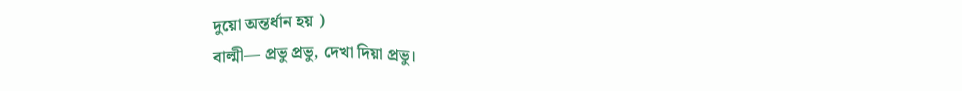দুয়ো অন্তৰ্ধান হয় )
বাল্মী— প্রভু প্রভু, দেখা দিয়া প্রভু।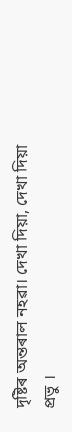দৃষ্টিৰ অন্তৰাল নহৱা। দেখা দিয়া, দেখা দিয়া প্ৰভু ।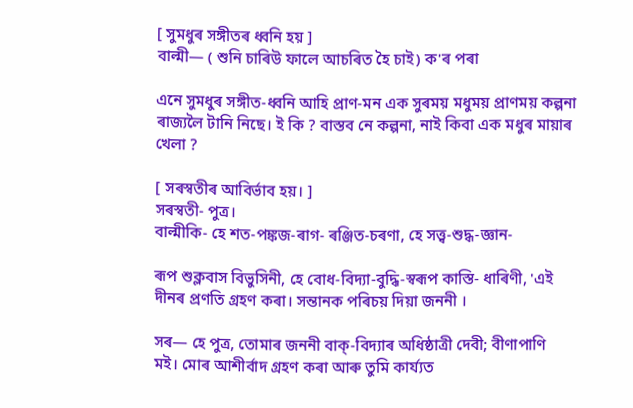[ সুমধুৰ সঙ্গীতৰ ধ্বনি হয় ]
বাল্মী― ( শুনি চাৰিউ ফালে আচৰিত হৈ চাই) ক'ৰ পৰা

এনে সুমধুৰ সঙ্গীত-ধ্বনি আহি প্ৰাণ-মন এক সুৰময় মধুময় প্রাণময় কল্পনা ৰাজ্যলৈ টানি নিছে। ই কি ? বাস্তব নে কল্পনা, নাই কিবা এক মধুৰ মায়াৰ খেলা ?

[ সৰস্বতীৰ আবির্ভাব হয়। ]
সৰস্বতী- পুত্র।
বাল্মীকি- হে শত-পঙ্কজ-ৰাগ- ৰঞ্জিত-চৰণা, হে সত্ত্ব-শুদ্ধ-জ্ঞান-

ৰূপ শুক্লবাস বিভুসিনী, হে বোধ-বিদ্যা-বুদ্ধি-স্বৰূপ কাস্তি- ধাৰিণী, 'এই দীনৰ প্ৰণতি গ্ৰহণ কৰা। সন্তানক পৰিচয় দিয়া জননী ।

সৰ— হে পুত্ৰ, তোমাৰ জননী বাক্-বিদ্যাৰ অধিষ্ঠাত্ৰী দেবী; বীণাপাণি মই। মোৰ আশীৰ্বাদ গ্ৰহণ কৰা আৰু তুমি কাৰ্য্যত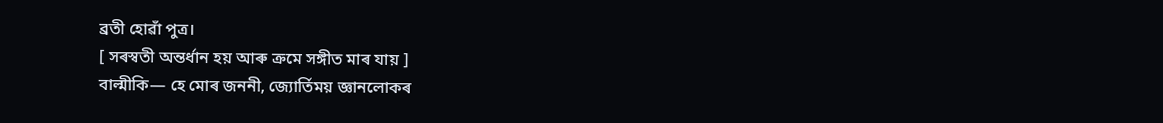ব্ৰতী হোৱাঁ পুত্ৰ।
[ সৰস্বতী অন্তৰ্ধান হয় আৰু ক্ৰমে সঙ্গীত মাৰ যায় ]
বাল্মীকি— হে মোৰ জননী, জ্যোৰ্তিময় জ্ঞানলোকৰ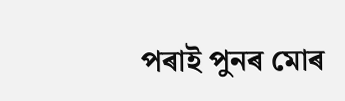পৰাই পুনৰ মোৰ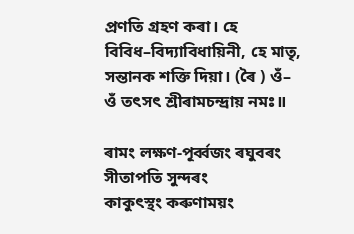প্ৰণতি গ্ৰহণ কৰা। হে বিবিধ–বিদ্যাবিধায়িনী, হে মাতৃ, সন্তানক শক্তি দিয়া। (ৰৈ ) ওঁ–
ওঁ তৎসৎ শ্ৰীৰামচন্দ্ৰায় নমঃ॥

ৰামং লক্ষণ-পূৰ্ব্বজং ৰঘুবৰং সীতাপতি সুন্দৰং
কাকুৎস্থং কৰুণাময়ং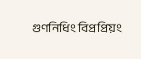গুণনিধিং বিপ্ৰপ্ৰিয়ং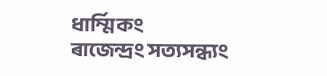ধাৰ্ম্মিকং
ৰাজেন্দ্ৰং সত্যসন্ধ্যং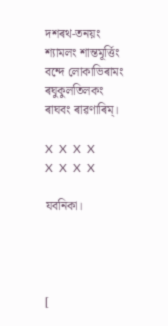দশৰথ-তনয়ং শ্যামলং শান্তমূৰ্ত্তিং
বন্দে লোকাভিৰামং ৰঘুকুলতিলকং ৰাঘবং ৰাৱণাৰিম্‌।

X  X  X  X
X  X  X  X

যবনিকা।




[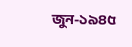জুন-১৯৪৫